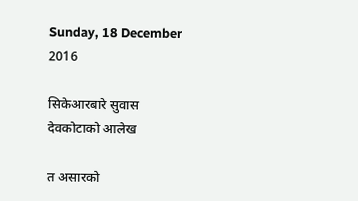Sunday, 18 December 2016

सिकेआरबारे सुवास देवकोटाको आलेख

त असारको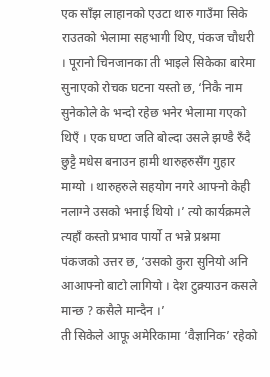एक साँझ लाहानको एउटा थारु गाउँमा सिके राउतको भेलामा सहभागी थिए, पंकज चौधरी । पूरानो चिनजानका ती भाइले सिकेका बारेमा सुनाएको रोचक घटना यस्तो छ, ‘निकै नाम सुनेकोले के भन्दो रहेछ भनेर भेलामा गएको थिएँ । एक घण्टा जति बोल्दा उसले झण्डै रुँदै छुट्टै मधेस बनाउन हामी थारुहरुसँग गुहार माग्यो । थारुहरुले सहयोग नगरे आफ्नो केही नलाग्ने उसको भनाई थियो ।’ त्यो कार्यक्रमले त्यहाँ कस्तो प्रभाव पार्यो त भन्ने प्रश्नमा पंकजको उत्तर छ, ‘उसको कुरा सुनियो अनि आआफ्नो बाटो लागियो । देश टुक्र्याउन कसले मान्छ ? कसैले मान्दैन ।’
ती सिकेले आफू अमेरिकामा ‘वैज्ञानिक’ रहेको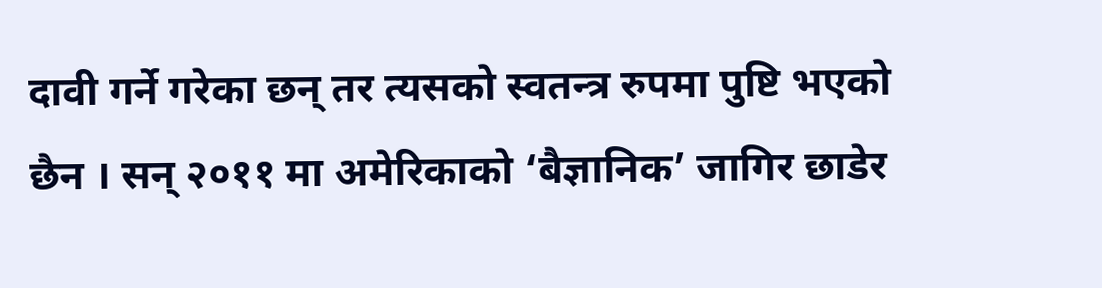दावी गर्ने गरेका छन् तर त्यसको स्वतन्त्र रुपमा पुष्टि भएको छैन । सन् २०११ मा अमेरिकाको ‘बैज्ञानिक’ जागिर छाडेर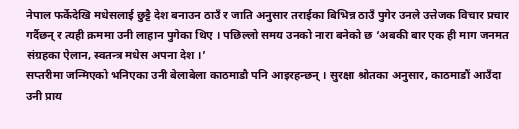नेपाल फर्केदेखि मधेसलाई छुट्टै देश बनाउन ठाउँ र जाति अनुसार तराईका बिभिन्न ठाउँ पुगेर उनले उत्तेजक विचार प्रचार गर्दैछन् र त्यही क्रममा उनी लाहान पुगेका थिए । पछिल्लो समय उनको नारा बनेको छ ‘अबकी बार एक ही माग जनमत संग्रहका ऐलान, स्वतन्त्र मधेस अपना देश ।’
सप्तरीमा जन्मिएको भनिएका उनी बेलाबेला काठमाडौ पनि आइरहन्छन् । सुरक्षा श्रोतका अनुसार, काठमाडौं आउँदा उनी प्राय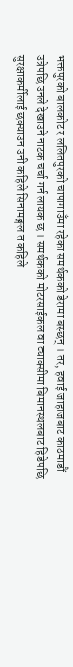भक्तपुरको बालकोट र ललितपुरको चापागाउँमा रहेका समर्थकको डेरामा बस्छन् । तर, हवाई जाहाजबाट काठमाडौं उत्रेपछि उनले देखाउने नाटक चर्चा गर्न लायक छ । समर्थकको मोटरसाईकल वा ट्याक्सीमा बिमानस्थलबाट हिडेपछि सुरक्षाकर्मीलाई छक्याउन उनी कहिले सिनामङ्गल त कहिले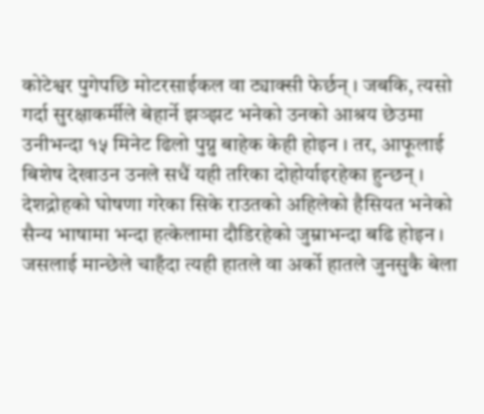कोटेश्वर पुगेपछि मोटरसाईकल वा ट्याक्सी फेर्छन् । जबकि, त्यसो गर्दा सुरक्षाकर्मीले बेहार्ने झञ्झट भनेको उनको आश्रय छेउमा उनीभन्दा १५ मिनेट ढिलो पुग्नु बाहेक केही होइन । तर, आफूलाई बिशेष देखाउन उनले सधैं यही तरिका दोहोर्याइरहेका हुन्छन् ।
देशद्रोहको घोषणा गरेका सिके राउतको अहिलेको हैसियत भनेको सैन्य भाषामा भन्दा हत्केलामा दौडिरहेको जुम्राभन्दा बढि होइन । जसलाई मान्छेले चाहँदा त्यही हातले वा अर्को हातले जुनसुकै बेला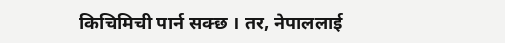किचिमिची पार्न सक्छ । तर, नेपाललाई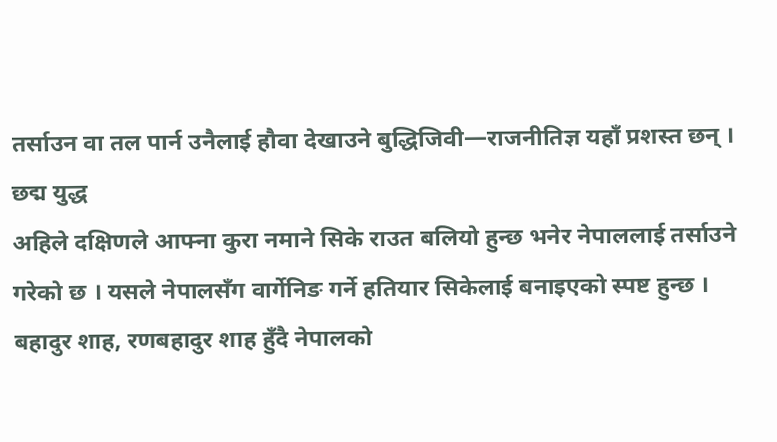तर्साउन वा तल पार्न उनैलाई हौवा देखाउने बुद्धिजिवी—राजनीतिज्ञ यहाँ प्रशस्त छन् ।
छद्म युद्ध
अहिले दक्षिणले आफ्ना कुरा नमाने सिके राउत बलियो हुन्छ भनेर नेपाललाई तर्साउने गरेको छ । यसले नेपालसँग वार्गेनिङ गर्ने हतियार सिकेलाई बनाइएको स्पष्ट हुन्छ । बहादुर शाह, रणबहादुर शाह हुँदै नेपालको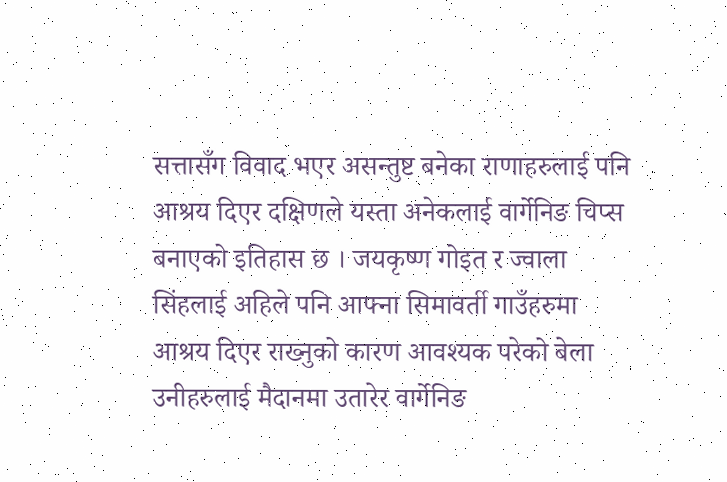सत्तासँग विवाद भएर असन्तुष्ट बनेका राणाहरुलाई पनि आश्रय दिएर दक्षिणले यस्ता अनेकलाई वार्गेनिङ चिप्स बनाएको इतिहास छ । जयकृष्ण गोइत र ज्वाला सिंहलाई अहिले पनि आफ्ना सिमावर्ती गाउँहरुमा आश्रय दिएर राख्नुको कारण आवश्यक परेको बेला उनीहरुलाई मैदानमा उतारेर वार्गेनिङ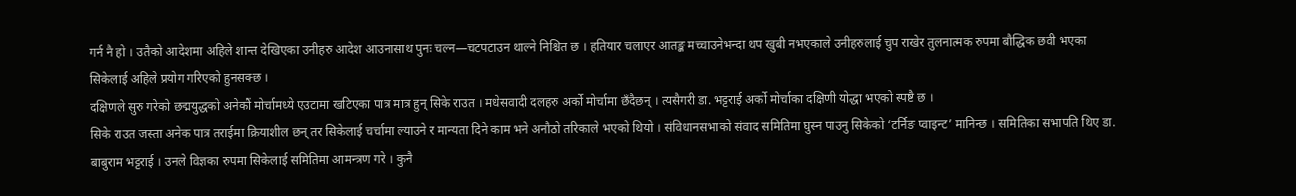गर्न नै हो । उतैको आदेशमा अहिले शान्त देखिएका उनीहरु आदेश आउनासाथ पुनः चल्न—चटपटाउन थाल्ने निश्चित छ । हतियार चलाएर आतङ्क मच्चाउनेभन्दा थप खुबी नभएकाले उनीहरुलाई चुप राखेर तुलनात्मक रुपमा बौद्धिक छवी भएका सिकेलाई अहिले प्रयोग गरिएको हुनसक्छ ।
दक्षिणले सुरु गरेको छद्मयुद्धको अनेकौं मोर्चामध्ये एउटामा खटिएका पात्र मात्र हुन् सिके राउत । मधेसवादी दलहरु अर्को मोर्चामा छँदैछन् । त्यसैगरी डा. भट्टराई अर्को मोर्चाका दक्षिणी योद्धा भएको स्पष्टै छ ।
सिके राउत जस्ता अनेक पात्र तराईमा क्रियाशील छन् तर सिकेलाई चर्चामा ल्याउने र मान्यता दिने काम भने अनौठो तरिकाले भएको थियो । संविधानसभाको संवाद समितिमा घुस्न पाउनु सिकेको ‘टर्निङ प्वाइन्ट’ मानिन्छ । समितिका सभापति थिए डा. बाबुराम भट्टराई । उनले विज्ञका रुपमा सिकेलाई समितिमा आमन्त्रण गरे । कुनै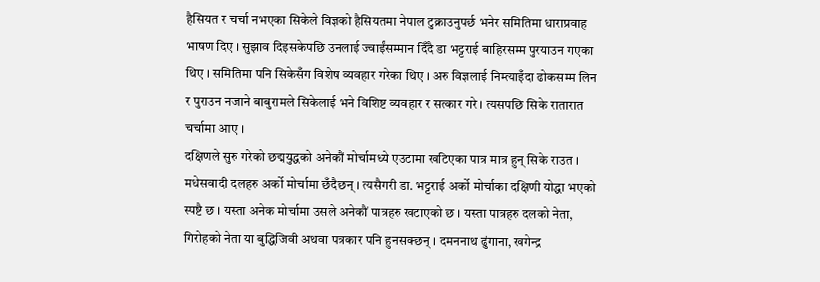हैसियत र चर्चा नभएका सिकेले विज्ञको हैसियतमा नेपाल टुक्राउनुपर्छ भनेर समितिमा धाराप्रवाह भाषण दिए । सुझाव दिइसकेपछि उनलाई ज्वाईंसम्मान दिँदै डा भट्टराई बाहिरसम्म पुरयाउन गएका थिए । समितिमा पनि सिकेसँग विशेष व्यवहार गरेका थिए । अरु विज्ञलाई निम्त्याइँदा ढोकसम्म लिन र पुराउन नजाने बाबुरामले सिकेलाई भने विशिष्ट व्यवहार र सत्कार गरे । त्यसपछि सिके रातारात चर्चामा आए ।
दक्षिणले सुरु गरेको छद्मयुद्धको अनेकौं मोर्चामध्ये एउटामा खटिएका पात्र मात्र हुन् सिके राउत । मधेसवादी दलहरु अर्को मोर्चामा छँदैछन् । त्यसैगरी डा. भट्टराई अर्को मोर्चाका दक्षिणी योद्धा भएको स्पष्टै छ । यस्ता अनेक मोर्चामा उसले अनेकौं पात्रहरु खटाएको छ । यस्ता पात्रहरु दलको नेता, गिरोहको नेता या बुद्धिजिवी अथवा पत्रकार पनि हुनसक्छन् । दमननाथ ढुंगाना, खगेन्द्र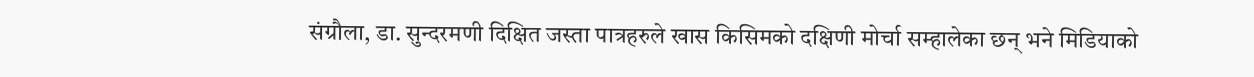संग्रौला, डा. सुन्दरमणी दिक्षित जस्ता पात्रहरुले खास किसिमको दक्षिणी मोर्चा सम्हालेका छन् भने मिडियाको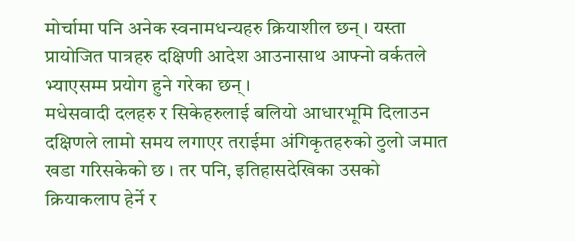मोर्चामा पनि अनेक स्वनामधन्यहरु क्रियाशील छन् । यस्ता प्रायोजित पात्रहरु दक्षिणी आदेश आउनासाथ आफ्नो वर्कतले भ्याएसम्म प्रयोग हुने गरेका छन् ।
मधेसवादी दलहरु र सिकेहरुलाई बलियो आधारभूमि दिलाउन दक्षिणले लामो समय लगाएर तराईमा अंगिकृतहरुको ठुलो जमात खडा गरिसकेको छ । तर पनि, इतिहासदेखिका उसको क्रियाकलाप हेर्ने र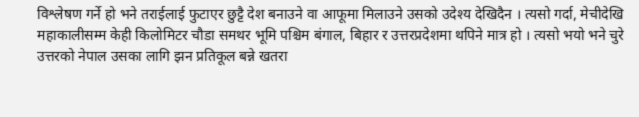विश्लेषण गर्ने हो भने तराईलाई फुटाएर छुट्टै देश बनाउने वा आफूमा मिलाउने उसको उदेश्य देखिदैन । त्यसो गर्दा, मेचीदेखि महाकालीसम्म केही किलोमिटर चौडा समथर भूमि पश्चिम बंगाल, बिहार र उत्तरप्रदेशमा थपिने मात्र हो । त्यसो भयो भने चुरे उत्तरको नेपाल उसका लागि झन प्रतिकूल बन्ने खतरा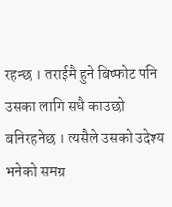रहन्छ । तराईमै हुने बिष्फोट पनि उसका लागि सधै काउछो बनिरहनेछ । त्यसैले उसको उदेश्य भनेको समग्र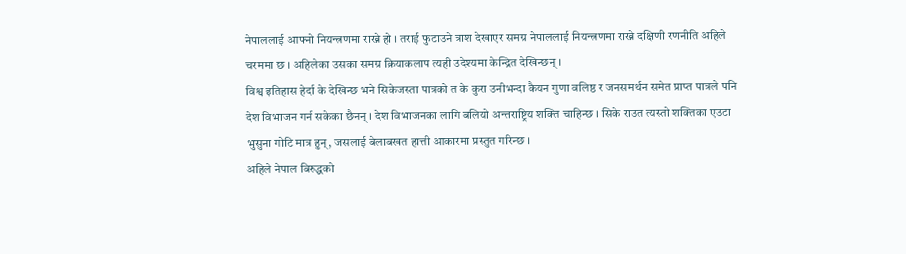नेपाललाई आफ्नो नियन्त्रणमा राख्ने हो । तराई फुटाउने त्राश देखाएर समग्र नेपाललाई नियन्त्रणमा राख्ने दक्षिणी रणनीति अहिले चरममा छ । अहिलेका उसका समग्र क्रियाकलाप त्यही उदेश्यमा केन्द्रित देखिन्छन् ।
विश्व इतिहास हेर्दा के देखिन्छ भने सिकेजस्ता पात्रको त के कुरा उनीभन्दा कैयन गुणा वलिष्ठ र जनसमर्थन समेत प्राप्त पात्रले पनि देश विभाजन गर्न सकेका छैनन् । देश विभाजनका लागि बलियो अन्तराष्ट्रिय शक्ति चाहिन्छ । सिके राउत त्यस्तो शक्तिका एउटा भुसुना गोटि मात्र हुन्, जसलाई बेलाबखत हात्ती आकारमा प्रस्तुत गरिन्छ ।
अहिले नेपाल बिरुद्धको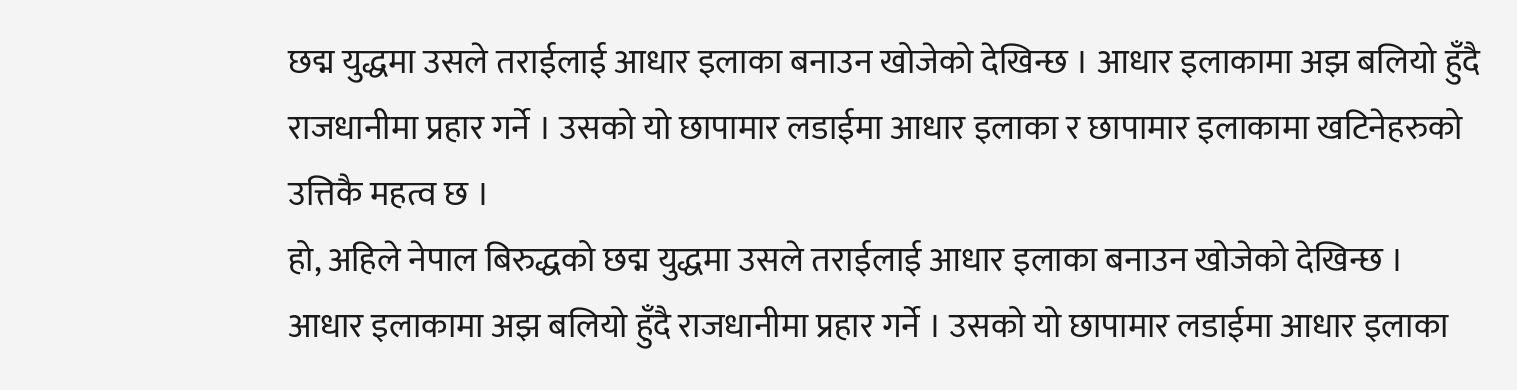छद्म युद्धमा उसले तराईलाई आधार इलाका बनाउन खोजेको देखिन्छ । आधार इलाकामा अझ बलियो हुँदै राजधानीमा प्रहार गर्ने । उसको यो छापामार लडाईमा आधार इलाका र छापामार इलाकामा खटिनेहरुको उत्तिकै महत्व छ ।
हो, अहिले नेपाल बिरुद्धको छद्म युद्धमा उसले तराईलाई आधार इलाका बनाउन खोजेको देखिन्छ । आधार इलाकामा अझ बलियो हुँदै राजधानीमा प्रहार गर्ने । उसको यो छापामार लडाईमा आधार इलाका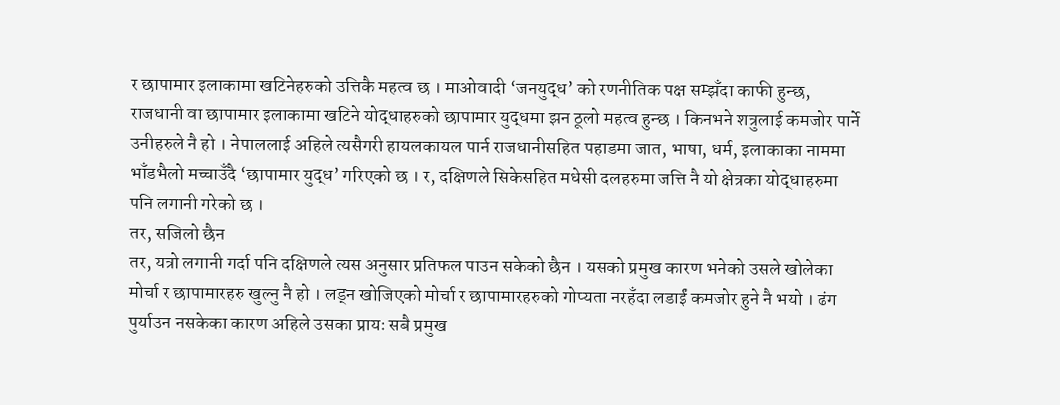र छापामार इलाकामा खटिनेहरुको उत्तिकै महत्व छ । माओवादी ‘जनयुद्ध’ को रणनीतिक पक्ष सम्झँदा काफी हुन्छ, राजधानी वा छापामार इलाकामा खटिने योद्धाहरुको छापामार युद्धमा झन ठूलो महत्व हुन्छ । किनभने शत्रुलाई कमजोर पार्ने उनीहरुले नै हो । नेपाललाई अहिले त्यसैगरी हायलकायल पार्न राजधानीसहित पहाडमा जात, भाषा, धर्म, इलाकाका नाममा भाँडभैलो मच्चाउँदै ‘छापामार युद्ध’ गरिएको छ । र, दक्षिणले सिकेसहित मधेसी दलहरुमा जत्ति नै यो क्षेत्रका योद्धाहरुमा पनि लगानी गरेको छ ।
तर, सजिलो छैन
तर, यत्रो लगानी गर्दा पनि दक्षिणले त्यस अनुसार प्रतिफल पाउन सकेको छैन । यसको प्रमुख कारण भनेको उसले खोलेका मोर्चा र छापामारहरु खुल्नु नै हो । लड्न खोजिएको मोर्चा र छापामारहरुको गोप्यता नरहँदा लडाईं कमजोर हुने नै भयो । ढंग पुर्याउन नसकेका कारण अहिले उसका प्रायः सबै प्रमुख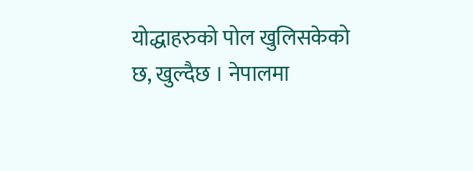योद्धाहरुको पोल खुलिसकेको छ, खुल्दैछ । नेपालमा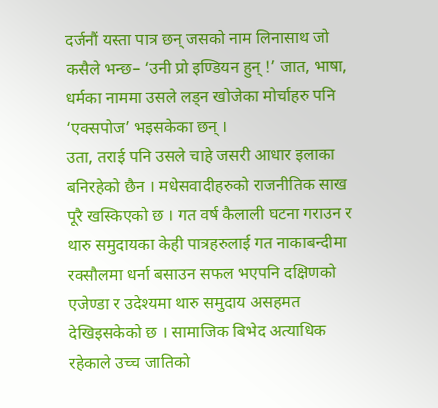दर्जनौं यस्ता पात्र छन् जसको नाम लिनासाथ जो कसैले भन्छ– ‘उनी प्रो इण्डियन हुन् !’ जात, भाषा, धर्मका नाममा उसले लड्न खोजेका मोर्चाहरु पनि ‘एक्सपोज’ भइसकेका छन् ।
उता, तराई पनि उसले चाहे जसरी आधार इलाका बनिरहेको छैन । मधेसवादीहरुको राजनीतिक साख पूरै खस्किएको छ । गत वर्ष कैलाली घटना गराउन र थारु समुदायका केही पात्रहरुलाई गत नाकाबन्दीमा रक्सौलमा धर्ना बसाउन सफल भएपनि दक्षिणको एजेण्डा र उदेश्यमा थारु समुदाय असहमत देखिइसकेको छ । सामाजिक बिभेद अत्याधिक रहेकाले उच्च जातिको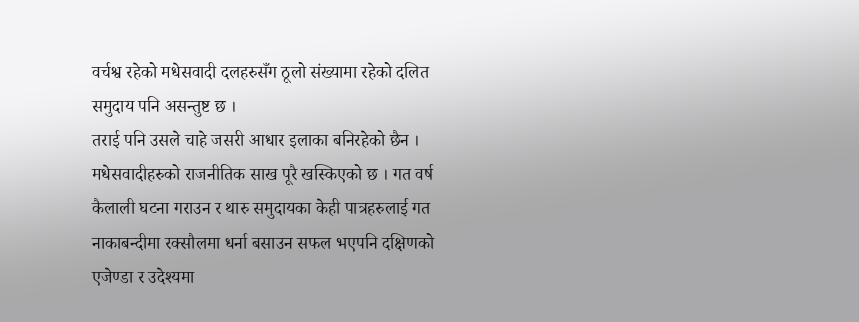वर्चश्व रहेको मधेसवादी दलहरुसँग ठूलो संख्यामा रहेको दलित समुदाय पनि असन्तुष्ट छ ।
तराई पनि उसले चाहे जसरी आधार इलाका बनिरहेको छैन । मधेसवादीहरुको राजनीतिक साख पूरै खस्किएको छ । गत वर्ष कैलाली घटना गराउन र थारु समुदायका केही पात्रहरुलाई गत नाकाबन्दीमा रक्सौलमा धर्ना बसाउन सफल भएपनि दक्षिणको एजेण्डा र उदेश्यमा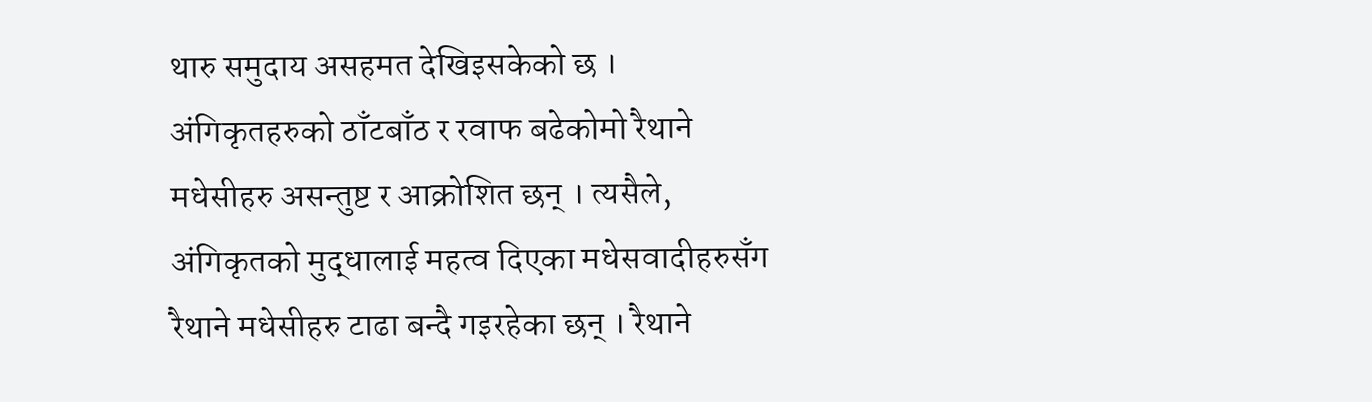थारु समुदाय असहमत देखिइसकेको छ ।
अंगिकृतहरुको ठाँटबाँठ र रवाफ बढेकोमो रैथाने मधेसीहरु असन्तुष्ट र आक्रोशित छन् । त्यसैले, अंगिकृतको मुद्धालाई महत्व दिएका मधेसवादीहरुसँग रैथाने मधेसीहरु टाढा बन्दै गइरहेका छन् । रैथाने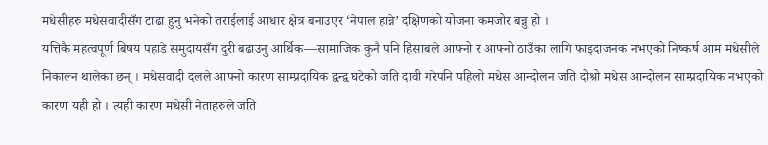मधेसीहरु मधेसवादीसँग टाढा हुनु भनेको तराईलाई आधार क्षेत्र बनाउएर ‘नेपाल हान्ने’ दक्षिणको योजना कमजोर बन्नु हो ।
यत्तिकै महत्वपूर्ण बिषय पहाडे समुदायसँग दुरी बढाउनु आर्थिक—सामाजिक कुनै पनि हिसाबले आफ्नो र आफ्नो ठाउँका लागि फाइदाजनक नभएको निष्कर्ष आम मधेसीले निकाल्न थालेका छन् । मधेसवादी दलले आफ्नो कारण साम्प्रदायिक द्वन्द्व घटेको जति दावी गरेपनि पहिलो मधेस आन्दोलन जति दोश्रो मधेस आन्दोलन साम्प्रदायिक नभएको कारण यही हो । त्यही कारण मधेसी नेताहरुले जति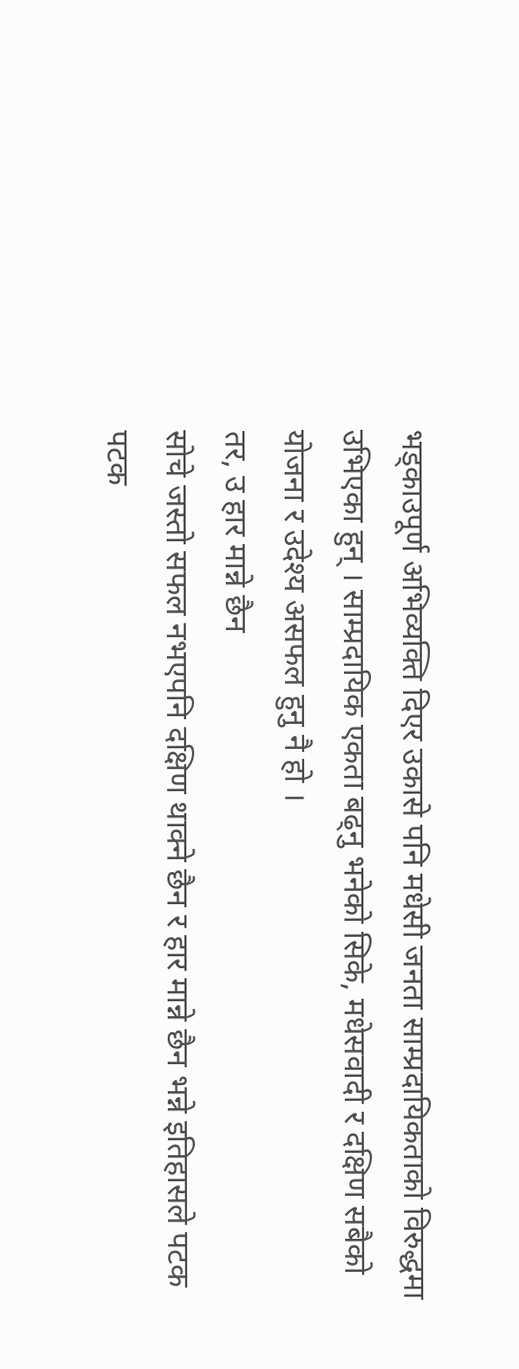भड्काउपूर्ण अभिव्यक्ति दिएर उकासे पनि मधेसी जनता साम्प्रदायिकताको विरुद्धमा उभिएका हुन् । साम्प्रदायिक एकता बढ्नु भनेको सिके, मधेसवादी र दक्षिण सबैको योजना र उदेश्य असफल हुनु नै हो ।
तर, उ हार मान्ने छैन
सोचे जस्तो सफल नभएपनि दक्षिण थाक्ने छैन र हार मान्ने छैन भन्ने इतिहासले पटक पटक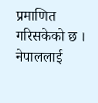प्रमाणित गरिसकेको छ । नेपाललाई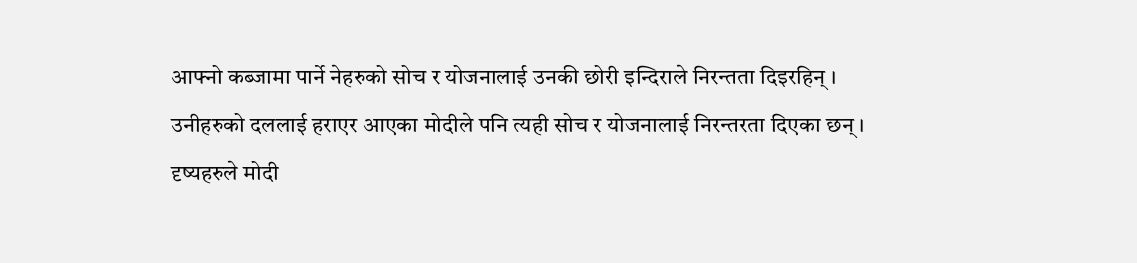आफ्नो कब्जामा पार्ने नेहरुको सोच र योजनालाई उनकी छोरी इन्दिराले निरन्तता दिइरहिन् । उनीहरुको दललाई हराएर आएका मोदीले पनि त्यही सोच र योजनालाई निरन्तरता दिएका छन् । दृष्यहरुले मोदी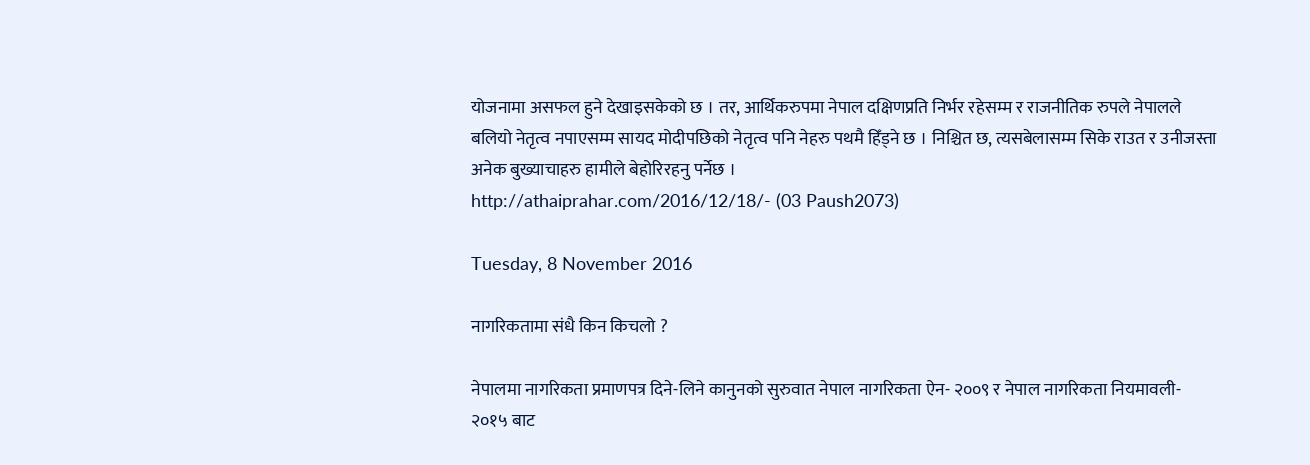योजनामा असफल हुने देखाइसकेको छ । तर, आर्थिकरुपमा नेपाल दक्षिणप्रति निर्भर रहेसम्म र राजनीतिक रुपले नेपालले बलियो नेतृत्व नपाएसम्म सायद मोदीपछिको नेतृत्व पनि नेहरु पथमै हिँड्ने छ । निश्चित छ, त्यसबेलासम्म सिके राउत र उनीजस्ता अनेक बुख्याचाहरु हामीले बेहोरिरहनु पर्नेछ ।
http://athaiprahar.com/2016/12/18/- (03 Paush2073)

Tuesday, 8 November 2016

नागरिकतामा संधै किन किचलो ?

नेपालमा नागरिकता प्रमाणपत्र दिने-लिने कानुनको सुरुवात नेपाल नागरिकता ऐन- २००९ र नेपाल नागरिकता नियमावली- २०१५ बाट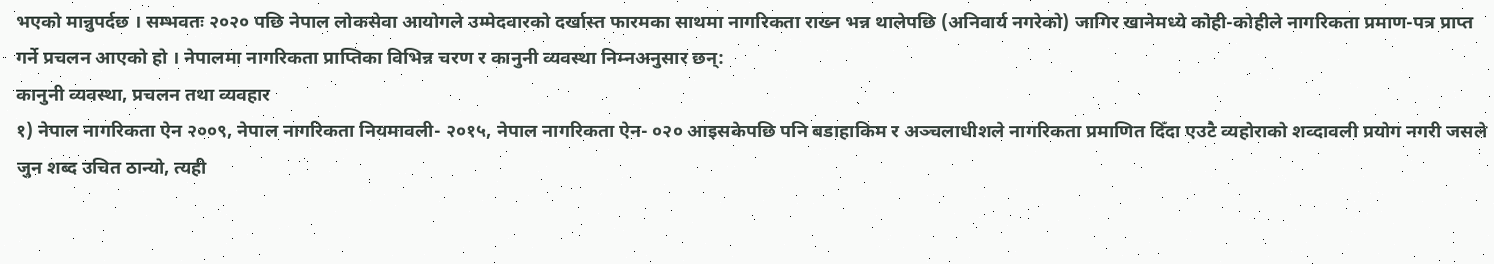भएको मान्नुपर्दछ । सम्भवतः २०२० पछि नेपाल लोकसेवा आयोगले उम्मेदवारको दर्खास्त फारमका साथमा नागरिकता राख्न भन्न थालेपछि (अनिवार्य नगरेको) जागिर खानेमध्ये कोही-कोहीले नागरिकता प्रमाण-पत्र प्राप्त गर्ने प्रचलन आएको हो । नेपालमा नागरिकता प्राप्तिका विभिन्न चरण र कानुनी व्यवस्था निम्नअनुसार छन्:
कानुनी व्यवस्था, प्रचलन तथा व्यवहार
१) नेपाल नागरिकता ऐन २००९, नेपाल नागरिकता नियमावली- २०१५, नेपाल नागरिकता ऐन- ०२० आइसकेपछि पनि बडाहाकिम र अञ्चलाधीशले नागरिकता प्रमाणित दिँदा एउटै व्यहोराको शव्दावली प्रयोग नगरी जसले जुन शब्द उचित ठान्यो, त्यही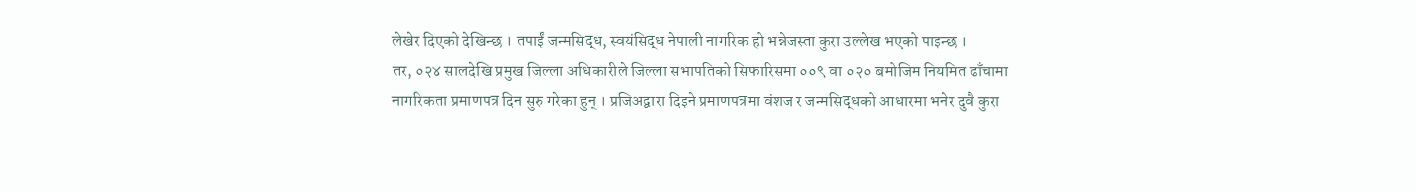लेखेर दिएको देखिन्छ । तपाईं जन्मसिद्ध, स्वयंसिद्ध नेपाली नागरिक हो भन्नेजस्ता कुरा उल्लेख भएको पाइन्छ ।
तर, ०२४ सालदेखि प्रमुख जिल्ला अधिकारीले जिल्ला सभापतिको सिफारिसमा ००९ वा ०२० बमोजिम नियमित ढाँचामा नागरिकता प्रमाणपत्र दिन सुरु गरेका हुन् । प्रजिअद्वारा दिइने प्रमाणपत्रमा वंशज र जन्मसिद्धको आधारमा भनेर दुवै कुरा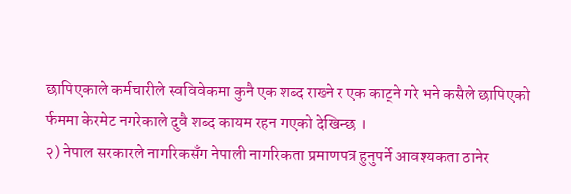छापिएकाले कर्मचारीले स्वविवेकमा कुनै एक शब्द राख्ने र एक काट्ने गरे भने कसैले छापिएको र्फममा केरमेट नगरेकाले दुवै शब्द कायम रहन गएको देखिन्छ ।
२) नेपाल सरकारले नागरिकसँग नेपाली नागरिकता प्रमाणपत्र हुनुपर्ने आवश्यकता ठानेर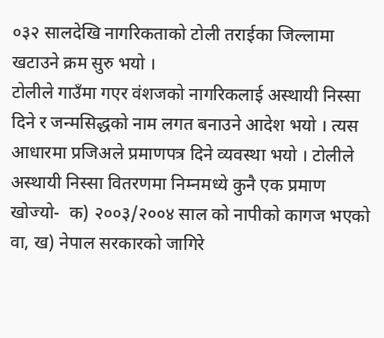०३२ सालदेखि नागरिकताको टोली तराईका जिल्लामा खटाउने क्रम सुरु भयो ।
टोलीले गाउँमा गएर वंशजको नागरिकलाई अस्थायी निस्सा दिने र जन्मसिद्धको नाम लगत बनाउने आदेश भयो । त्यस आधारमा प्रजिअले प्रमाणपत्र दिने व्यवस्था भयो । टोलीले अस्थायी निस्सा वितरणमा निम्नमध्ये कुनै एक प्रमाण खोज्यो-  क) २००३/२००४ साल को नापीको कागज भएको वा, ख) नेपाल सरकारको जागिरे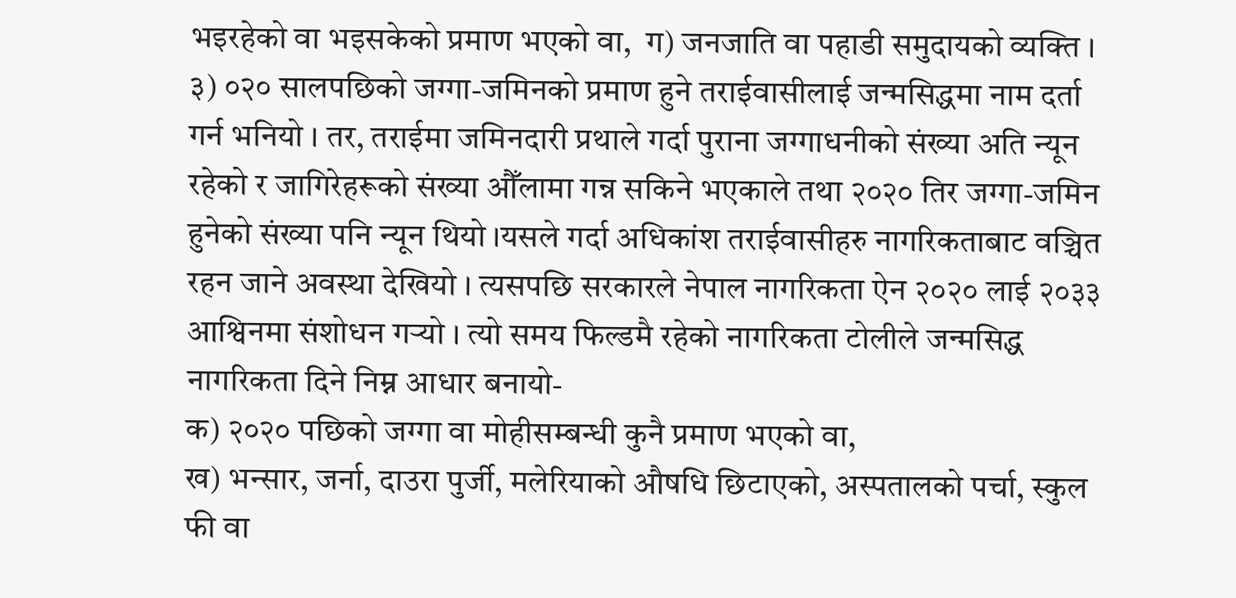भइरहेको वा भइसकेको प्रमाण भएको वा,  ग) जनजाति वा पहाडी समुदायको व्यक्ति ।
३) ०२० सालपछिको जग्गा-जमिनको प्रमाण हुने तराईवासीलाई जन्मसिद्धमा नाम दर्ता गर्न भनियो । तर, तराईमा जमिनदारी प्रथाले गर्दा पुराना जग्गाधनीको संख्या अति न्यून रहेको र जागिरेहरूको संख्या औँलामा गन्न सकिने भएकाले तथा २०२० तिर जग्गा-जमिन हुनेको संख्या पनि न्यून थियो ।यसले गर्दा अधिकांश तराईवासीहरु नागरिकताबाट वञ्चित रहन जाने अवस्था देखियो । त्यसपछि सरकारले नेपाल नागरिकता ऐन २०२० लाई २०३३ आश्विनमा संशोधन गर्‍यो । त्यो समय फिल्डमै रहेको नागरिकता टोलीले जन्मसिद्ध नागरिकता दिने निम्न आधार बनायो-
क) २०२० पछिको जग्गा वा मोहीसम्बन्धी कुनै प्रमाण भएको वा,
ख) भन्सार, जर्ना, दाउरा पुर्जी, मलेरियाको औषधि छिटाएको, अस्पतालको पर्चा, स्कुल फी वा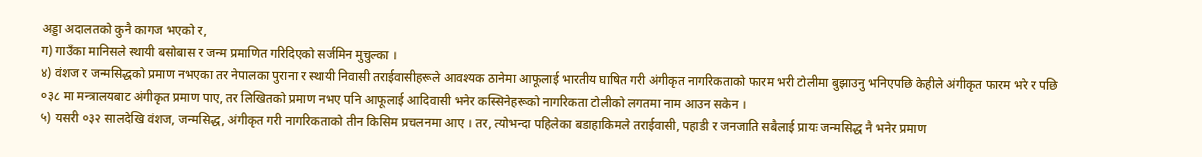अड्डा अदालतको कुनै कागज भएको र,
ग) गाउँका मानिसले स्थायी बसोबास र जन्म प्रमाणित गरिदिएको सर्जमिन मुचुल्का ।
४) वंशज र जन्मसिद्धको प्रमाण नभएका तर नेपालका पुराना र स्थायी निवासी तराईवासीहरूले आवश्यक ठानेमा आफूलाई भारतीय घाषित गरी अंगीकृत नागरिकताको फारम भरी टोलीमा बुझाउनु भनिएपछि केहीले अंगीकृत फारम भरे र पछि ०३८ मा मन्त्रालयबाट अंगीकृत प्रमाण पाए, तर लिखितको प्रमाण नभए पनि आफूलाई आदिवासी भनेर कस्सिनेहरूको नागरिकता टोलीको लगतमा नाम आउन सकेन ।
५) यसरी ०३२ सालदेखि वंशज, जन्मसिद्ध, अंगीकृत गरी नागरिकताको तीन किसिम प्रचलनमा आए । तर, त्योभन्दा पहिलेका बडाहाकिमले तराईवासी, पहाडी र जनजाति सबैलाई प्रायः जन्मसिद्ध नै भनेर प्रमाण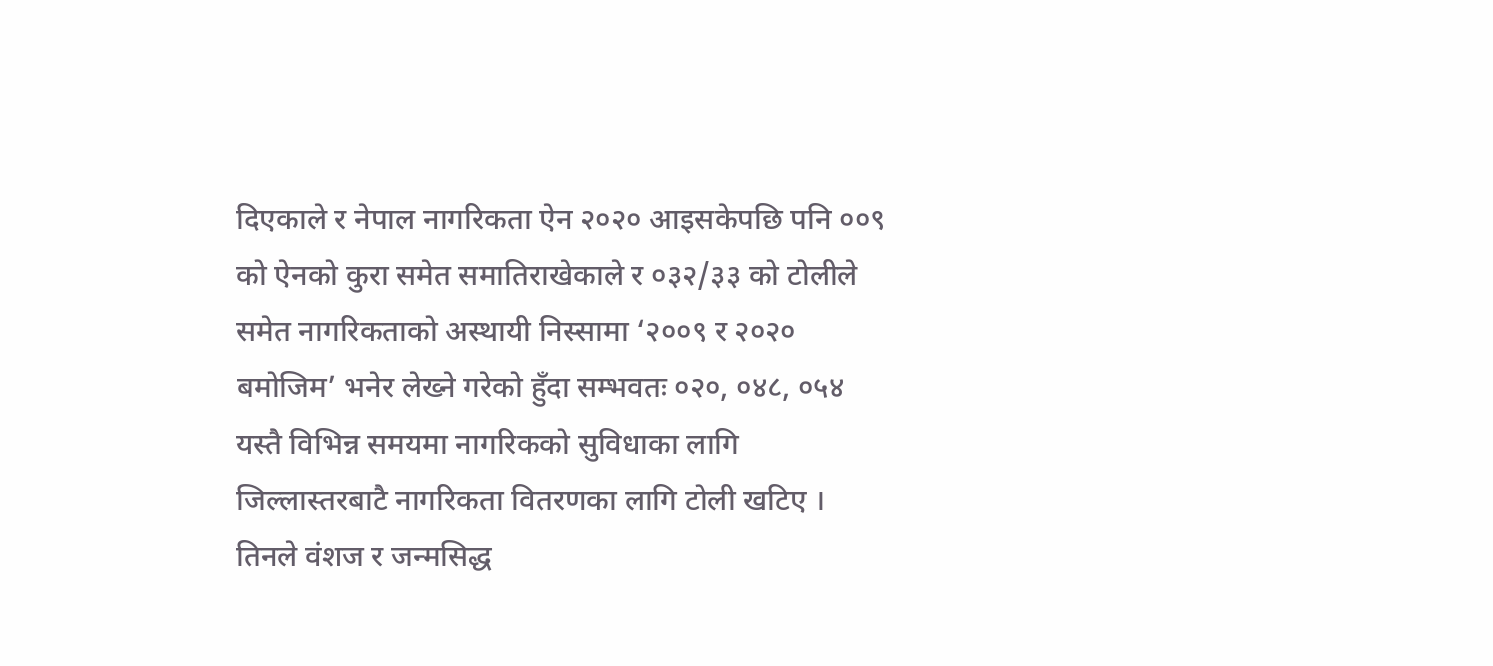दिएकाले र नेपाल नागरिकता ऐन २०२० आइसकेपछि पनि ००९ को ऐनको कुरा समेत समातिराखेकाले र ०३२/३३ को टोलीले समेत नागरिकताको अस्थायी निस्सामा ‘२००९ र २०२० बमोजिम’ भनेर लेख्ने गरेको हुँदा सम्भवतः ०२०, ०४८, ०५४ यस्तै विभिन्न समयमा नागरिकको सुविधाका लागि जिल्लास्तरबाटै नागरिकता वितरणका लागि टोली खटिए ।
तिनले वंशज र जन्मसिद्ध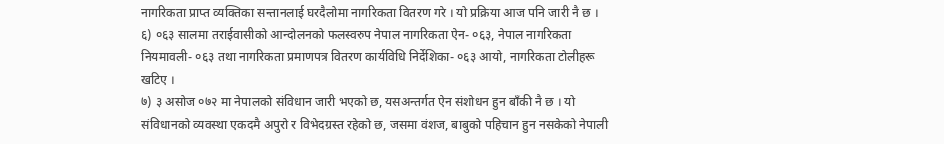नागरिकता प्राप्त व्यक्तिका सन्तानलाई घरदैलोमा नागरिकता वितरण गरे । यो प्रक्रिया आज पनि जारी नै छ ।
६) ०६३ सालमा तराईवासीको आन्दोलनको फलस्वरुप नेपाल नागरिकता ऐन- ०६३, नेपाल नागरिकता नियमावली- ०६३ तथा नागरिकता प्रमाणपत्र वितरण कार्यविधि निर्देशिका- ०६३ आयो, नागरिकता टोलीहरू खटिए ।
७) ३ असोज ०७२ मा नेपालको संविधान जारी भएको छ, यसअन्तर्गत ऐन संशोधन हुन बाँकी नै छ । यो संविधानको व्यवस्था एकदमै अपुरो र विभेदग्रस्त रहेको छ, जसमा वंशज, बाबुको पहिचान हुन नसकेको नेपाली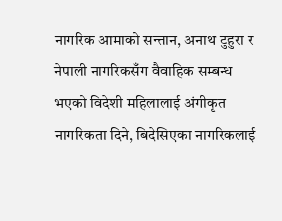नागरिक आमाको सन्तान, अनाथ टुहुरा र नेपाली नागरिकसँग वैवाहिक सम्बन्ध भएको विदेशी महिलालाई अंगीकृत नागरिकता दिने, बिदेसिएका नागरिकलाई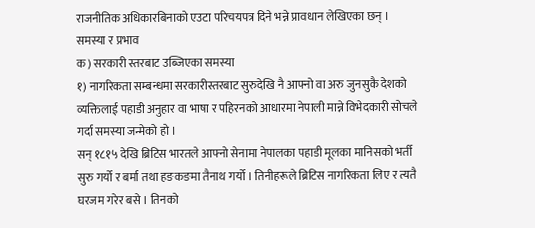राजनीतिक अधिकारबिनाको एउटा परिचयपत्र दिने भन्ने प्रावधान लेखिएका छन् ।
समस्या र प्रभाव
क) सरकारी स्तरबाट उब्जिएका समस्या
१) नागरिकता सम्बन्धमा सरकारीस्तरबाट सुरुदेखि नै आफ्नो वा अरु जुनसुकै देशको व्यक्तिलाई पहाडी अनुहार वा भाषा र पहिरनको आधारमा नेपाली मान्ने विभेदकारी सोचले गर्दा समस्या जन्मेको हो ।
सन् १८१५ देखि ब्रिटिस भारतले आफ्नो सेनामा नेपालका पहाडी मूलका मानिसको भर्ती सुरु गर्यो र बर्मा तथा हङकङमा तैनाथ गर्यो । तिनीहरूले ब्रिटिस नागरिकता लिए र त्यतै घरजम गरेर बसे । तिनको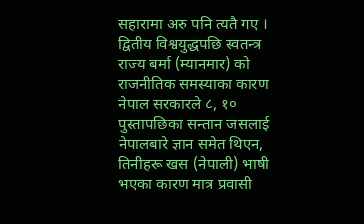सहारामा अरु पनि त्यतै गए ।
द्वितीय विश्वयुद्धपछि स्वतन्त्र राज्य बर्मा (म्यानमार) को राजनीतिक समस्याका कारण नेपाल सरकारले ८, १० पुस्तापछिका सन्तान जसलाई नेपालबारे ज्ञान समेत थिएन, तिनीहरू खस (नेपाली) भाषी भएका कारण मात्र प्रवासी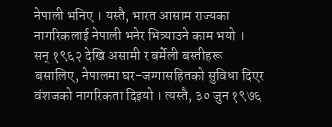नेपाली भनिए । यस्तै, भारत आसाम राज्यका नागरिकलाई नेपाली भनेर भित्र्याउने काम भयो ।
सन् १९६२ देखि असामी र बर्मेली बस्तीहरू बसालिए, नेपालमा घर-जग्गासहितको सुविधा दिएर वंशजको नागरिकता दिइयो । त्यस्तै, ३० जुन १९७६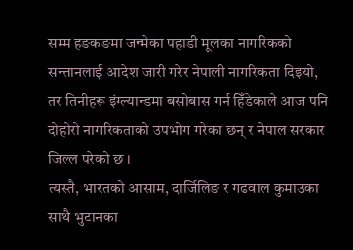सम्म हङकङमा जन्मेका पहाडी मूलका नागरिकको सन्तानलाई आदेश जारी गरेर नेपाली नागरिकता दिइयो, तर तिनीहरू इंग्ल्यान्डमा बसोबास गर्न हिँडेकाले आज पनि दोहोरो नागरिकताको उपभोग गरेका छन् र नेपाल सरकार जिल्ल परेको छ ।
त्यस्तै, भारतको आसाम, दार्जिलिङ र गढवाल कुमाउका साथै भुटानका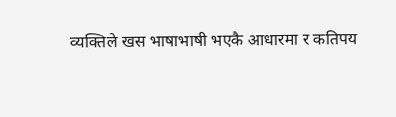व्यक्तिले खस भाषाभाषी भएकै आधारमा र कतिपय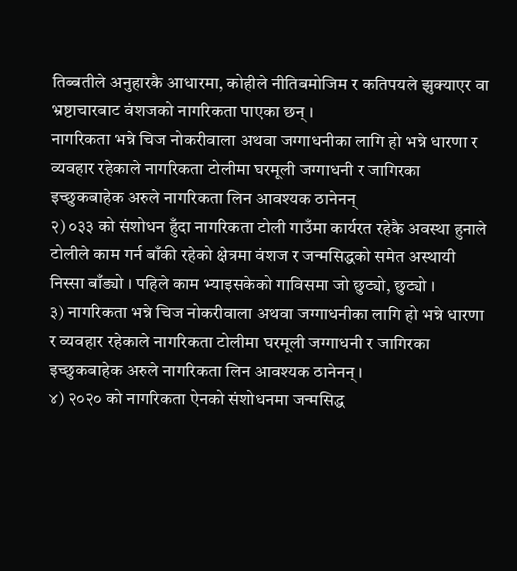तिब्बतीले अनुहारकै आधारमा, कोहीले नीतिबमोजिम र कतिपयले झुक्याएर वा भ्रष्टाचारबाट वंशजको नागरिकता पाएका छन् ।
नागरिकता भन्ने चिज नोकरीवाला अथवा जग्गाधनीका लागि हो भन्ने धारणा र व्यवहार रहेकाले नागरिकता टोलीमा घरमूली जग्गाधनी र जागिरका इच्छुकबाहेक अरुले नागरिकता लिन आवश्यक ठानेनन्
२) ०३३ को संशोधन हुँदा नागरिकता टोली गाउँमा कार्यरत रहेकै अवस्था हुनाले टोलीले काम गर्न बाँकी रहेको क्षेत्रमा वंशज र जन्मसिद्धको समेत अस्थायी निस्सा बाँड्यो । पहिले काम भ्याइसकेको गाविसमा जो छुट्यो, छुट्यो ।
३) नागरिकता भन्ने चिज नोकरीवाला अथवा जग्गाधनीका लागि हो भन्ने धारणा र व्यवहार रहेकाले नागरिकता टोलीमा घरमूली जग्गाधनी र जागिरका इच्छुकबाहेक अरुले नागरिकता लिन आवश्यक ठानेनन् ।
४) २०२० को नागरिकता ऐनको संशोधनमा जन्मसिद्ध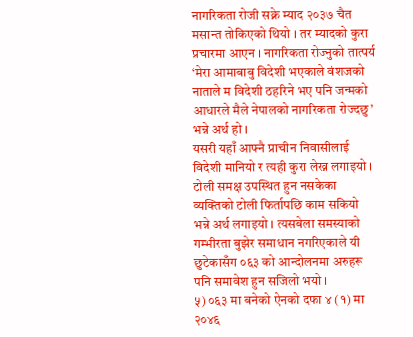नागरिकता रोजी सक्ने म्याद २०३७ चैत मसान्त तोकिएको थियो । तर म्यादको कुरा प्रचारमा आएन । नागरिकता रोज्नुको तात्पर्य ‘मेरा आमाबाबु विदेशी भएकाले वंशजको नाताले म विदेशी ठहरिने भए पनि जन्मको आधारले मैले नेपालको नागरिकता रोज्दछु’ भन्ने अर्थ हो ।
यसरी यहाँ आफ्नै प्राचीन निवासीलाई विदेशी मानियो र त्यही कुरा लेख्न लगाइयो । टोली समक्ष उपस्थित हुन नसकेका व्यक्तिको टोली फिर्तापछि काम सकियो भन्ने अर्थ लगाइयो । त्यसबेला समस्याको गम्भीरता बुझेर समाधान नगरिएकाले यी छुटेकासँग ०६३ को आन्दोलनमा अरुहरू पनि समावेश हुन सजिलो भयो ।
५) ०६३ मा बनेको ऐनको दफा ४ (१) मा २०४६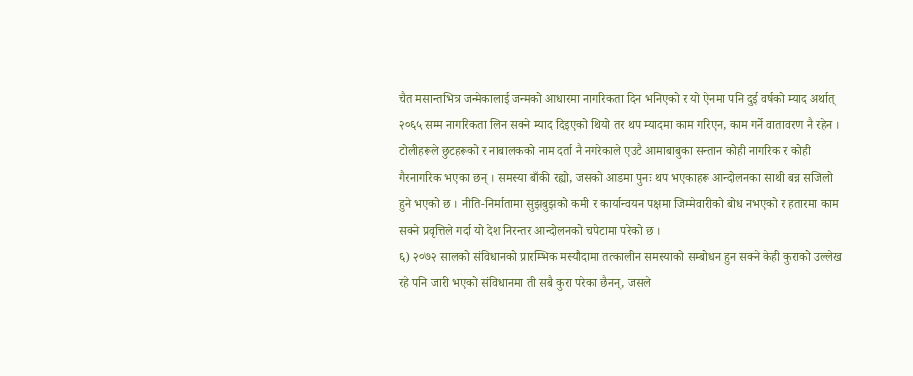चैत मसान्तभित्र जन्मेकालाई जन्मको आधारमा नागरिकता दिन भनिएको र यो ऐनमा पनि दुई वर्षको म्याद अर्थात् २०६५ सम्म नागरिकता लिन सक्ने म्याद दिइएको थियो तर थप म्यादमा काम गरिएन, काम गर्ने वातावरण नै रहेन ।
टोलीहरूले छुटहरूको र नाबालकको नाम दर्ता नै नगरेकाले एउटै आमाबाबुका सन्तान कोही नागरिक र कोही गैरनागरिक भएका छन् । समस्या बाँकी रह्यो, जसको आडमा पुनः थप भएकाहरू आन्दोलनका साथी बन्न सजिलो हुने भएको छ । नीति-निर्मातामा सुझबुझको कमी र कार्यान्वयन पक्षमा जिम्मेवारीको बोध नभएको र हतारमा काम सक्ने प्रवृत्तिले गर्दा यो देश निरन्तर आन्दोलनको चपेटामा परेको छ ।
६) २०७२ सालको संविधानको प्रारम्भिक मस्यौदामा तत्कालीन समस्याको सम्बोधन हुन सक्ने केही कुराको उल्लेख रहे पनि जारी भएको संविधानमा ती सबै कुरा परेका छैनन्, जसले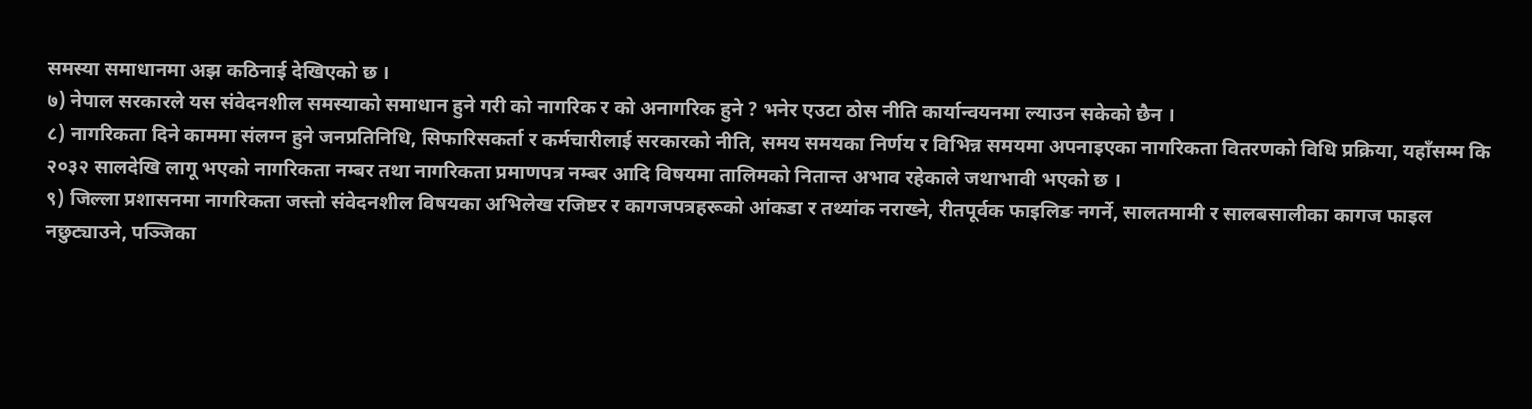समस्या समाधानमा अझ कठिनाई देखिएको छ ।
७) नेपाल सरकारले यस संवेदनशील समस्याको समाधान हुने गरी को नागरिक र को अनागरिक हुने ? भनेर एउटा ठोस नीति कार्यान्वयनमा ल्याउन सकेको छैन ।
८) नागरिकता दिने काममा संलग्न हुने जनप्रतिनिधि, सिफारिसकर्ता र कर्मचारीलाई सरकारको नीति, समय समयका निर्णय र विभिन्न समयमा अपनाइएका नागरिकता वितरणको विधि प्रक्रिया, यहाँसम्म कि २०३२ सालदेखि लागू भएको नागरिकता नम्बर तथा नागरिकता प्रमाणपत्र नम्बर आदि विषयमा तालिमको नितान्त अभाव रहेकाले जथाभावी भएको छ ।
९) जिल्ला प्रशासनमा नागरिकता जस्तो संवेदनशील विषयका अभिलेख रजिष्टर र कागजपत्रहरूको आंकडा र तथ्यांक नराख्ने, रीतपूर्वक फाइलिङ नगर्ने, सालतमामी र सालबसालीका कागज फाइल नछुट्याउने, पञ्जिका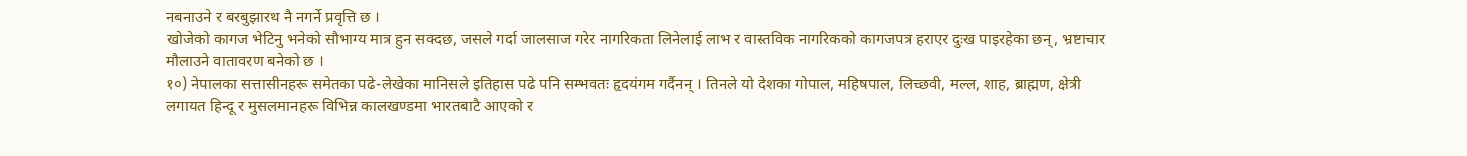नबनाउने र बरबुझारथ नै नगर्ने प्रवृत्ति छ ।
खोजेको कागज भेटिनु भनेको सौभाग्य मात्र हुन सक्दछ, जसले गर्दा जालसाज गरेर नागरिकता लिनेलाई लाभ र वास्तविक नागरिकको कागजपत्र हराएर दुःख पाइरहेका छन्, भ्रष्टाचार मौलाउने वातावरण बनेको छ ।
१०) नेपालका सत्तासीनहरू समेतका पढे-लेखेका मानिसले इतिहास पढे पनि सम्भवतः हृदयंगम गर्दैनन् । तिनले यो देशका गोपाल, महिषपाल, लिच्छवी, मल्ल, शाह, ब्राह्मण, क्षेत्री लगायत हिन्दू र मुसलमानहरू विभिन्न कालखण्डमा भारतबाटै आएको र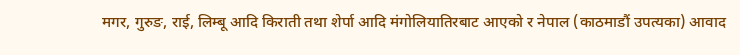मगर, गुरुङ, राई, लिम्बू आदि किराती तथा शेर्पा आदि मंगोलियातिरबाट आएको र नेपाल (काठमाडौं उपत्यका) आवाद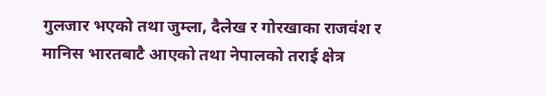गुलजार भएको तथा जुम्ला, दैलेख र गोरखाका राजवंश र मानिस भारतबाटै आएको तथा नेपालको तराई क्षेत्र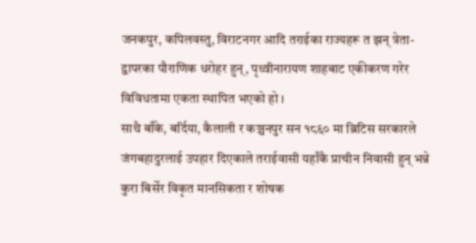जनकपुर, कपिलवस्तु, विराटनगर आदि तराईका राज्यहरू त झन् त्रेता- द्वापरका पौराणिक धरोहर हुन्, पृथ्वीनारायण शाहबाट एकीकरण गरेर विविधतामा एकता स्थापित भएको हो ।
साथै बाँके, बर्दिया, कैलाली र कञ्चनपुर सन १८६० मा ब्रिटिस सरकारले जंगबहादुरलाई उपहार दिएकाले तराईवासी यहाँकै प्राचीन निवासी हुन् भन्ने कुरा बिर्सेर विकृत मानसिकता र शोषक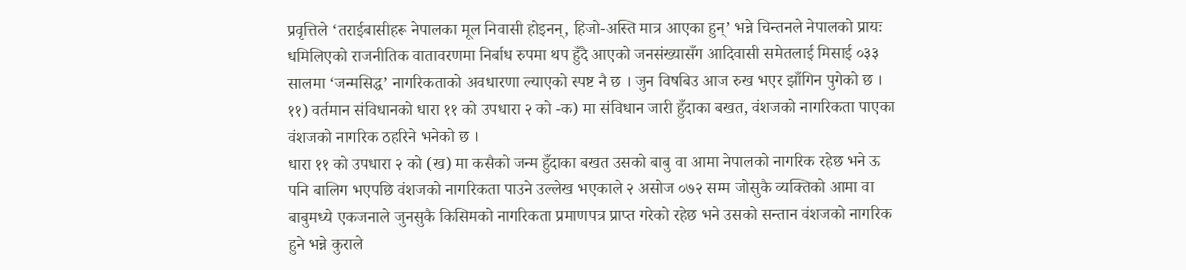प्रवृत्तिले ‘तराईबासीहरू नेपालका मूल निवासी होइनन्, हिजो-अस्ति मात्र आएका हुन्’ भन्ने चिन्तनले नेपालको प्रायः धमिलिएको राजनीतिक वातावरणमा निर्बाध रुपमा थप हुँदै आएको जनसंख्यासँग आदिवासी समेतलाई मिसाई ०३३ सालमा ‘जन्मसिद्ध’ नागरिकताको अवधारणा ल्याएको स्पष्ट नै छ । जुन विषबिउ आज रुख भएर झाँगिन पुगेको छ ।
११) वर्तमान संविधानको धारा ११ को उपधारा २ को -क) मा संविधान जारी हुँदाका बखत, वंशजको नागरिकता पाएका वंशजको नागरिक ठहरिने भनेको छ ।
धारा ११ को उपधारा २ को (ख) मा कसैको जन्म हुँदाका बखत उसको बाबु वा आमा नेपालको नागरिक रहेछ भने ऊ पनि बालिग भएपछि वंशजको नागरिकता पाउने उल्लेख भएकाले २ असोज ०७२ सम्म जोसुकै व्यक्तिको आमा वा बाबुमध्ये एकजनाले जुनसुकै किसिमको नागरिकता प्रमाणपत्र प्राप्त गरेको रहेछ भने उसको सन्तान वंशजको नागरिक हुने भन्ने कुराले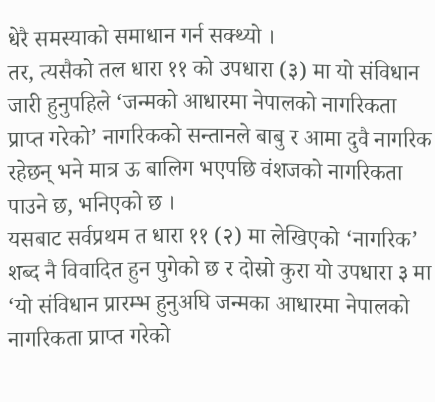धेरै समस्याको समाधान गर्न सक्थ्यो ।
तर, त्यसैको तल धारा ११ को उपधारा (३) मा यो संविधान जारी हुनुपहिले ‘जन्मको आधारमा नेपालको नागरिकता प्राप्त गरेको’ नागरिकको सन्तानले बाबु र आमा दुवै नागरिक रहेछन् भने मात्र ऊ बालिग भएपछि वंशजको नागरिकता पाउने छ, भनिएको छ ।
यसबाट सर्वप्रथम त धारा ११ (२) मा लेखिएको ‘नागरिक’ शब्द नै विवादित हुन पुगेको छ र दोस्रो कुरा यो उपधारा ३ मा ‘यो संविधान प्रारम्भ हुनुअघि जन्मका आधारमा नेपालको नागरिकता प्राप्त गरेको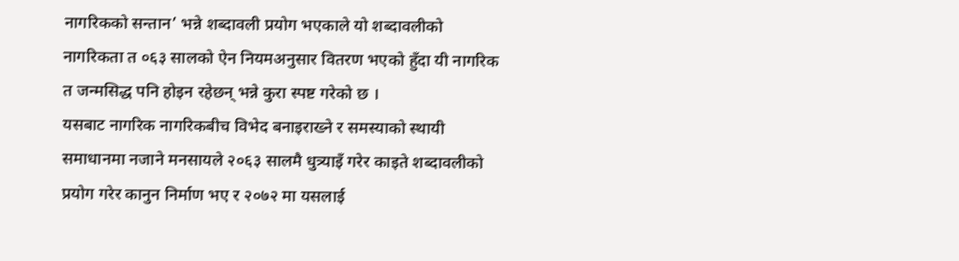नागरिकको सन्तान’ भन्ने शब्दावली प्रयोग भएकाले यो शब्दावलीको नागरिकता त ०६३ सालको ऐन नियमअनुसार वितरण भएको हुँदा यी नागरिक त जन्मसिद्ध पनि होइन रहेछन् भन्ने कुरा स्पष्ट गरेको छ ।
यसबाट नागरिक नागरिकबीच विभेद बनाइराख्ने र समस्याको स्थायी समाधानमा नजाने मनसायले २०६३ सालमै धुत्र्याइँ गरेर काइते शब्दावलीको प्रयोग गरेर कानुन निर्माण भए र २०७२ मा यसलाई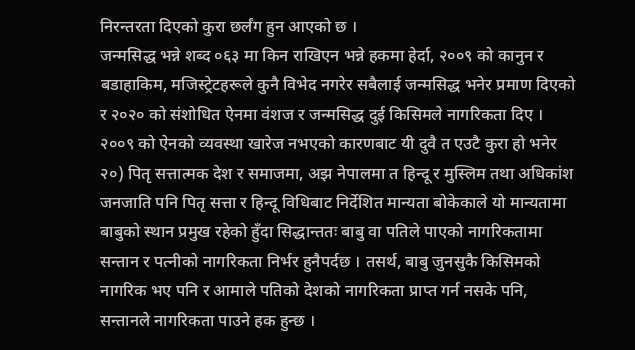निरन्तरता दिएको कुरा छर्लंग हुन आएको छ ।
जन्मसिद्ध भन्ने शब्द ०६३ मा किन राखिएन भन्ने हकमा हेर्दा, २००९ को कानुन र बडाहाकिम, मजिस्ट्रेटहरूले कुनै विभेद नगरेर सबैलाई जन्मसिद्ध भनेर प्रमाण दिएको र २०२० को संशोधित ऐनमा वंशज र जन्मसिद्ध दुई किसिमले नागरिकता दिए ।
२००९ को ऐनको व्यवस्था खारेज नभएको कारणबाट यी दुवै त एउटै कुरा हो भनेर २०) पितृ सत्तात्मक देश र समाजमा, अझ नेपालमा त हिन्दू र मुस्लिम तथा अधिकांश जनजाति पनि पितृ सत्ता र हिन्दू विधिबाट निर्देशित मान्यता बोकेकाले यो मान्यतामा बाबुको स्थान प्रमुख रहेको हुँदा सिद्धान्ततः बाबु वा पतिले पाएको नागरिकतामा सन्तान र पत्नीको नागरिकता निर्भर हुनैपर्दछ । तसर्थ, बाबु जुनसुकै किसिमको नागरिक भए पनि र आमाले पतिको देशको नागरिकता प्राप्त गर्न नसके पनि, सन्तानले नागरिकता पाउने हक हुन्छ ।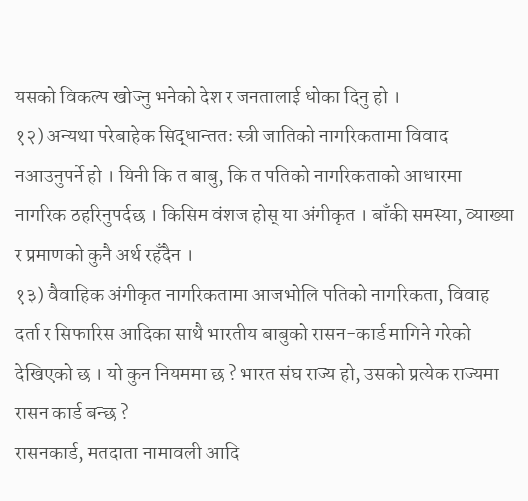यसको विकल्प खोज्नु भनेको देश र जनतालाई धोका दिनु हो ।
१२) अन्यथा परेबाहेक सिद्धान्ततः स्त्री जातिको नागरिकतामा विवाद नआउनुपर्ने हो । यिनी कि त बाबु, कि त पतिको नागरिकताको आधारमा नागरिक ठहरिनुपर्दछ । किसिम वंशज होस् या अंगीकृत । बाँकी समस्या, व्याख्या र प्रमाणको कुनै अर्थ रहँदैन ।
१३) वैवाहिक अंगीकृत नागरिकतामा आजभोलि पतिको नागरिकता, विवाह दर्ता र सिफारिस आदिका साथै भारतीय बाबुको रासन-कार्ड मागिने गरेको देखिएको छ । यो कुन नियममा छ ? भारत संघ राज्य हो, उसको प्रत्येक राज्यमा रासन कार्ड बन्छ ?
रासनकार्ड, मतदाता नामावली आदि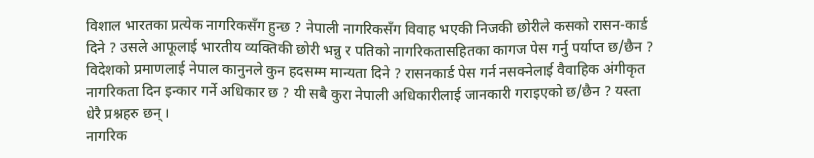विशाल भारतका प्रत्येक नागरिकसँग हुन्छ ? नेपाली नागरिकसँग विवाह भएकी निजकी छोरीले कसको रासन-कार्ड दिने ? उसले आफूलाई भारतीय व्यक्तिकी छोरी भन्नु र पतिको नागरिकतासहितका कागज पेस गर्नु पर्याप्त छ/छैन ?
विदेशको प्रमाणलाई नेपाल कानुनले कुन हदसम्म मान्यता दिने ? रासनकार्ड पेस गर्न नसक्नेलाई वैवाहिक अंगीकृत नागरिकता दिन इन्कार गर्ने अधिकार छ ? यी सबै कुरा नेपाली अधिकारीलाई जानकारी गराइएको छ/छैन ? यस्ता धेरै प्रश्नहरु छन् ।
नागरिक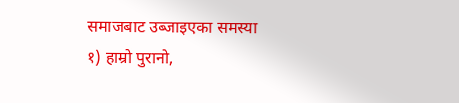समाजबाट उब्जाइएका समस्या
१) हाम्रो पुरानो,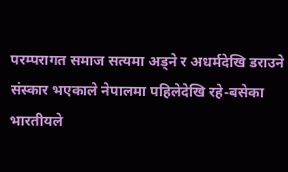परम्परागत समाज सत्यमा अड्ने र अधर्मदेखि डराउने संस्कार भएकाले नेपालमा पहिलेदेखि रहे-बसेका भारतीयले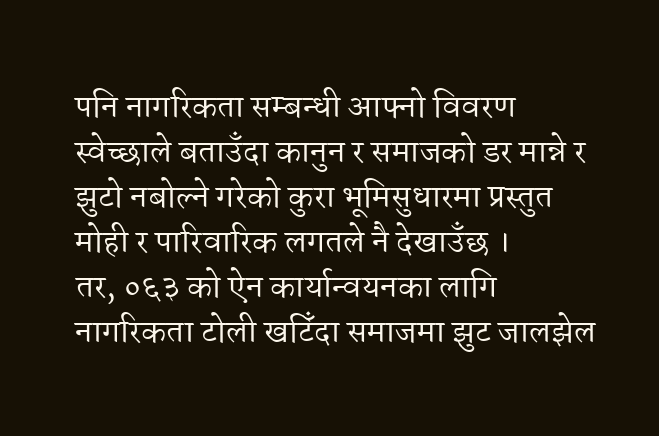पनि नागरिकता सम्बन्धी आफ्नो विवरण स्वेच्छाले बताउँदा कानुन र समाजको डर मान्ने र झुटो नबोल्ने गरेको कुरा भूमिसुधारमा प्रस्तुत मोही र पारिवारिक लगतले नै देखाउँछ ।
तर, ०६३ को ऐन कार्यान्वयनका लागि नागरिकता टोली खटिँदा समाजमा झुट जालझेल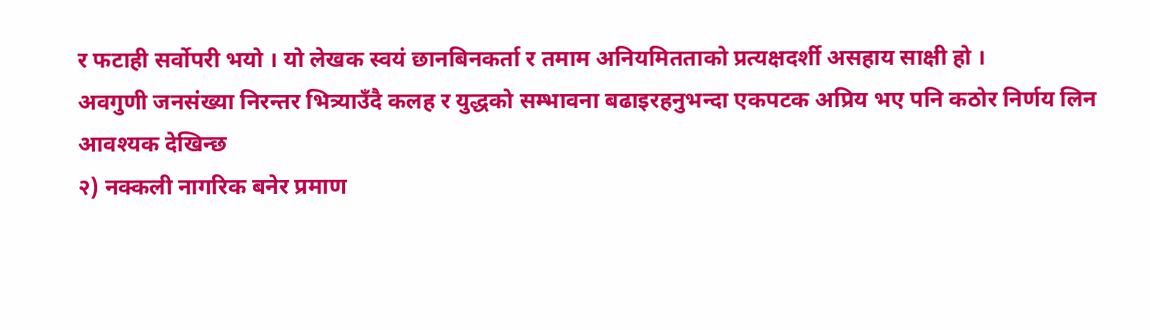र फटाही सर्वोपरी भयो । यो लेखक स्वयं छानबिनकर्ता र तमाम अनियमितताको प्रत्यक्षदर्शी असहाय साक्षी हो ।
अवगुणी जनसंख्या निरन्तर भित्र्याउँदै कलह र युद्धको सम्भावना बढाइरहनुभन्दा एकपटक अप्रिय भए पनि कठोर निर्णय लिन आवश्यक देखिन्छ
२) नक्कली नागरिक बनेर प्रमाण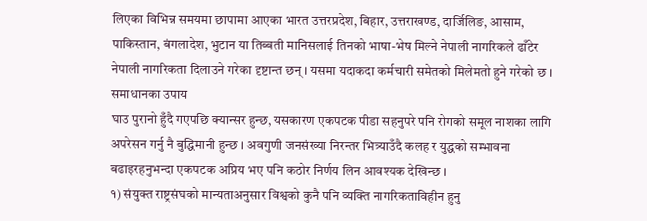लिएका विभिन्न समयमा छापामा आएका भारत उत्तरप्रदेश, बिहार, उत्तराखण्ड, दार्जिलिङ, आसाम, पाकिस्तान, बंगलादेश, भुटान या तिब्बती मानिसलाई तिनको भाषा-भेष मिल्ने नेपाली नागरिकले ढाँटेर नेपाली नागरिकता दिलाउने गरेका दृष्टान्त छन् । यसमा यदाकदा कर्मचारी समेतको मिलेमतो हुने गरेको छ ।
समाधानका उपाय
घाउ पुरानो हुँदै गएपछि क्यान्सर हुन्छ, यसकारण एकपटक पीडा सहनुपरे पनि रोगको समूल नाशका लागि अपरेसन गर्नु नै बुद्धिमानी हुन्छ । अवगुणी जनसंख्या निरन्तर भित्र्याउँदै कलह र युद्धको सम्भावना बढाइरहनुभन्दा एकपटक अप्रिय भए पनि कठोर निर्णय लिन आवश्यक देखिन्छ ।
१) संयुक्त राष्ट्रसंघको मान्यताअनुसार विश्वको कुनै पनि व्यक्ति नागरिकताविहीन हुनु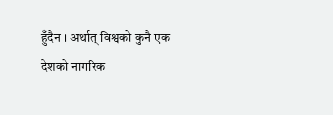हुँदैन । अर्थात् विश्वको कुनै एक देशको नागरिक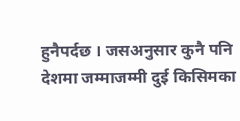हुनैपर्दछ । जसअनुसार कुनै पनि देशमा जम्माजम्मी दुई किसिमका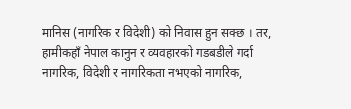मानिस (नागरिक र विदेशी) को निवास हुन सक्छ । तर, हामीकहाँ नेपाल कानुन र व्यवहारको गडबडीले गर्दा नागरिक, विदेशी र नागरिकता नभएको नागरिक,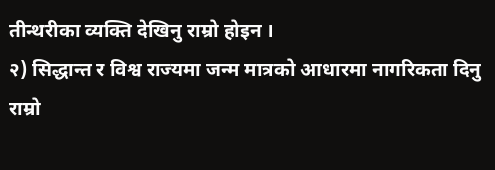तीन्थरीका व्यक्ति देखिनु राम्रो होइन ।
२) सिद्धान्त र विश्व राज्यमा जन्म मात्रको आधारमा नागरिकता दिनु राम्रो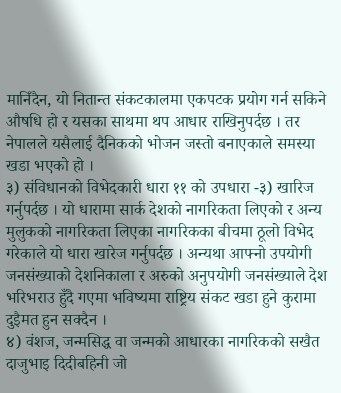मानिँदैन, यो नितान्त संकटकालमा एकपटक प्रयोग गर्न सकिने औषधि हो र यसका साथमा थप आधार राखिनुपर्दछ । तर नेपालले यसैलाई दैनिकको भोजन जस्तो बनाएकाले समस्या खडा भएको हो ।
३) संविधानको विभेदकारी धारा ११ को उपधारा -३) खारिज गर्नुपर्दछ । यो धारामा सार्क देशको नागरिकता लिएको र अन्य मुलुकको नागरिकता लिएका नागरिकका बीचमा ठूलो विभेद गरेकाले यो धारा खारेज गर्नुपर्दछ । अन्यथा आफ्नो उपयोगी जनसंख्याको देशनिकाला र अरुको अनुपयोगी जनसंख्याले देश भरिभराउ हुँदै गएमा भविष्यमा राष्ट्रिय संकट खडा हुने कुरामा दुइैमत हुन सक्दैन ।
४) वंशज, जन्मसिद्ध वा जन्मको आधारका नागरिकको सखैत दाजुभाइ दिदीबहिनी जो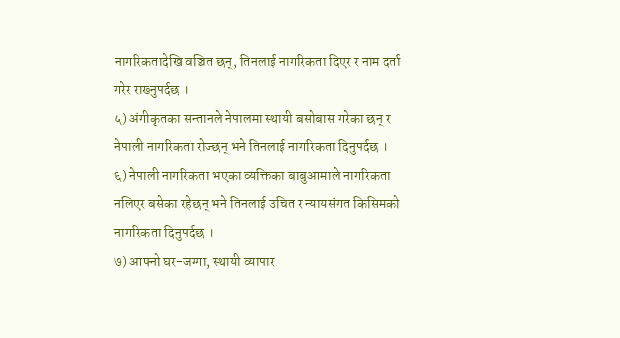नागरिकतादेखि वञ्चित छन्, तिनलाई नागरिकता दिएर र नाम दर्ता गरेर राख्नुपर्दछ ।
५) अंगीकृतका सन्तानले नेपालमा स्थायी बसोबास गरेका छन् र नेपाली नागरिकता रोज्छन् भने तिनलाई नागरिकता दिनुपर्दछ ।
६) नेपाली नागरिकता भएका व्यक्तिका बाबुआमाले नागरिकता नलिएर बसेका रहेछन् भने तिनलाई उचित र न्यायसंगत किसिमको नागरिकता दिनुपर्दछ ।
७) आफ्नो घर-जग्गा, स्थायी व्यापार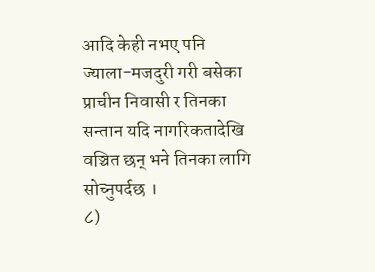आदि केही नभए पनि ज्याला-मजदुरी गरी बसेका प्राचीन निवासी र तिनका सन्तान यदि नागरिकतादेखि वञ्चित छन् भने तिनका लागि सोच्नुपर्दछ ।
८)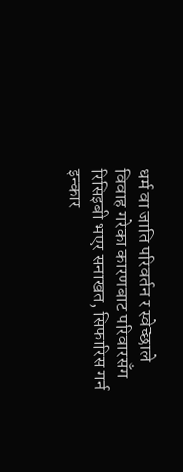धर्म वा जाति परिवर्तन र स्वेच्छाले विवाह गरेका कारणबाट परिवारसँग रिसिइबी भएर सनाखत, सिफारिस गर्न इन्कार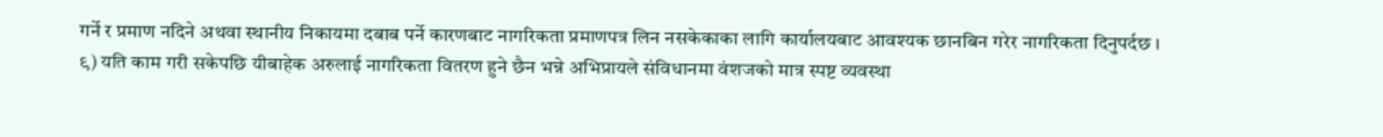गर्ने र प्रमाण नदिने अथवा स्थानीय निकायमा दबाब पर्ने कारणबाट नागरिकता प्रमाणपत्र लिन नसकेकाका लागि कार्यालयबाट आवश्यक छानबिन गरेर नागरिकता दिनुपर्दछ ।
९) यति काम गरी सकेपछि यीबाहेक अरुलाई नागरिकता वितरण हुने छैन भन्ने अभिप्रायले संविधानमा वंशजको मात्र स्पष्ट व्यवस्था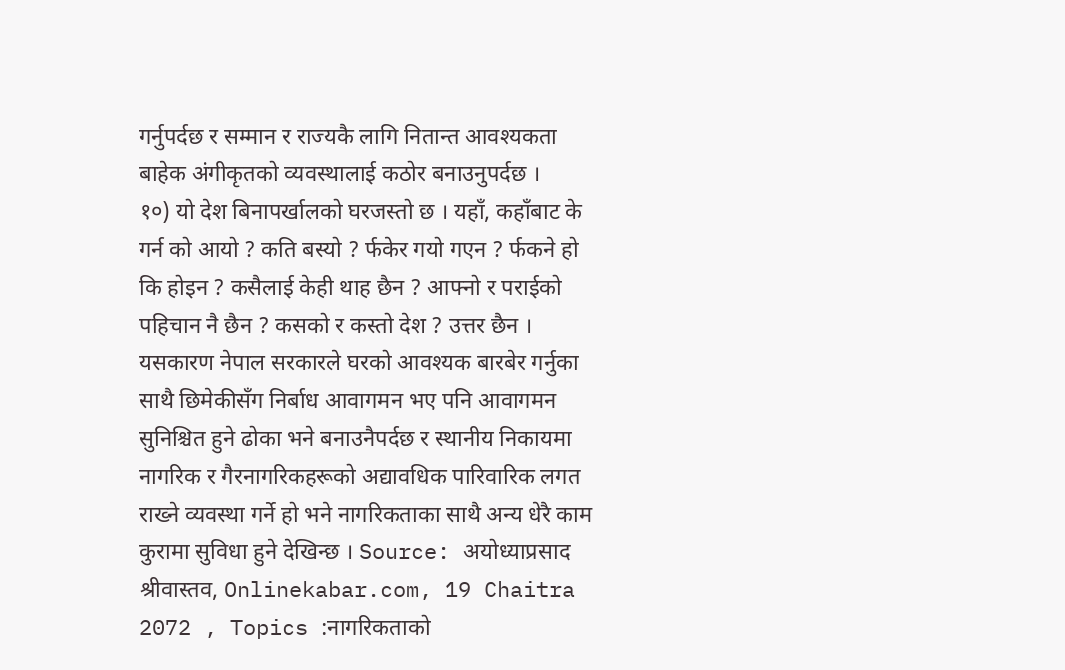गर्नुपर्दछ र सम्मान र राज्यकै लागि नितान्त आवश्यकता बाहेक अंगीकृतको व्यवस्थालाई कठोर बनाउनुपर्दछ ।
१०) यो देश बिनापर्खालको घरजस्तो छ । यहाँ, कहाँबाट के गर्न को आयो ? कति बस्यो ? र्फकेर गयो गएन ? र्फकने हो कि होइन ? कसैलाई केही थाह छैन ? आफ्नो र पराईको पहिचान नै छैन ? कसको र कस्तो देश ? उत्तर छैन ।
यसकारण नेपाल सरकारले घरको आवश्यक बारबेर गर्नुका साथै छिमेकीसँग निर्बाध आवागमन भए पनि आवागमन सुनिश्चित हुने ढोका भने बनाउनैपर्दछ र स्थानीय निकायमा नागरिक र गैरनागरिकहरूको अद्यावधिक पारिवारिक लगत राख्ने व्यवस्था गर्ने हो भने नागरिकताका साथै अन्य धेरै काम कुरामा सुविधा हुने देखिन्छ । Source: अयोध्याप्रसाद श्रीवास्तव, Onlinekabar.com, 19 Chaitra 2072 , Topics :नागरिकताको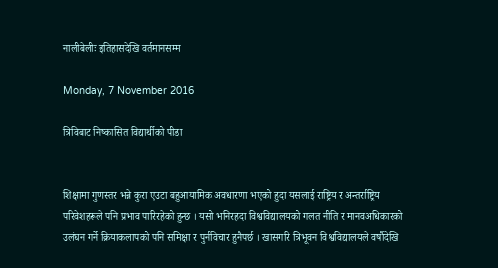नालीबेलीः इतिहासदेखि वर्तमानसम्म

Monday, 7 November 2016

त्रिविबाट निष्कासित विद्यार्थीको पीडा


शिक्षामा गुणस्तर भन्ने कुरा एउटा बहुआयामिक अवधारणा भएको हुदा यसलाई राष्ट्रिय र अन्तर्राष्ट्रिय परिवेशहरूले पनि प्रभाव पारिरहेको हुन्छ । यसो भनिरहदा विश्वविद्यालयको गलत नीति र मानवअधिकारको उलंघन गर्ने क्रियाकलापको पनि समिक्षा र पुर्नविचार हुनैपर्छ । खासगरि त्रिभूवन विश्वविद्यालयले वर्षौदेखि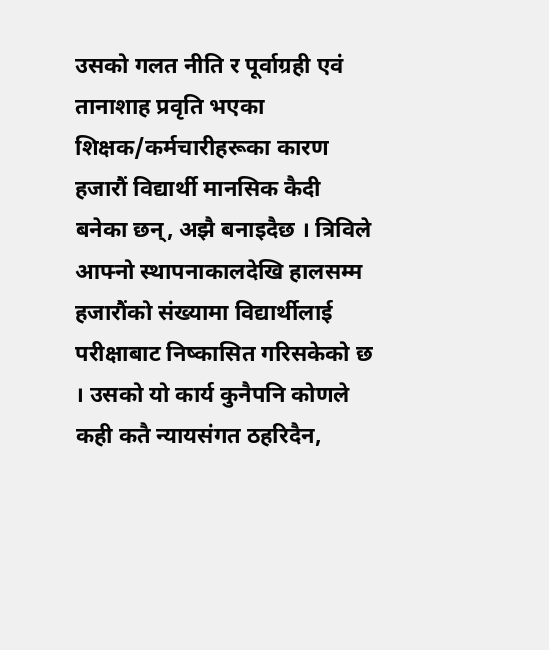उसको गलत नीति र पूर्वाग्रही एवं तानाशाह प्रवृति भएका शिक्षक/कर्मचारीहरूका कारण हजारौं विद्यार्थी मानसिक कैदी बनेका छन्, अझै बनाइदैछ । त्रिविले आफ्नो स्थापनाकालदेखि हालसम्म हजारौंको संख्यामा विद्यार्थीलाई परीक्षाबाट निष्कासित गरिसकेको छ । उसको यो कार्य कुनैपनि कोणले कही कतै न्यायसंगत ठहरिदैन,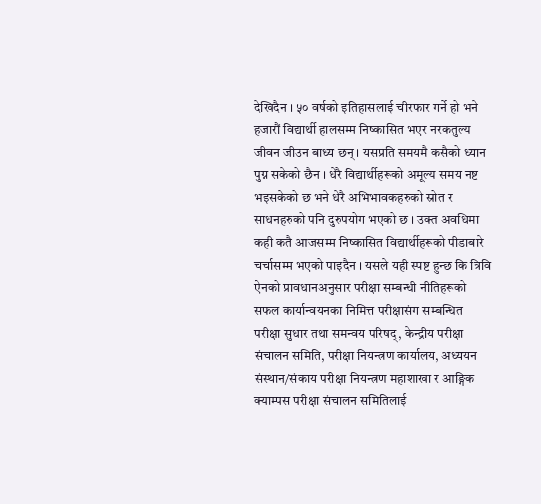देखिदैन । ५० वर्षको इतिहासलाई चीरफार गर्ने हो भने हजारौं विद्यार्थी हालसम्म निष्कासित भएर नरकतुल्य जीवन जीउन बाध्य छन् । यसप्रति समयमै कसैको ध्यान पुग्न सकेको छैन । धेरै विद्यार्थीहरूको अमूल्य समय नष्ट भइसकेको छ भने धेरै अभिभावकहरुको स्रोत र साधनहरुको पनि दुरुपयोग भएको छ । उक्त अवधिमा कही कतै आजसम्म निष्कासित विद्यार्थीहरूको पीडाबारे चर्चासम्म भएको पाइदैन । यसले यही स्पष्ट हुन्छ कि त्रिवि ऐनको प्रावधानअनुसार परीक्षा सम्बन्धी नीतिहरूको सफल कार्यान्वयनका निमित्त परीक्षासंग सम्बन्धित परीक्षा सुधार तथा समन्वय परिषद्, केन्द्रीय परीक्षा संचालन समिति, परीक्षा नियन्त्रण कार्यालय, अध्ययन संस्थान/संकाय परीक्षा नियन्त्रण महाशाखा र आङ्गिक क्याम्पस परीक्षा संचालन समितिलाई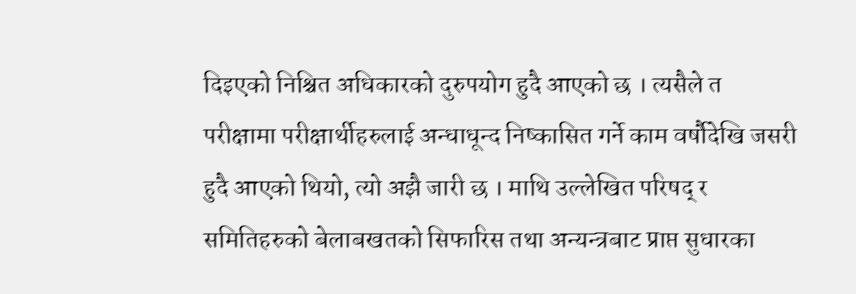दिइएको निश्चित अधिकारको दुरुपयोग हुदै आएको छ । त्यसैले त परीक्षामा परीक्षार्थीहरुलाई अन्धाधून्द निष्कासित गर्ने काम वर्षौदेखि जसरी हुदै आएको थियो, त्यो अझै जारी छ । माथि उल्लेखित परिषद् र समितिहरुको बेलाबखतको सिफारिस तथा अन्यन्त्रबाट प्राप्त सुधारका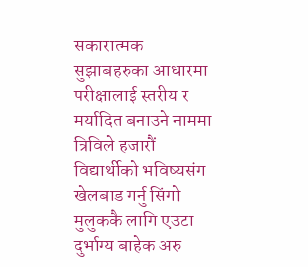सकारात्मक सुझाबहरुका आधारमा परीक्षालाई स्तरीय र मर्यादित बनाउने नाममा त्रिविले हजारौं विद्यार्थीको भविष्यसंग खेलबाड गर्नु सिंगो मुलुककै लागि एउटा दुर्भाग्य बाहेक अरु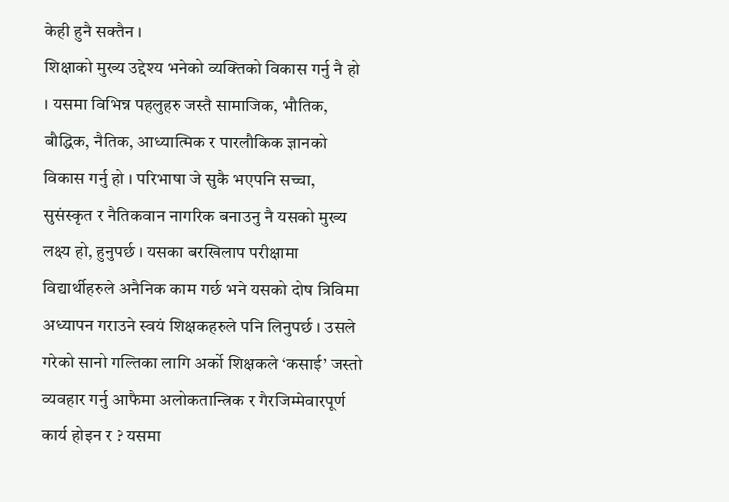केही हुनै सक्तैन ।
शिक्षाको मुख्य उद्देश्य भनेको व्यक्तिको विकास गर्नु नै हो । यसमा विभिन्न पहलुहरु जस्तै सामाजिक, भौतिक, बौद्धिक, नैतिक, आध्यात्मिक र पारलौकिक ज्ञानको विकास गर्नु हो । परिभाषा जे सुकै भएपनि सच्चा, सुसंस्कृत र नैतिकवान नागरिक बनाउनु नै यसको मुख्य लक्ष्य हो, हुनुपर्छ । यसका बरखिलाप परीक्षामा विद्यार्थीहरुले अनैनिक काम गर्छ भने यसको दोष त्रिविमा अध्यापन गराउने स्वयं शिक्षकहरुले पनि लिनुपर्छ । उसले गरेको सानो गल्तिका लागि अर्को शिक्षकले ‘कसाई’ जस्तो व्यवहार गर्नु आफैमा अलोकतान्त्रिक र गैरजिम्मेवारपूर्ण कार्य होइन र ? यसमा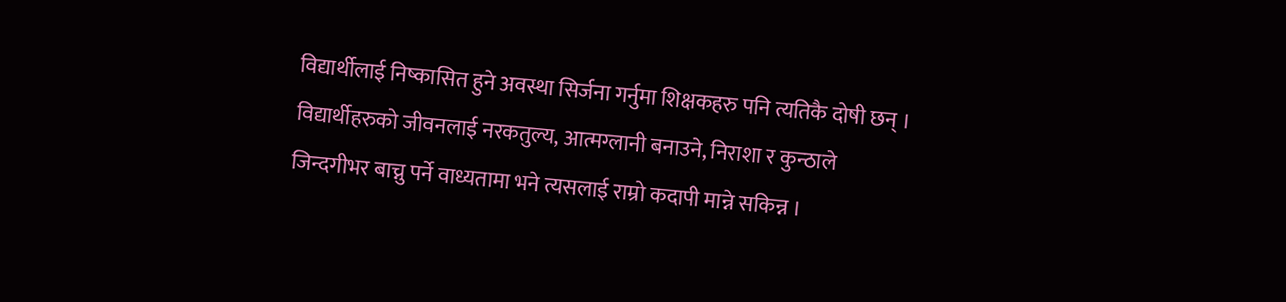विद्यार्थीलाई निष्कासित हुने अवस्था सिर्जना गर्नुमा शिक्षकहरु पनि त्यतिकै दोषी छन् । विद्यार्थीहरुको जीवनलाई नरकतुल्य, आत्मग्लानी बनाउने, निराशा र कुन्ठाले जिन्दगीभर बाच्नु पर्ने वाध्यतामा भने त्यसलाई राम्रो कदापी मान्ने सकिन्न ।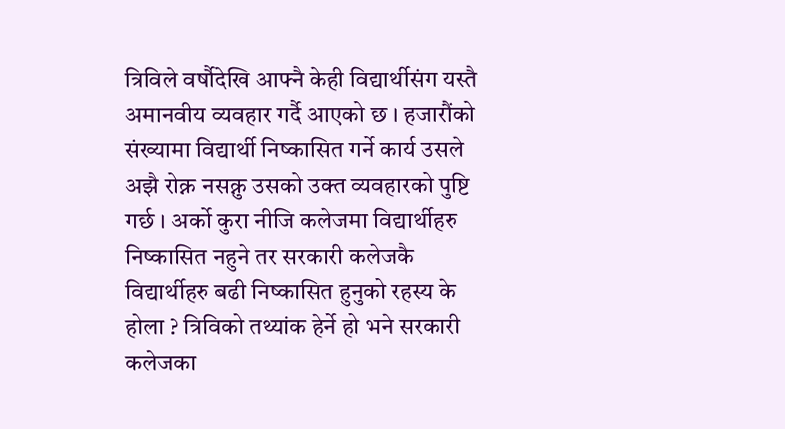त्रिविले वर्षौदेखि आफ्नै केही विद्यार्थीसंग यस्तै अमानवीय व्यवहार गर्दै आएको छ । हजारौंको संख्यामा विद्यार्थी निष्कासित गर्ने कार्य उसले अझै रोक्न नसक्नु उसको उक्त व्यवहारको पुष्टि गर्छ । अर्को कुरा नीजि कलेजमा विद्यार्थीहरु निष्कासित नहुने तर सरकारी कलेजकै विद्यार्थीहरु बढी निष्कासित हुनुको रहस्य के होला ? त्रिविको तथ्यांक हेर्ने हो भने सरकारी कलेजका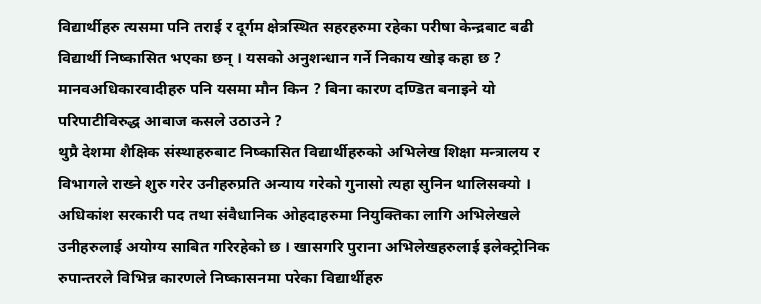विद्यार्थीहरु त्यसमा पनि तराई र दूर्गम क्षेत्रस्थित सहरहरुमा रहेका परीषा केन्द्रबाट बढी विद्यार्थी निष्कासित भएका छन् । यसको अनुशन्धान गर्ने निकाय खोइ कहा छ ? मानवअधिकारवादीहरु पनि यसमा मौन किन ? बिना कारण दण्डित बनाइने यो परिपाटीविरुद्ध आबाज कसले उठाउने ?
थुप्रै देशमा शैक्षिक संस्थाहरुबाट निष्कासित विद्यार्थीहरुको अभिलेख शिक्षा मन्त्रालय र विभागले राख्ने शुरु गरेर उनीहरुप्रति अन्याय गरेको गुनासो त्यहा सुनिन थालिसक्यो । अधिकांश सरकारी पद तथा संवैधानिक ओहदाहरुमा नियुक्तिका लागि अभिलेखले उनीहरुलाई अयोग्य साबित गरिरहेको छ । खासगरि पुराना अभिलेखहरुलाई इलेक्ट्रोनिक रुपान्तरले विभिन्न कारणले निष्कासनमा परेका विद्यार्थीहरु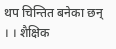थप चिन्तित बनेका छन् । । शैक्षिक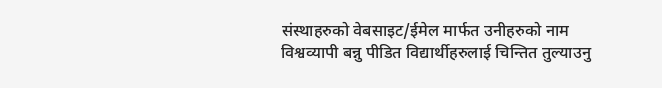संस्थाहरुको वेबसाइट/ईमेल मार्फत उनीहरुको नाम विश्वव्यापी बन्नु पीडित विद्यार्थीहरुलाई चिन्तित तुल्याउनु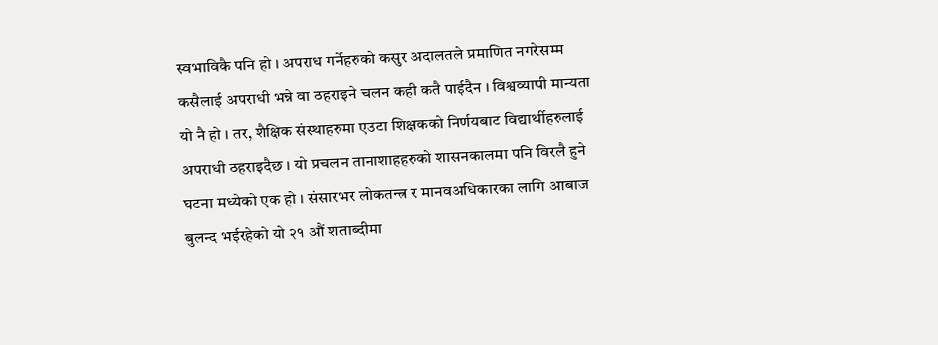स्वभाविकै पनि हो । अपराध गर्नेहरुको कसुर अदालतले प्रमाणित नगरेसम्म कसैलाई अपराधी भन्ने वा ठहराइने चलन कही कतै पाईदैन । विश्वव्यापी मान्यता यो नै हो । तर, शैक्षिक संस्थाहरुमा एउटा शिक्षकको निर्णयबाट विद्यार्थीहरुलाई अपराधी ठहराइदैछ । यो प्रचलन तानाशाहहरुको शासनकालमा पनि विरलै हुने घटना मध्येको एक हो । संसारभर लोकतन्त्र र मानवअधिकारका लागि आबाज बुलन्द भईरहेको यो २१ औं शताब्दीमा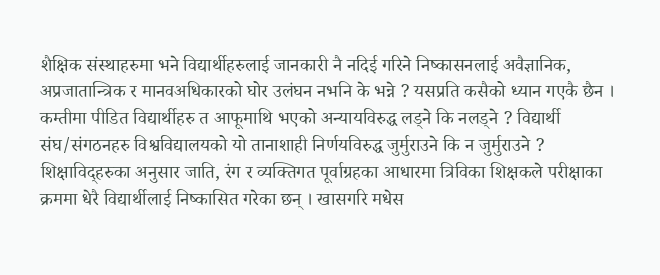शैक्षिक संस्थाहरुमा भने विद्यार्थीहरुलाई जानकारी नै नदिई गरिने निष्कासनलाई अवैज्ञानिक, अप्रजातान्त्रिक र मानवअधिकारको घोर उलंघन नभनि के भन्ने ? यसप्रति कसैको ध्यान गएकै छैन । कम्तीमा पीडित विद्यार्थीहरु त आफूमाथि भएको अन्यायविरुद्ध लड्ने कि नलड्ने ? विद्यार्थी संघ/संगठनहरु विश्वविद्यालयको यो तानाशाही निर्णयविरुद्ध जुर्मुराउने कि न जुर्मुराउने ?
शिक्षाविद्हरुका अनुसार जाति, रंग र व्यक्तिगत पूर्वाग्रहका आधारमा त्रिविका शिक्षकले परीक्षाका क्रममा धेरै विद्यार्थीलाई निष्कासित गरेका छन् । खासगरि मधेस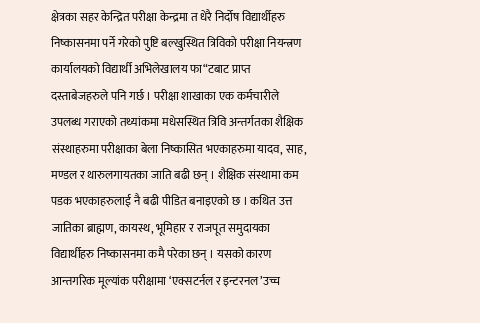क्षेत्रका सहर केन्द्रित परीक्षा केन्द्रमा त धेरै निर्दोष विद्यार्थीहरु निष्कासनमा पर्ने गरेको पुष्टि बल्खुस्थित त्रिविको परीक्षा नियन्त्रण कार्यालयको विद्यार्थी अभिलेखालय फा“टबाट प्राप्त दस्ताबेजहरुले पनि गर्छ । परीक्षा शाखाका एक कर्मचारीले उपलब्ध गराएको तथ्यांकमा मधेसस्थित त्रिवि अन्तर्गतका शैक्षिक संस्थाहरुमा परीक्षाका बेला निष्कासित भएकाहरुमा यादव, साह, मण्डल र थारुलगायतका जाति बढी छन् । शैक्षिक संस्थामा कम पडक भएकाहरुलाई नै बढी पीडित बनाइएको छ । कथित उत्त जातिका ब्राह्मण, कायस्थ, भूमिहार र राजपूत समुदायका विद्यार्थीहरु निष्कासनमा कमै परेका छन् । यसको कारण आन्तगरिक मूल्यांक परीक्षामा ‘एक्सटर्नल र इन्टरनल’उच्च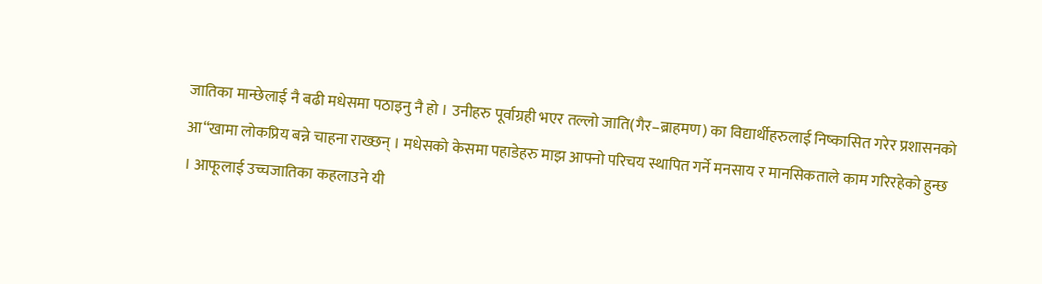जातिका मान्छेलाई नै बढी मधेसमा पठाइनु नै हो । उनीहरु पूर्वाग्रही भएर तल्लो जाति(गैर–ब्राहमण) का विद्यार्थीहरुलाई निष्कासित गरेर प्रशासनको आ“खामा लोकप्रिय बन्ने चाहना राख्छन् । मधेसको केसमा पहाडेहरु माझ आफ्नो परिचय स्थापित गर्ने मनसाय र मानसिकताले काम गरिरहेको हुन्छ । आफूलाई उच्चजातिका कहलाउने यी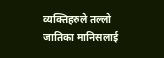व्यक्तिहरुले तल्लो जातिका मानिसलाई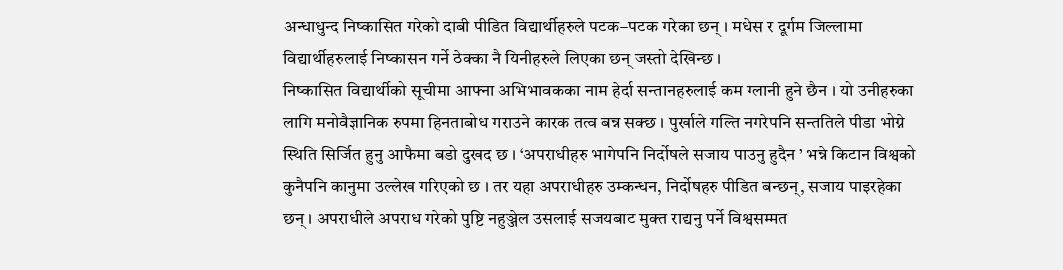अन्धाधुन्द निष्कासित गरेको दाबी पीडित विद्यार्थीहरुले पटक–पटक गरेका छन् । मधेस र दूर्गम जिल्लामा विद्यार्थीहरुलाई निष्कासन गर्ने ठेक्का नै यिनीहरुले लिएका छन् जस्तो देखिन्छ ।
निष्कासित विद्यार्थीको सूचीमा आफ्ना अभिभावकका नाम हेर्दा सन्तानहरुलाई कम ग्लानी हुने छैन । यो उनीहरुका लागि मनोवैज्ञानिक रुपमा हिनताबोध गराउने कारक तत्व बन्न सक्छ । पुर्खाले गल्ति नगरेपनि सन्ततिले पीडा भोग्ने स्थिति सिर्जित हुनु आफैमा बडो दुखद छ । ‘अपराधीहरु भागेपनि निर्दोषले सजाय पाउनु हुदैन ’ भन्ने किटान विश्वको कुनैपनि कानुमा उल्लेख गरिएको छ । तर यहा अपराधीहरु उम्कन्धन, निर्दोषहरु पीडित बन्छन्, सजाय पाइरहेका छन् । अपराधीले अपराध गरेको पुष्टि नहुञ्जेल उसलाई सजयबाट मुक्त राद्यनु पर्ने विश्वसम्मत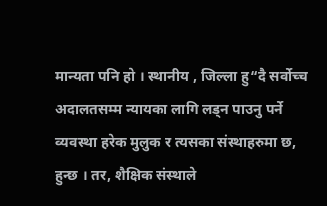मान्यता पनि हो । स्थानीय , जिल्ला हु“दै सर्वोच्च अदालतसम्म न्यायका लागि लड्न पाउनु पर्ने व्यवस्था हरेक मुलुक र त्यसका संस्थाहरुमा छ, हुन्छ । तर, शैक्षिक संस्थाले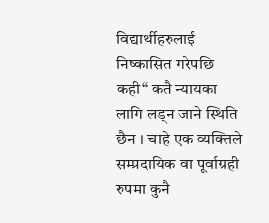विद्यार्थीहरुलाई निष्कासित गरेपछि कही“ कतै न्यायका लागि लड्न जाने स्थिति छैन । चाहे एक व्यक्तिले सम्प्रदायिक वा पूर्वाग्रही रुपमा कुनै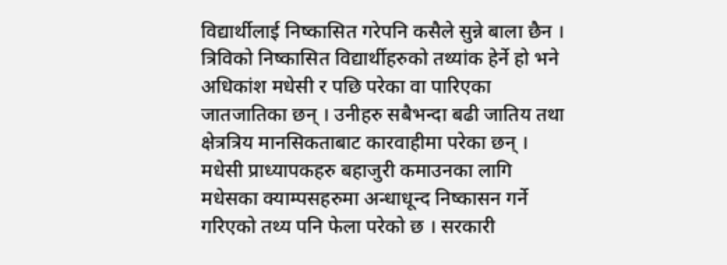विद्यार्थीलाई निष्कासित गरेपनि कसैले सुन्ने बाला छैन । त्रिविको निष्कासित विद्यार्थीहरुको तथ्यांक हेर्ने हो भने अधिकांश मधेसी र पछि परेका वा पारिएका जातजातिका छन् । उनीहरु सबैभन्दा बढी जातिय तथा क्षेत्रत्रिय मानसिकताबाट कारवाहीमा परेका छन् । मधेसी प्राध्यापकहरु बहाजुरी कमाउनका लागि मधेसका क्याम्पसहरुमा अन्धाधून्द निष्कासन गर्ने गरिएको तथ्य पनि फेला परेको छ । सरकारी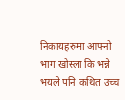निकायहरुमा आफ्नो भाग खोस्ला कि भन्ने भयले पनि कथित उच्च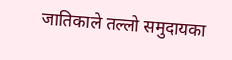जातिकाले तल्लो समुदायका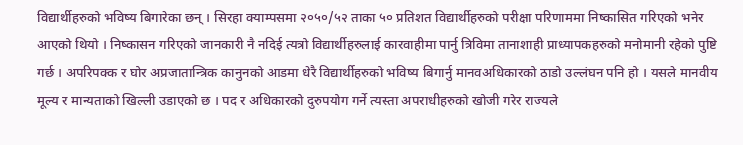विद्यार्थीहरुको भविष्य बिगारेका छन् । सिरहा क्याम्पसमा २०५०/५२ ताका ५० प्रतिशत विद्यार्थीहरुको परीक्षा परिणाममा निष्कासित गरिएको भनेर आएको थियो । निष्कासन गरिएको जानकारी नै नदिई त्यत्रो विद्यार्थीहरुलाई कारवाहीमा पार्नु त्रिविमा तानाशाही प्राध्यापकहरुको मनोमानी रहेको पुष्टि गर्छ । अपरिपक्क र घोर अप्रजातान्त्रिक कानुनको आडमा धेरै विद्यार्थीहरुको भविष्य बिगार्नु मानवअधिकारको ठाडो उल्लंघन पनि हो । यसले मानवीय मूल्य र मान्यताको खिल्ली उडाएको छ । पद र अधिकारको दुरुपयोग गर्ने त्यस्ता अपराधीहरुको खोजी गरेर राज्यले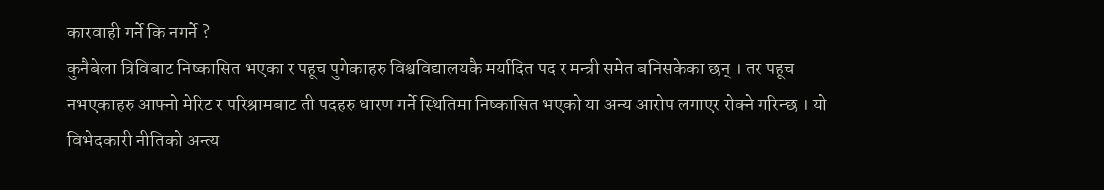कारवाही गर्ने कि नगर्ने ?
कुनैबेला त्रिविबाट निष्कासित भएका र पहूच पुगेकाहरु विश्वविद्यालयकै मर्यादित पद र मन्त्री समेत बनिसकेका छन् । तर पहूच नभएकाहरु आफ्नो मेरिट र परिश्रामबाट ती पदहरु धारण गर्ने स्थितिमा निष्कासित भएको या अन्य आरोप लगाएर रोक्ने गरिन्छ । यो विभेदकारी नीतिको अन्त्य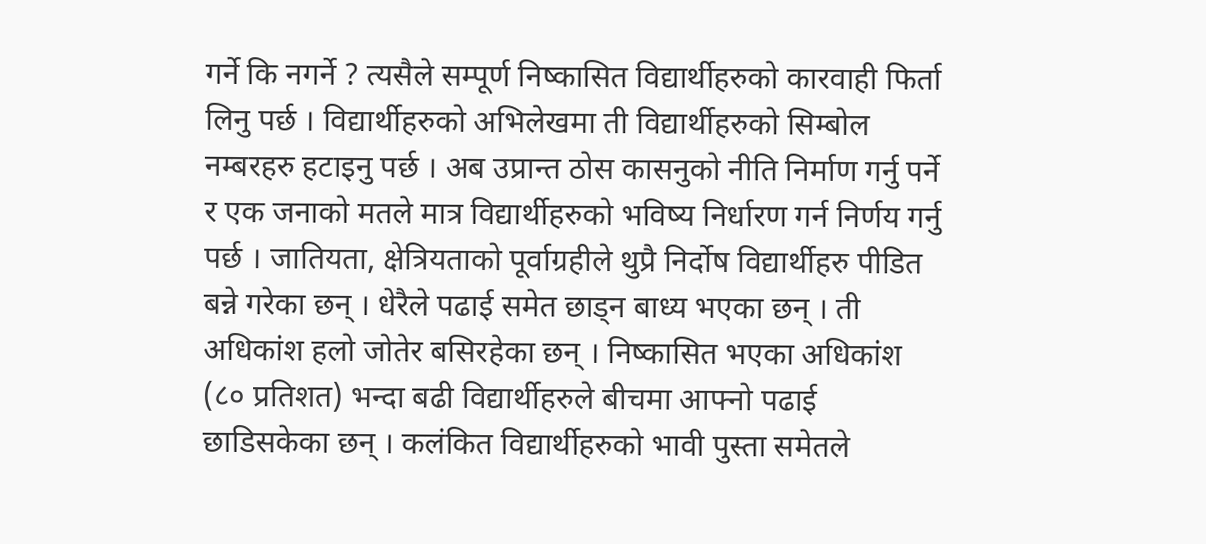गर्ने कि नगर्ने ? त्यसैले सम्पूर्ण निष्कासित विद्यार्थीहरुको कारवाही फिर्ता लिनु पर्छ । विद्यार्थीहरुको अभिलेखमा ती विद्यार्थीहरुको सिम्बोल नम्बरहरु हटाइनु पर्छ । अब उप्रान्त ठोस कासनुको नीति निर्माण गर्नु पर्ने र एक जनाको मतले मात्र विद्यार्थीहरुको भविष्य निर्धारण गर्न निर्णय गर्नु पर्छ । जातियता, क्षेत्रियताको पूर्वाग्रहीले थुप्रै निर्दोष विद्यार्थीहरु पीडित बन्ने गरेका छन् । धेरैले पढाई समेत छाड्न बाध्य भएका छन् । ती अधिकांश हलो जोतेर बसिरहेका छन् । निष्कासित भएका अधिकांश (८० प्रतिशत) भन्दा बढी विद्यार्थीहरुले बीचमा आफ्नो पढाई छाडिसकेका छन् । कलंकित विद्यार्थीहरुको भावी पुस्ता समेतले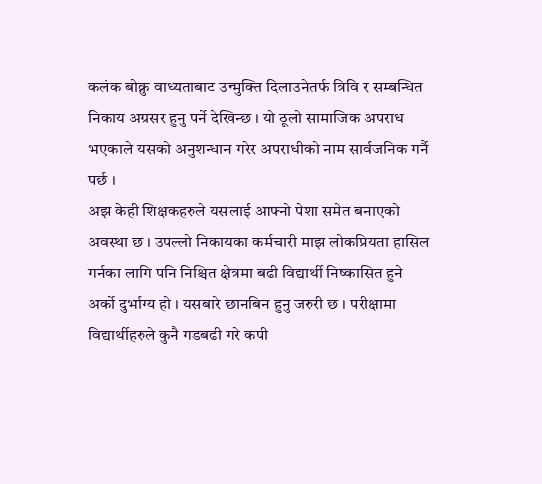कलंक बोक्नु वाध्यताबाट उन्मुक्ति दिलाउनेतर्फ त्रिवि र सम्बन्धित निकाय अग्रसर हुनु पर्ने देखिन्छ । यो ठूलो सामाजिक अपराध भएकाले यसको अनुशन्धान गरेर अपराधीको नाम सार्वजनिक गर्नै पर्छ ।
अझ केही शिक्षकहरुले यसलाई आफ्नो पेशा समेत बनाएको अवस्था छ । उपल्लो निकायका कर्मचारी माझ लोकप्रियता हासिल गर्नका लागि पनि निश्चित क्षेत्रमा बढी विद्यार्थी निष्कासित हुने अर्को दुर्भाग्य हो । यसबारे छानबिन हुनु जरुरी छ । परीक्षामा विद्यार्थीहरुले कुनै गडबढी गरे कपी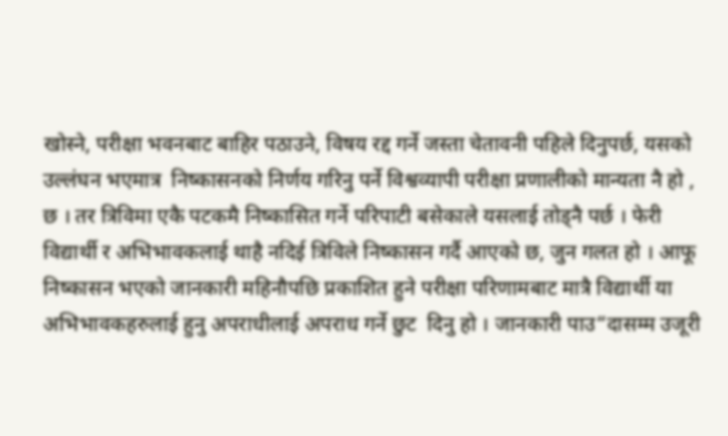खोस्ने, परीक्षा भवनबाट बाहिर पठाउने, विषय रद्द गर्ने जस्ता चेतावनी पहिले दिनुपर्छ, यसको उल्लंघन भएमात्र  निष्कासनको निर्णय गरिनु पर्ने विश्वव्यापी परीक्षा प्रणालीको मान्यता नै हो , छ । तर त्रिविमा एकै पटकमै निष्कासित गर्ने परिपाटी बसेकाले यसलाई तोड्नै पर्छ । फेरी विद्यार्थी र अभिभावकलाई थाहै नदिई त्रिविले निष्कासन गर्दै आएको छ, जुन गलत हो । आफू निष्कासन भएको जानकारी महिनौपछि प्रकाशित हुने परीक्षा परिणामबाट मात्रै विद्यार्थी या अभिभावकहरुलाई हुनु अपराधीलाई अपराध गर्ने छुट  दिनु हो । जानकारी पाउ“दासम्म उजूरी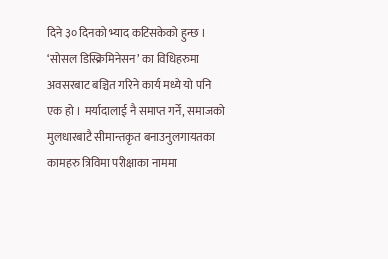दिने ३० दिनको भ्याद कटिसकेको हुन्छ ।
‘सोसल डिस्क्रिमिनेसन’ का विधिहरुमा अवसरबाट बञ्चित गरिने कार्य मध्ये यो पनि एक हो । मर्यादालाई नै समाप्त गर्ने, समाजको मुलधारबाटै सीमान्तकृत बनाउनुलगायतका कामहरु त्रिविमा परीक्षाका नाममा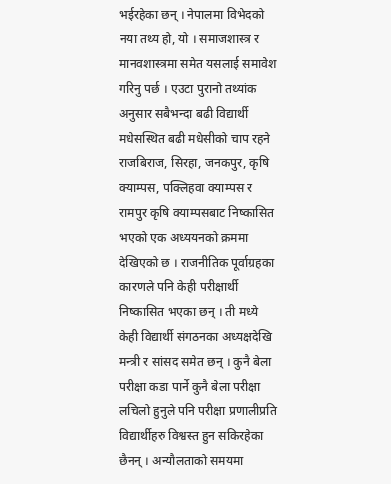भईरहेका छन् । नेपालमा विभेदको नया तथ्य हो, यो । समाजशास्त्र र मानवशास्त्रमा समेत यसलाई समावेश गरिनु पर्छ । एउटा पुरानो तथ्यांक अनुसार सबैभन्दा बढी विद्यार्थी मधेसस्थित बढी मधेसीको चाप रहने राजबिराज, सिरहा, जनकपुर, कृषि  क्याम्पस, पक्लिहवा क्याम्पस र रामपुर कृषि क्याम्पसबाट निष्कासित भएको एक अध्ययनको क्रममा देखिएको छ । राजनीतिक पूर्वाग्रहका कारणले पनि केही परीक्षार्थी निष्कासित भएका छन् । ती मध्ये केही विद्यार्थी संगठनका अध्यक्षदेखि  मन्त्री र सांसद समेत छन् । कुनै बेला परीक्षा कडा पार्ने कुनै बेला परीक्षा लचिलो हुनुले पनि परीक्षा प्रणालीप्रति विद्यार्थीहरु विश्वस्त हुन सकिरहेका छैनन् । अन्यौलताको समयमा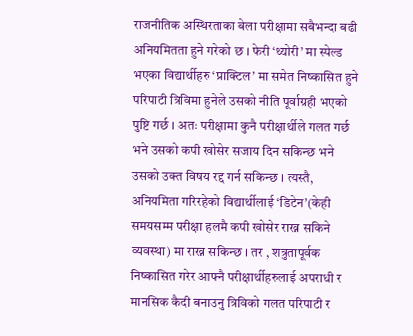राजनीतिक अस्थिरताका बेला परीक्षामा सबैभन्दा बढी अनियमितता हुने गरेको छ । फेरी ‘थ्योरी’ मा स्पेल्ड भएका विद्यार्थीहरु ‘प्राक्टिल’ मा समेत निष्कासित हुने परिपाटी त्रिविमा हुनेले उसको नीति पूर्वाग्रही भएको पुष्टि गर्छ । अतः परीक्षामा कुनै परीक्षार्थीले गलत गर्छ भने उसको कपी खोसेर सजाय दिन सकिन्छ भने उसको उक्त विषय रद्द गर्न सकिन्छ । त्यस्तै, अनियमिता गरिरहेको विद्यार्थीलाई ‘डिटेन’(केही समयसम्म परीक्षा हलमै कपी खोसेर राख्न सकिने व्यवस्था) मा राख्न सकिन्छ । तर , शत्रुतापूर्वक निष्कासित गरेर आफ्नै परीक्षार्थीहरुलाई अपराधी र मानसिक कैदी बनाउनु त्रिविको गलत परिपाटी र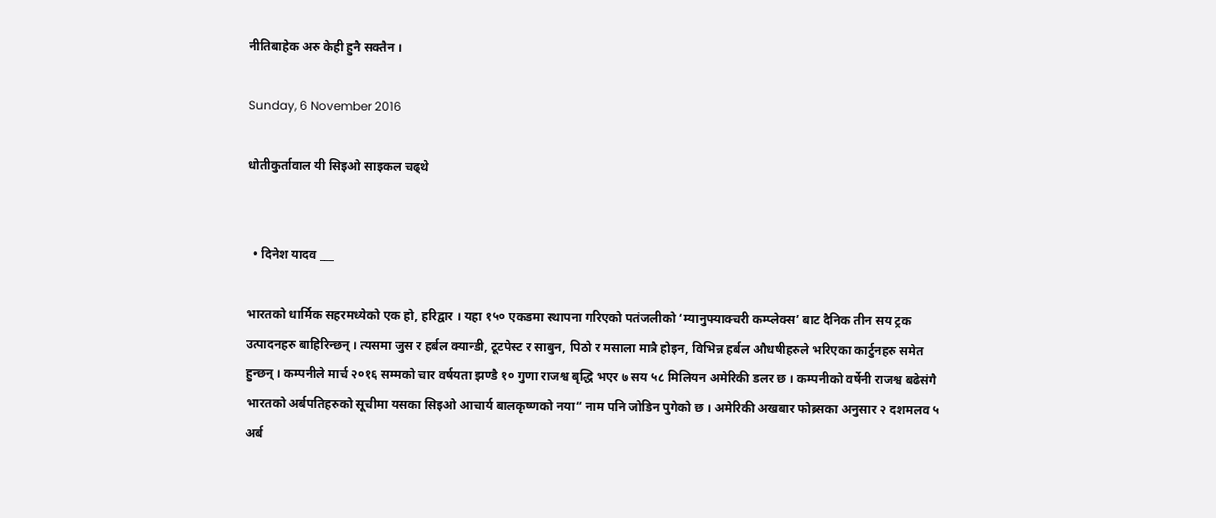नीतिबाहेक अरु केही हुनै सक्तैन ।

Sunday, 6 November 2016

धोतीकुर्तावाल यी सिइओ साइकल चढ्थे


  • दिनेश यादव ___

भारतको धार्मिक सहरमध्येको एक हो, हरिद्वार । यहा १५० एकडमा स्थापना गरिएको पतंजलीको ‘म्यानुफ्याक्चरी कम्प्लेक्स’ बाट दैनिक तीन सय ट्रक उत्पादनहरु बाहिरिन्छन् । त्यसमा जुस र हर्बल क्यान्डी, टूटपेस्ट र साबुन, पिठो र मसाला मात्रै होइन, विभिन्न हर्बल औधषीहरुले भरिएका कार्टुनहरु समेत हुन्छन् । कम्पनीले मार्च २०१६ सम्मको चार वर्षयता झण्डै १० गुणा राजश्व बृद्धि भएर ७ सय ५८ मिलियन अमेरिकी डलर छ । कम्पनीको वर्षेनी राजश्व बढेसंगै भारतको अर्बपतिहरुको सूचीमा यसका सिइओ आचार्य बालकृष्णको नया“ नाम पनि जोडिन पुगेको छ । अमेरिकी अखबार फोब्र्सका अनुसार २ दशमलव ५ अर्ब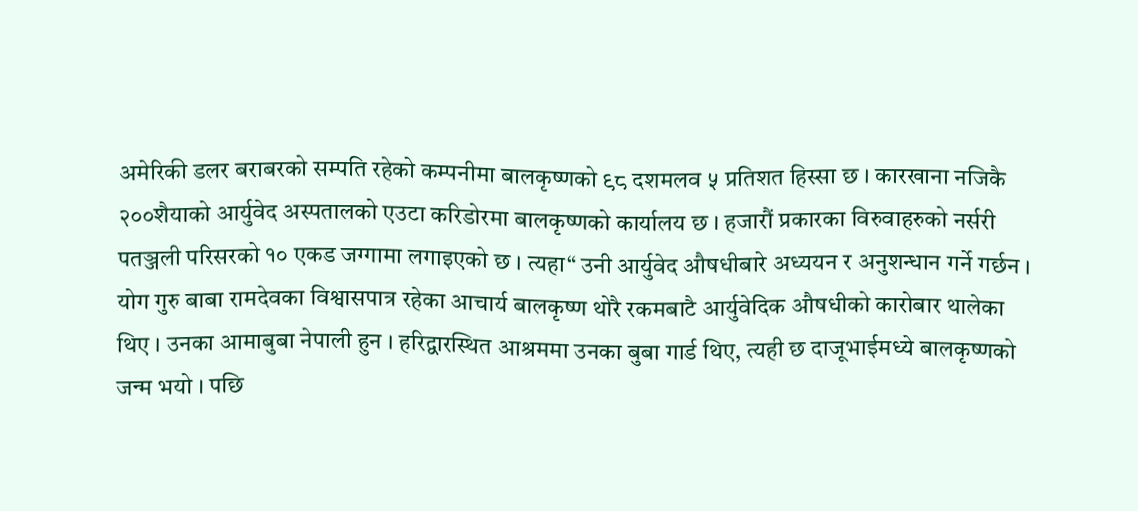अमेरिकी डलर बराबरको सम्पति रहेको कम्पनीमा बालकृष्णको ९८ दशमलव ५ प्रतिशत हिस्सा छ । कारखाना नजिकै २००शैयाको आर्युवेद अस्पतालको एउटा करिडोरमा बालकृष्णको कार्यालय छ । हजारौं प्रकारका विरुवाहरुको नर्सरी पतञ्जली परिसरको १० एकड जग्गामा लगाइएको छ । त्यहा“ उनी आर्युवेद औषधीबारे अध्ययन र अनुशन्धान गर्ने गर्छन ।
योग गुरु बाबा रामदेवका विश्वासपात्र रहेका आचार्य बालकृष्ण थोरै रकमबाटै आर्युवेदिक औषधीको कारोबार थालेका थिए । उनका आमाबुबा नेपाली हुन । हरिद्वारस्थित आश्रममा उनका बुबा गार्ड थिए, त्यही छ दाजूभाईमध्ये बालकृष्णको जन्म भयो । पछि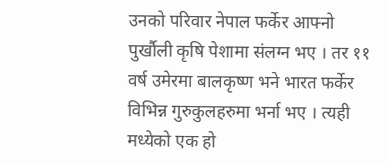उनको परिवार नेपाल फर्केर आफ्नो पुर्खौली कृषि पेशामा संलग्न भए । तर ११ वर्ष उमेरमा बालकृष्ण भने भारत फर्केर विभिन्न गुरुकुलहरुमा भर्ना भए । त्यही मध्येको एक हो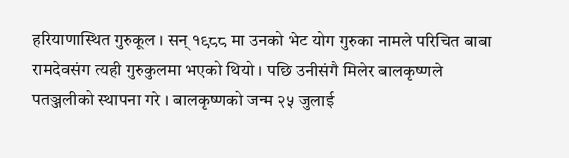हरियाणास्थित गुरुकूल । सन् १९८८ मा उनको भेट योग गुरुका नामले परिचित बाबा रामदेवसंग त्यही गुरुकुलमा भएको थियो । पछि उनीसंगै मिलेर बालकृष्णले पतञ्जलीको स्थापना गरे । बालकृष्णको जन्म २५ जुलाई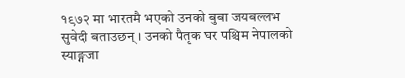१९७२ मा भारतमै भएको उनको बुबा जयबल्लभ सुवेदी बताउछन् । उनको पैतृक घर पश्चिम नेपालको स्याङ्गजा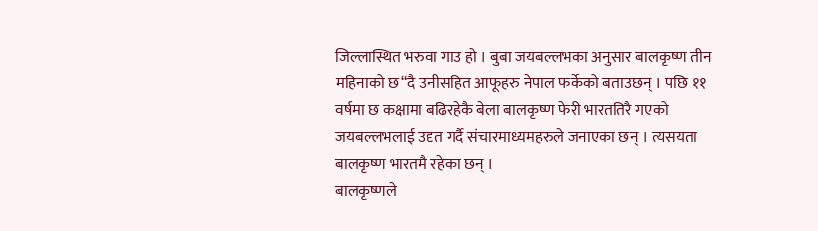जिल्लास्थित भरुवा गाउ हो । बुबा जयबल्लभका अनुसार बालकृष्ण तीन महिनाको छ“दै उनीसहित आफूहरु नेपाल फर्केको बताउछन् । पछि ११ वर्षमा छ कक्षामा बढिरहेकै बेला बालकृष्ण फेरी भारततिरै गएको जयबल्लभलाई उदृत गर्दै संचारमाध्यमहरुले जनाएका छन् । त्यसयता बालकृष्ण भारतमै रहेका छन् ।
बालकृष्णले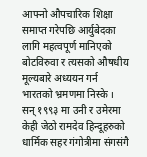आफ्नो औपचारिक शिक्षा समाप्त गरेपछि आर्युबेदका लागि महत्वपूर्ण मानिएको बोटविरुवा र त्यसको औषधीय मूल्यबारे अध्ययन गर्न भारतको भ्रमणमा निस्के । सन् १९९३ मा उनी र उमेरमा केही जेठो रामदेव हिन्दूहरुको धार्मिक सहर गंगोत्रीमा संगसंगै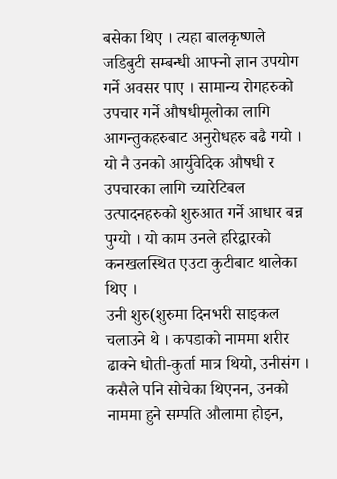बसेका थिए । त्यहा बालकृष्णले जडिबुटी सम्बन्धी आफ्नो ज्ञान उपयोग गर्ने अवसर पाए । सामान्य रोगहरुको उपचार गर्ने औषधीमूलोका लागि आगन्तुकहरुबाट अनुरोधहरु बढै गयो । यो नै उनको आर्युवेदिक औषधी र उपचारका लागि च्यारेटिबल उत्पादनहरुको शुरुआत गर्ने आधार बन्न पुग्यो । यो काम उनले हरिद्वारको कनखलस्थित एउटा कुटीबाट थालेका थिए ।
उनी शुरु(शुरुमा दिनभरी साइकल चलाउने थे । कपडाको नाममा शरीर ढाक्ने धोती-कुर्ता मात्र थियो, उनीसंग । कसैले पनि सोचेका थिएनन, उनको नाममा हुने सम्पति औलामा होइन,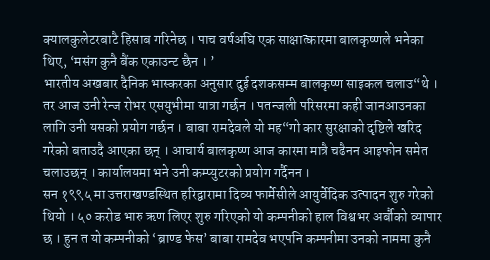क्यालकुलेटरबाटै हिसाब गरिनेछ । पाच वर्षअघि एक साक्षात्कारमा बालकृष्णले भनेका थिए, ‘मसंग कुनै बैंक एकाउन्ट छैन । ’
भारतीय अखबार दैनिक भास्करका अनुसार दुई दशकसम्म बालकृष्ण साइकल चलाउ“थे । तर आज उनी रेन्ज रोभर एसयुभीमा यात्रा गर्छन । पतन्जली परिसरमा कही जानआउनका लागि उनी यसको प्रयोग गर्छन । बाबा रामदेवले यो मह“गो कार सुरक्षाको दृष्टिले खरिद गरेको बताउदै आएका छन् । आचार्य बालकृष्ण आज कारमा मात्रै चढैनन आइफोन समेत चलाउछन् । कार्यालयमा भने उनी कम्प्युटरको प्रयोग गर्दैनन ।
सन १९९५ मा उत्तराखण्डस्थित हरिद्वारामा दिव्य फार्मेसीले आयुर्वेदिक उत्पादन शुरु गरेको थियो । ५० करोड भारु ऋण लिएर शुरु गरिएको यो कम्पनीको हाल विश्वभर अर्बौको व्यापार छ । हुन त यो कम्पनीको ‘ब्राण्ड फेस’ बाबा रामदेव भएपनि कम्पनीमा उनको नाममा कुनै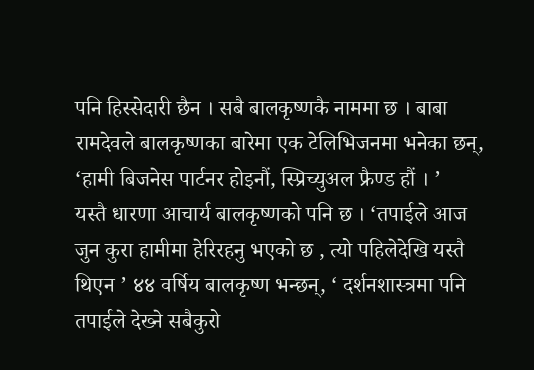पनि हिस्सेदारी छैन । सबै बालकृष्णकै नाममा छ । बाबा रामदेवले बालकृष्णका बारेमा एक टेलिभिजनमा भनेका छन्, ‘हामी बिजनेस पार्टनर होइनौं, स्प्रिच्युअल फ्रैण्ड हौं । ’
यस्तै धारणा आचार्य बालकृष्णको पनि छ । ‘तपाईले आज जुन कुरा हामीमा हेरिरहनु भएको छ , त्यो पहिलेदेखि यस्तै थिएन ’ ४४ वर्षिय बालकृष्ण भन्छन्, ‘ दर्शनशास्त्रमा पनि तपाईले देख्ने सबैकुरो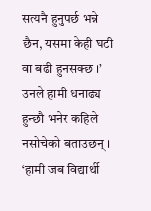सत्यनै हुनुपर्छ भन्ने छैन, यसमा केही घटी वा बढी हुनसक्छ ।’  उनले हामी धनाढ्य हुन्छौ भनेर कहिले नसोचेको बताउछन् । ‘हामी जब विद्यार्थी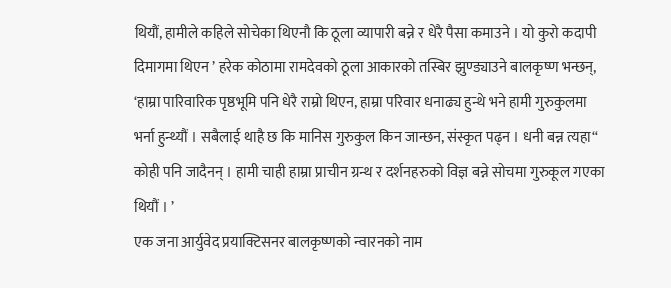थियौं, हामीले कहिले सोचेका थिएनौ कि ठूला व्यापारी बन्ने र धेरै पैसा कमाउने । यो कुरो कदापी दिमागमा थिएन ’ हरेक कोठामा रामदेवको ठूला आकारको तस्बिर झुण्ड्याउने बालकृष्ण भन्छन्, ‘हाम्रा पारिवारिक पृष्ठभूमि पनि धेरै राम्रो थिएन, हाम्रा परिवार धनाढ्य हुन्थे भने हामी गुरुकुलमा भर्ना हुन्थ्यौं । सबैलाई थाहै छ कि मानिस गुरुकुल किन जान्छन, संस्कृत पढ्न । धनी बन्न त्यहा“ कोही पनि जादैनन् । हामी चाही हाम्रा प्राचीन ग्रन्थ र दर्शनहरुको विज्ञ बन्ने सोचमा गुरुकूल गएका थियौं । ’
एक जना आर्युवेद प्रयाक्टिसनर बालकृष्णको न्वारनको नाम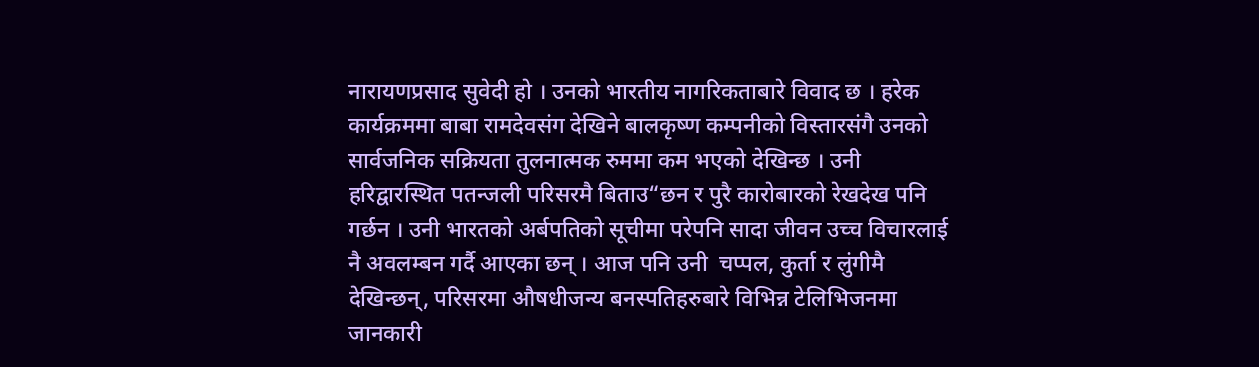नारायणप्रसाद सुवेदी हो । उनको भारतीय नागरिकताबारे विवाद छ । हरेक कार्यक्रममा बाबा रामदेवसंग देखिने बालकृष्ण कम्पनीको विस्तारसंगै उनको सार्वजनिक सक्रियता तुलनात्मक रुममा कम भएको देखिन्छ । उनी हरिद्वारस्थित पतन्जली परिसरमै बिताउ“छन र पुरै कारोबारको रेखदेख पनि गर्छन । उनी भारतको अर्बपतिको सूचीमा परेपनि सादा जीवन उच्च विचारलाई नै अवलम्बन गर्दै आएका छन् । आज पनि उनी  चप्पल, कुर्ता र लुंगीमै देखिन्छन्, परिसरमा औषधीजन्य बनस्पतिहरुबारे विभिन्न टेलिभिजनमा जानकारी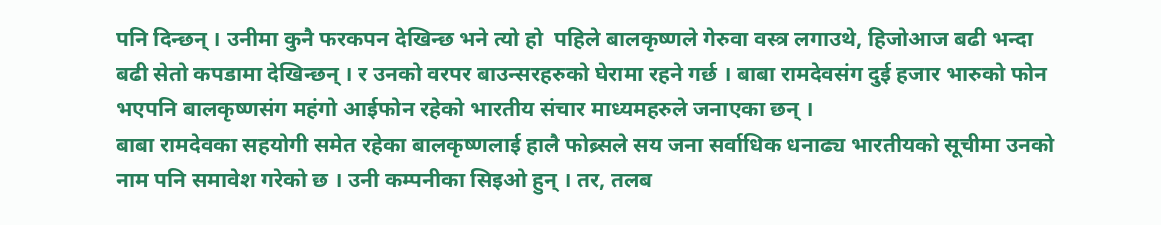पनि दिन्छन् । उनीमा कुनै फरकपन देखिन्छ भने त्यो हो  पहिले बालकृष्णले गेरुवा वस्त्र लगाउथे, हिजोआज बढी भन्दा बढी सेतो कपडामा देखिन्छन् । र उनको वरपर बाउन्सरहरुको घेरामा रहने गर्छ । बाबा रामदेवसंग दुई हजार भारुको फोन भएपनि बालकृष्णसंग महंगो आईफोन रहेको भारतीय संचार माध्यमहरुले जनाएका छन् ।
बाबा रामदेवका सहयोगी समेत रहेका बालकृष्णलाई हालै फोब्र्सले सय जना सर्वाधिक धनाढ्य भारतीयको सूचीमा उनको नाम पनि समावेश गरेको छ । उनी कम्पनीका सिइओ हुन् । तर, तलब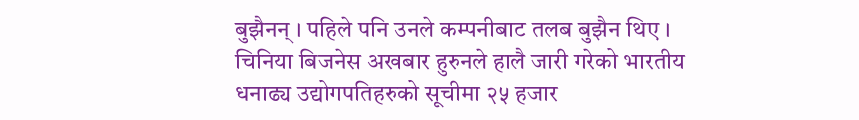बुझैनन् । पहिले पनि उनले कम्पनीबाट तलब बुझैन थिए । चिनिया बिजनेस अखबार हुरुनले हालै जारी गरेको भारतीय धनाढ्य उद्योगपतिहरुको सूचीमा २५ हजार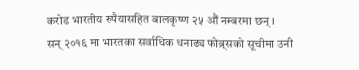करोड भारतीय रुपैयासहित बालकृष्ण २५ औं नम्बरमा छन् ।
सन् २०१६ मा भारतका सर्वाधिक धनाढ्य फोब्र्सको सूचीमा उनी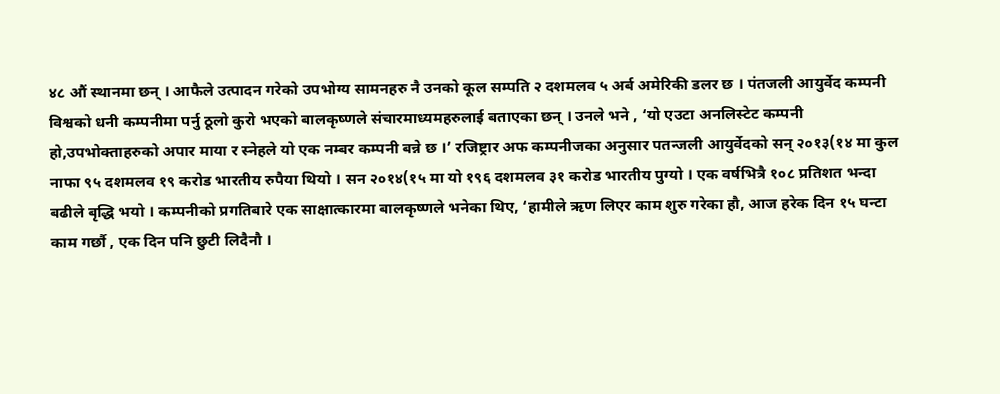४८ औं स्थानमा छन् । आफैले उत्पादन गरेको उपभोग्य सामनहरु नै उनको कूल सम्पति २ दशमलव ५ अर्ब अमेरिकी डलर छ । पंतजली आयुर्वेद कम्पनी विश्वको धनी कम्पनीमा पर्नु ठूलो कुरो भएको बालकृष्णले संचारमाध्यमहरुलाई बताएका छन् । उनले भने , ‘यो एउटा अनलिस्टेट कम्पनी हो,उपभोक्ताहरुको अपार माया र स्नेहले यो एक नम्बर कम्पनी बन्ने छ ।’ रजिष्ट्रार अफ कम्पनीजका अनुसार पतन्जली आयुर्वेदको सन् २०१३(१४ मा कुल नाफा ९५ दशमलव १९ करोड भारतीय रुपैया थियो । सन २०१४(१५ मा यो १९६ दशमलव ३१ करोड भारतीय पुग्यो । एक वर्षभित्रै १०८ प्रतिशत भन्दा बढीले बृद्धि भयो । कम्पनीको प्रगतिबारे एक साक्षात्कारमा बालकृष्णले भनेका थिए, ‘हामीले ऋण लिएर काम शुरु गरेका हौ, आज हरेक दिन १५ घन्टा काम गर्छौ , एक दिन पनि छुटी लिदैनौ ।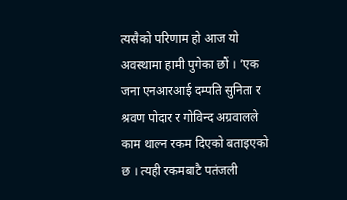त्यसैको परिणाम हो आज यो अवस्थामा हामी पुगेका छौं । ’एक जना एनआरआई दम्पति सुनिता र श्रवण पोदार र गोविन्द अग्रवालले काम थाल्न रकम दिएको बताइएको छ । त्यही रकमबाटै पतंजली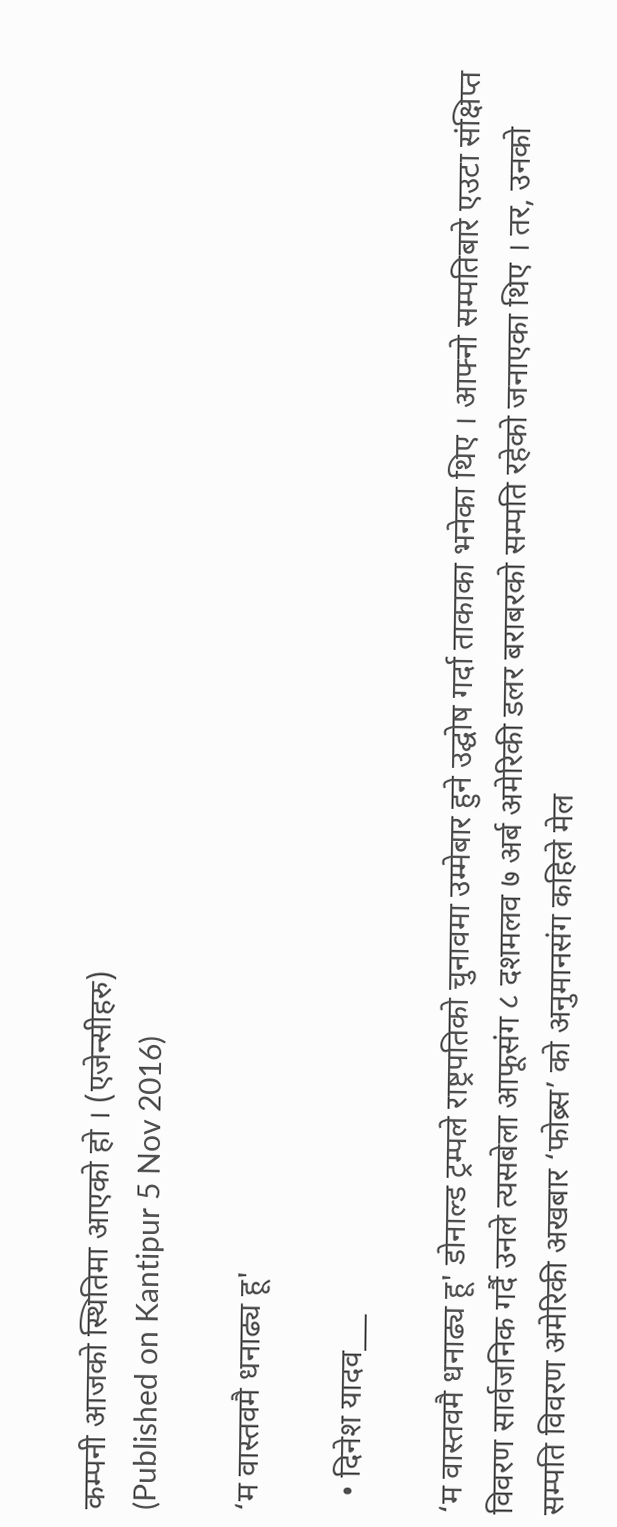कम्पनी आजको स्थितिमा आएको हो । (एजेन्सीहरु)
(Published on Kantipur 5 Nov 2016)

‘म वास्तवमै धनाढ्य हू'

  • दिनेश यादव___

‘म वास्तवमै धनाढ्य हू' डोनाल्ड ट्रम्पले राष्ट्रपतिको चुनावमा उम्मेबार हुने उद्घोष गर्दा ताकाका भनेका थिए । आफ्नो सम्पतिबारे एउटा संक्षिप्त विवरण सार्वजनिक गर्दै उनले त्यसबेला आफूसंग ८ दशमलव ७ अर्ब अमेरिकी डलर बराबरको सम्पति रहेको जनाएका थिए । तर, उनको सम्पति विवरण अमेरिकी अखबार ‘फोब्र्स’ को अनुमानसंग कहिले मेल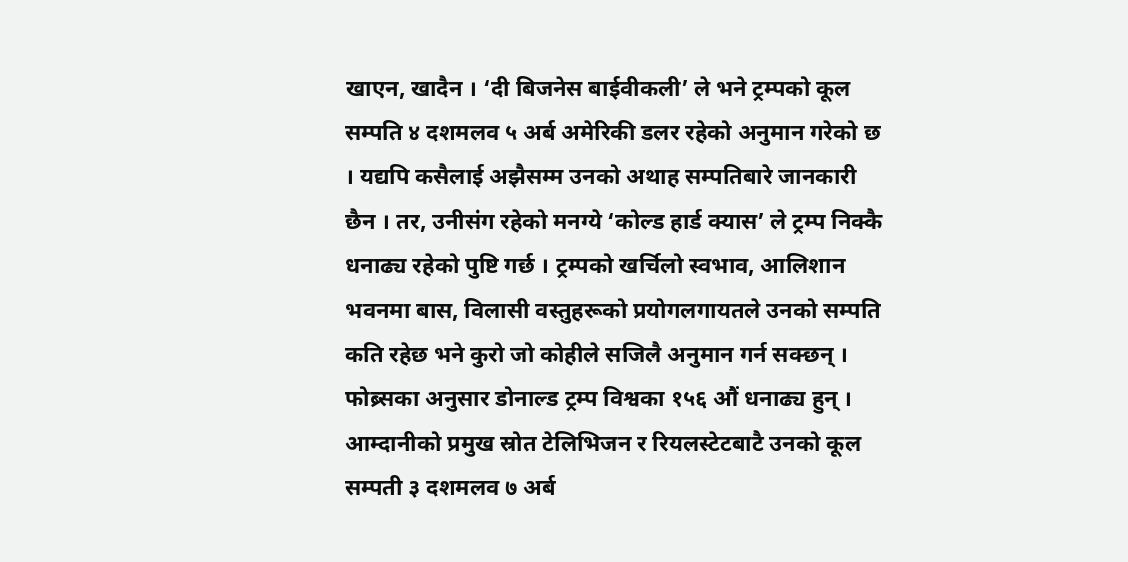खाएन, खादैन । ‘दी बिजनेस बाईवीकली’ ले भने ट्रम्पको कूल सम्पति ४ दशमलव ५ अर्ब अमेरिकी डलर रहेको अनुमान गरेको छ । यद्यपि कसैलाई अझैसम्म उनको अथाह सम्पतिबारे जानकारी छैन । तर, उनीसंग रहेको मनग्ये ‘कोल्ड हार्ड क्यास’ ले ट्रम्प निक्कै धनाढ्य रहेको पुष्टि गर्छ । ट्रम्पको खर्चिलो स्वभाव, आलिशान भवनमा बास, विलासी वस्तुहरूको प्रयोगलगायतले उनको सम्पति कति रहेछ भने कुरो जो कोहीले सजिलै अनुमान गर्न सक्छन् ।
फोब्र्सका अनुसार डोनाल्ड ट्रम्प विश्वका १५६ औं धनाढ्य हुन् । आम्दानीको प्रमुख स्रोत टेलिभिजन र रियलस्टेटबाटै उनको कूल सम्पती ३ दशमलव ७ अर्ब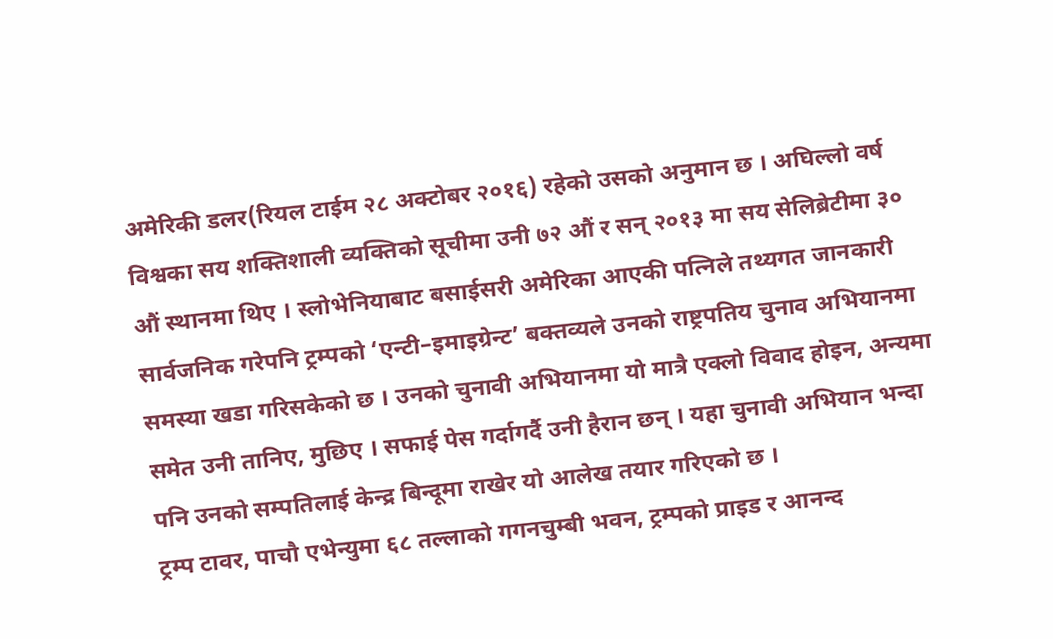अमेरिकी डलर(रियल टाईम २८ अक्टोबर २०१६) रहेको उसको अनुमान छ । अघिल्लो वर्ष विश्वका सय शक्तिशाली व्यक्तिको सूचीमा उनी ७२ औं र सन् २०१३ मा सय सेलिब्रेटीमा ३० औं स्थानमा थिए । स्लोभेनियाबाट बसाईसरी अमेरिका आएकी पत्निले तथ्यगत जानकारी सार्वजनिक गरेपनि ट्रम्पको ‘एन्टी–इमाइग्रेन्ट’ बक्तव्यले उनको राष्ट्रपतिय चुनाव अभियानमा समस्या खडा गरिसकेको छ । उनको चुनावी अभियानमा यो मात्रै एक्लो विवाद होइन, अन्यमा समेत उनी तानिए, मुछिए । सफाई पेस गर्दागर्दै उनी हैरान छन् । यहा चुनावी अभियान भन्दा पनि उनको सम्पतिलाई केन्द्र बिन्दूमा राखेर यो आलेख तयार गरिएको छ ।
ट्रम्प टावर, पाचौ एभेन्युमा ६८ तल्लाको गगनचुम्बी भवन, ट्रम्पको प्राइड र आनन्द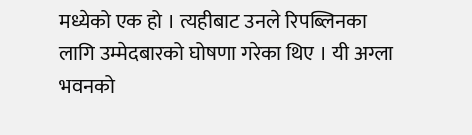मध्येको एक हो । त्यहीबाट उनले रिपब्लिनका लागि उम्मेदबारको घोषणा गरेका थिए । यी अग्ला भवनको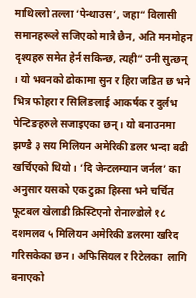माथिल्लो तल्ला ‘पेन्थाउस’, जहा“ विलासी समानहरूले सजिएको मात्रै छैन, अति मनमोहन दृश्यहरु समेत हेर्न सकिन्छ, त्यही“ उनी सुत्छन् । यो भवनको ढोकामा सुन र हिरा जडित छ भने भित्र फोहरा र सिलिङलाई आकर्षक र दुर्लभ पेन्टिङहरुले सजाइएका छन् । यो बनाउनमा झण्डै ३ सय मिलियन अमेरिकी डलर भन्दा बढी खर्चिएको थियो । ‘दि जेन्टलम्यान जर्नल’ का अनुसार यसको एक टुक्रा हिस्सा भने चर्चित फूटबल खेलाडी क्रिस्टिएनो रोनाल्डोले १८ दशमलव ५ मिलियन अमेरिकी डलरमा खरिद गरिसकेका छन । अफिसियल र रिटेलका  लागि बनाएको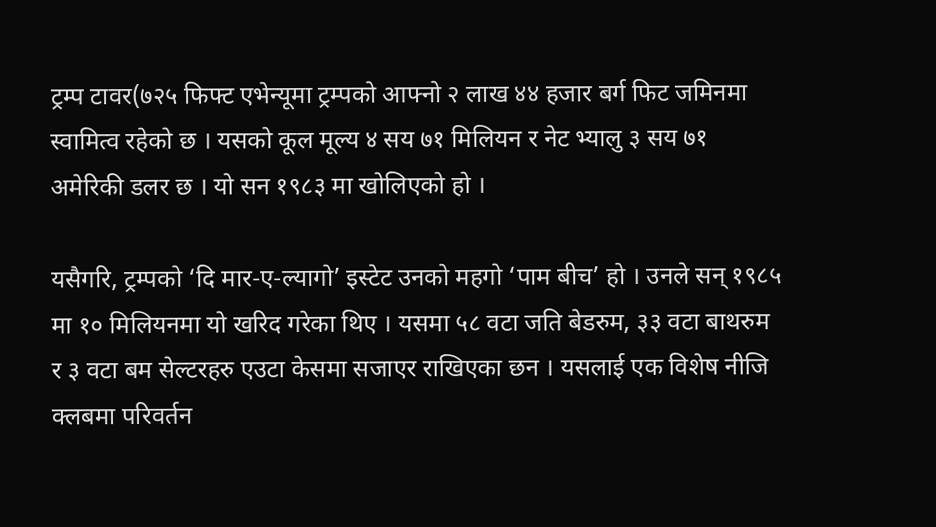ट्रम्प टावर(७२५ फिफ्ट एभेन्यूमा ट्रम्पको आफ्नो २ लाख ४४ हजार बर्ग फिट जमिनमा स्वामित्व रहेको छ । यसको कूल मूल्य ४ सय ७१ मिलियन र नेट भ्यालु ३ सय ७१ अमेरिकी डलर छ । यो सन १९८३ मा खोलिएको हो ।

यसैगरि, ट्रम्पको ‘दि मार-ए-ल्यागो’ इस्टेट उनको महगो ‘पाम बीच’ हो । उनले सन् १९८५ मा १० मिलियनमा यो खरिद गरेका थिए । यसमा ५८ वटा जति बेडरुम, ३३ वटा बाथरुम र ३ वटा बम सेल्टरहरु एउटा केसमा सजाएर राखिएका छन । यसलाई एक विशेष नीजि क्लबमा परिवर्तन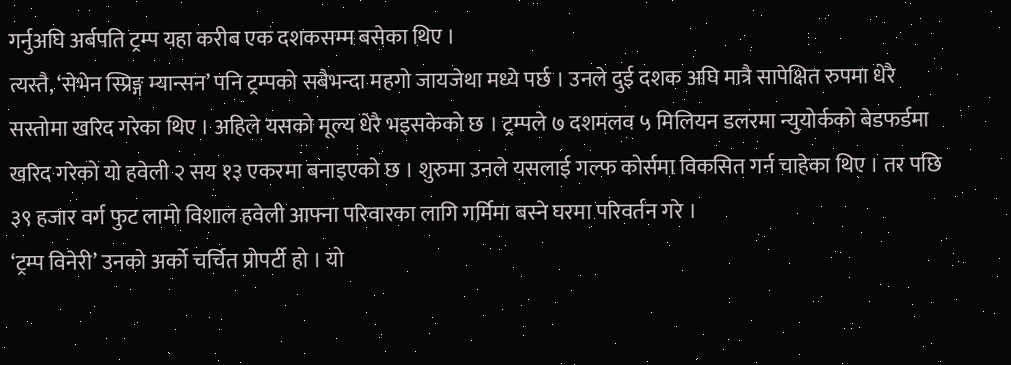गर्नुअघि अर्बपति ट्रम्प यहा करीब एक दशकसम्म बसेका थिए ।
त्यस्तै, ‘सेभेन स्प्रिङ्ग म्यान्सन’ पनि ट्रम्पको सबैभन्दा महगो जायजेथा मध्ये पर्छ । उनले दुई दशक अघि मात्रै सापेक्षित रुपमा धेरै सस्तोमा खरिद गरेका थिए । अहिले यसको मूल्य धेरै भइसकेको छ । ट्रम्पले ७ दशमलव ५ मिलियन डलरमा न्युयोर्कको बेडफर्डमा खरिद गरेको यो हवेली २ सय १३ एकरमा बनाइएको छ । शुरुमा उनले यसलाई गल्फ कोर्समा विकसित गर्न चाहेका थिए । तर पछि ३९ हजार वर्ग फुट लामो विशाल हवेली आफ्ना परिवारका लागि गर्मिमा बस्ने घरमा परिवर्तन गरे ।
‘ट्रम्प विनेरी’ उनको अर्को चर्चित प्रोपर्टी हो । यो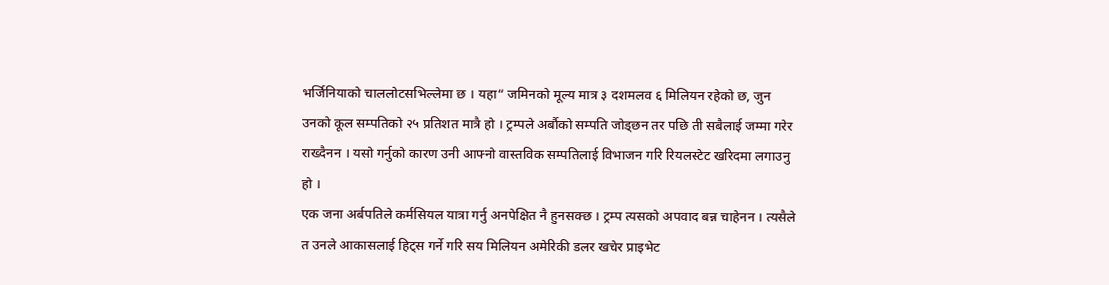भर्जिनियाको चाललोटसभिल्लेमा छ । यहा“ जमिनको मूल्य मात्र ३ दशमलव ६ मिलियन रहेको छ, जुन उनको कूल सम्पतिको २५ प्रतिशत मात्रै हो । ट्रम्पले अर्बौको सम्पति जोड्छन तर पछि ती सबैलाई जम्मा गरेर राख्दैनन । यसो गर्नुको कारण उनी आफ्नो वास्तविक सम्पतिलाई विभाजन गरि रियलस्टेट खरिदमा लगाउनु हो ।
एक जना अर्बपतिले कर्मसियल यात्रा गर्नु अनपेक्षित नै हुनसक्छ । ट्रम्प त्यसको अपवाद बन्न चाहेनन । त्यसैले त उनले आकासलाई हिट्स गर्ने गरि सय मिलियन अमेरिकी डलर खचेर प्राइभेट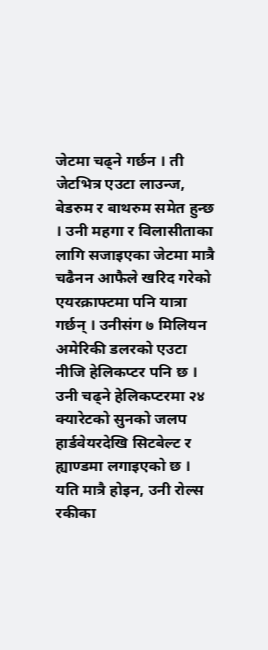जेटमा चढ्ने गर्छन । ती जेटभित्र एउटा लाउन्ज, बेडरुम र बाथरुम समेत हुन्छ । उनी महगा र विलासीताका लागि सजाइएका जेटमा मात्रै चढैनन आफैले खरिद गरेको एयरक्राफ्टमा पनि यात्रा गर्छन् । उनीसंग ७ मिलियन अमेरिकी डलरको एउटा नीजि हेलिकप्टर पनि छ । उनी चढ्ने हेलिकप्टरमा २४ क्यारेटको सुनको जलप हार्डवेयरदेखि सिटबेल्ट र ह्याण्डमा लगाइएको छ । यति मात्रै होइन, उनी रोल्स रकीका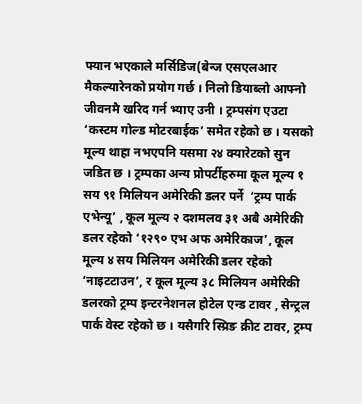फ्यान भएकाले मर्सिडिज(बेन्ज एसएलआर मैकल्यारेनको प्रयोग गर्छ । निलो डियाब्लो आफ्नो जीवनमै खरिद गर्न भ्याए उनी । ट्रम्पसंग एउटा ‘कस्टम गोल्ड मोटरबाईक’ समेत रहेको छ । यसको मूल्य थाहा नभएपनि यसमा २४ क्यारेटको सुन जडित छ । ट्रम्पका अन्य प्रोपर्टीहरुमा कूल मूल्य १ सय ९१ मिलियन अमेरिकी डलर पर्ने  ‘ट्रम्प पार्क एभेन्यू’ , कूल मूल्य २ दशमलव ३१ अबै अमेरिकी डलर रहेको ‘१२९० एभ अफ अमेरिकाज’, कूल मूल्य ४ सय मिलियन अमेरिकी डलर रहेको ‘नाइटटाउन’, र कूल मूल्य ३८ मिलियन अमेरिकी डलरको ट्रम्प इन्टरनेशनल होटेल एन्ड टावर , सेन्ट्रल पार्क वेस्ट रहेको छ । यसैगरि स्प्रिङ क्रीट टावर, ट्रम्प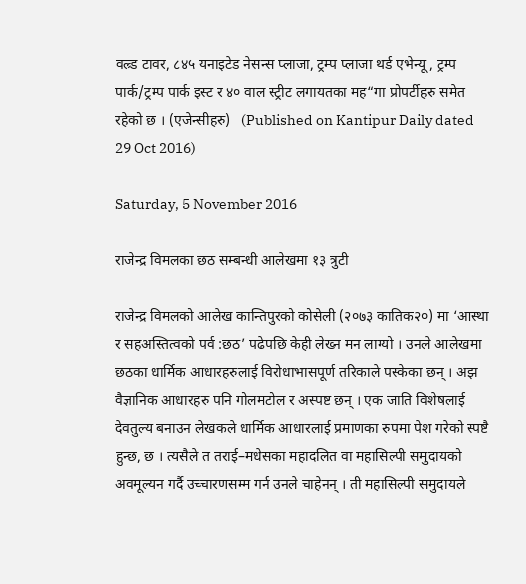वल्र्ड टावर, ८४५ यनाइटेड नेसन्स प्लाजा, ट्रम्प प्लाजा थर्ड एभेन्यू , ट्रम्प पार्क/ट्रम्प पार्क इस्ट र ४० वाल स्ट्रीट लगायतका मह“गा प्रोपर्टीहरु समेत रहेको छ । (एजेन्सीहरु)   (Published on Kantipur Daily dated 29 Oct 2016)

Saturday, 5 November 2016

राजेन्द्र विमलका छठ सम्बन्धी आलेखमा १३ त्रुटी

राजेन्द्र विमलको आलेख कान्तिपुरको कोसेली (२०७३ कातिक२०) मा ‘आस्था र सहअस्तित्वको पर्व :छठ’ पढेपछि केही लेख्न मन लाग्यो । उनले आलेखमा छठका धार्मिक आधारहरुलाई विरोधाभासपूर्ण तरिकाले पस्केका छन् । अझ वैज्ञानिक आधारहरु पनि गोलमटोल र अस्पष्ट छन् । एक जाति विशेषलाई देवतुल्य बनाउन लेखकले धार्मिक आधारलाई प्रमाणका रुपमा पेश गरेको स्पष्टै हुन्छ, छ । त्यसैले त तराई–मधेसका महादलित वा महासिल्पी समुदायको अवमूल्यन गर्दै उच्चारणसम्म गर्न उनले चाहेनन् । ती महासिल्पी समुदायले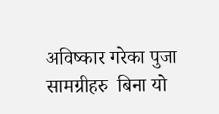अविष्कार गरेका पुजा सामग्रीहरु  बिना यो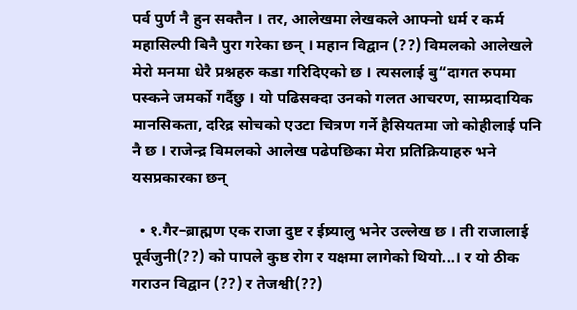पर्व पुर्ण नै हुन सक्तैन । तर, आलेखमा लेखकले आफ्नो धर्म र कर्म महासिल्पी बिनै पुरा गरेका छन् । महान विद्वान (??) विमलको आलेखले मेरो मनमा धेरै प्रश्नहरु कडा गरिदिएको छ । त्यसलाई बु“दागत रुपमा पस्कने जमर्को गर्दैछु । यो पढिसक्दा उनको गलत आचरण, साम्प्रदायिक मानसिकता, दरिद्र सोचको एउटा चित्रण गर्ने हैसियतमा जो कोहीलाई पनि नै छ । राजेन्द्र विमलको आलेख पढेपछिका मेरा प्रतिक्रियाहरु भने यसप्रकारका छन्

  • १.गैर–ब्राह्मण एक राजा दुष्ट र ईष्र्यालु भनेर उल्लेख छ । ती राजालाई पूर्वजुनी(??) को पापले कुष्ठ रोग र यक्षमा लागेको थियो...। र यो ठीक गराउन विद्वान (??) र तेजश्वी(??)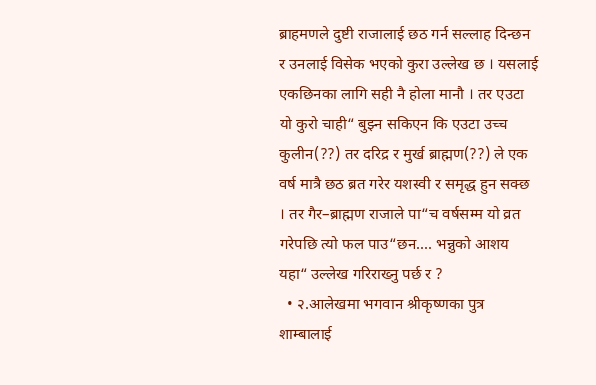ब्राहमणले दुष्टी राजालाई छठ गर्न सल्लाह दिन्छन र उनलाई विसेक भएको कुरा उल्लेख छ । यसलाई एकछिनका लागि सही नै होला मानौ । तर एउटा यो कुरो चाही“ बुझ्न सकिएन कि एउटा उच्च कुलीन(??) तर दरिद्र र मुर्ख ब्राह्मण(??) ले एक वर्ष मात्रै छठ ब्रत गरेर यशस्वी र समृद्ध हुन सक्छ । तर गैर–ब्राह्मण राजाले पा“च वर्षसम्म यो व्रत गरेपछि त्यो फल पाउ“छन.... भन्नुको आशय यहा“ उल्लेख गरिराख्नु पर्छ र ?
  • २.आलेखमा भगवान श्रीकृष्णका पुत्र शाम्बालाई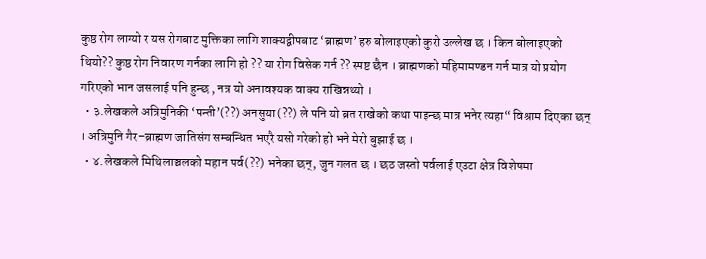कुष्ठ रोग लाग्यो र यस रोगबाट मुक्तिका लागि शाक्यद्वीपबाट ‘ब्राह्मण’ हरु बोलाइएको कुरो उल्लेख छ । किन बोलाइएको थियो?? कुष्ठ रोग निवारण गर्नका लागि हो ?? या रोग विसेक गर्न ?? स्पष्ट छैन । ब्राह्मणको महिमामण्डन गर्न मात्र यो प्रयोग गरिएको भान जसलाई पनि हुन्छ , नत्र यो अनावश्यक वाक्य राखिन्नथ्यो ।
  • ३.लेखकले अत्रिमुनिकी ‘पन्ती’(??) अनसुया(??) ले पनि यो ब्रत राखेको कथा पाइन्छ मात्र भनेर त्यहा“ विश्राम दिएका छन् । अत्रिमुनि गैर–ब्राह्मण जातिसंग सम्बन्धित भएरै यसो गरेको हो भने मेरो बुझाई छ ।
  • ४.लेखकले मिथिलाञ्चलको महान पर्व(??) भनेका छन्, जुन गलत छ । छठ जस्तो पर्वलाई एउटा क्षेत्र विशेषमा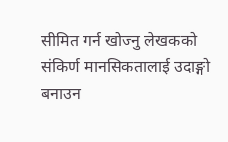सीमित गर्न खोज्नु लेखकको संकिर्ण मानसिकतालाई उदाङ्गो बनाउन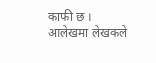काफी छ । आलेखमा लेखकले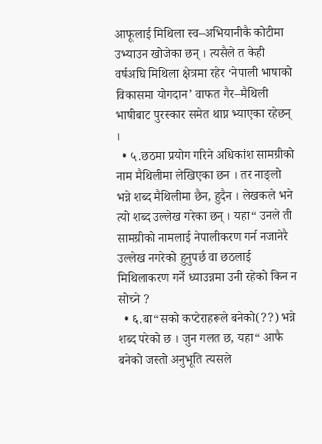आफूलाई मिथिला स्व–अभियानीकै कोटीमा उभ्याउन खोजेका छन् । त्यसैले त केही वर्षअघि मिथिला क्षेत्रमा रहेर ‘नेपाली भाषाको विकासमा योगदान’ वाफत गैर–मैथिली भाषीबाट पुरस्कार समेत थाप्न भ्याएका रहेछन् ।
  • ५.छठमा प्रयोग गरिने अधिकांश सामग्रीको नाम मैथिलीमा लेखिएका छन । तर नाङ्लो भन्ने शब्द मैथिलीमा छैन, हुदैन । लेखकले भने त्यो शब्द उल्लेख गरेका छन् । यहा“ उनले ती सामग्रीको नामलाई नेपालीकरण गर्न नजानेरै उल्लेख नगरेको हुनुपर्छ वा छठलाई मिथिलाकरण गर्ने ध्याउन्नमा उनी रहेको किन न सोच्ने ?
  • ६.बा“सको कप्टेराहरूले बनेको(??) भन्ने शब्द परेको छ । जुन गलत छ, यहा“ आफै बनेको जस्तो अनुभूति त्यसले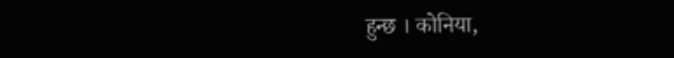हुन्छ । कोनिया,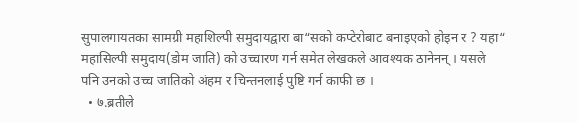सुपालगायतका सामग्री महाशिल्पी समुदायद्वारा बा“सको कप्टेरोबाट बनाइएको होइन र ? यहा“ महासिल्पी समुदाय(डोम जाति) को उच्चारण गर्न समेत लेखकले आवश्यक ठानेनन् । यसले पनि उनको उच्च जातिको अंहम र चिन्तनलाई पुष्टि गर्न काफी छ ।
  • ७.ब्रतीले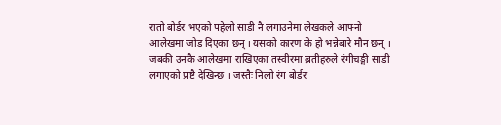रातो बोर्डर भएको पहेलो साडी नै लगाउनेमा लेखकले आफ्नो आलेखमा जोड दिएका छन् । यसको कारण के हो भन्नेबारे मौन छन् । जबकी उनकै आलेखमा राखिएका तस्वीरमा ब्रतीहरुले रंगीचङ्गी साडी लगाएको प्रष्टै देखिन्छ । जस्तैः निलो रंग बोर्डर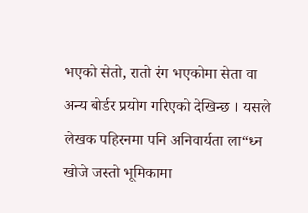भएको सेतो, रातो रंग भएकोमा सेता वा अन्य बोर्डर प्रयोग गरिएको देखिन्छ । यसले लेखक पहिरनमा पनि अनिवार्यता ला“ध्न खोजे जस्तो भूमिकामा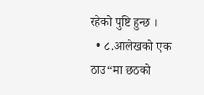रहेको पुष्टि हुन्छ ।
  • ८.आलेखको एक ठाउ“मा छठको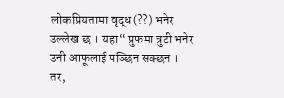लोकप्रियतामा वृद्ध(??) भनेर उल्लेख छ । यहा“ प्रुफमा त्रुटी भनेर उनी आफूलाई पञ्छिन सक्छन । तर,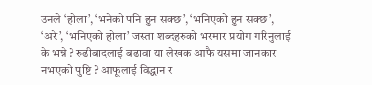उनले ‘होला’, ‘भनेको पनि हुन सक्छ’, ‘भनिएको हुन सक्छ’, ‘अरे’, ‘भनिएको होला’ जस्ता शब्दहरुको भरमार प्रयोग गरिनुलाई के भन्ने ? रुढीबादलाई बढावा या लेखक आफै यसमा जानकार नभएको पुष्टि ? आफूलाई विद्धान र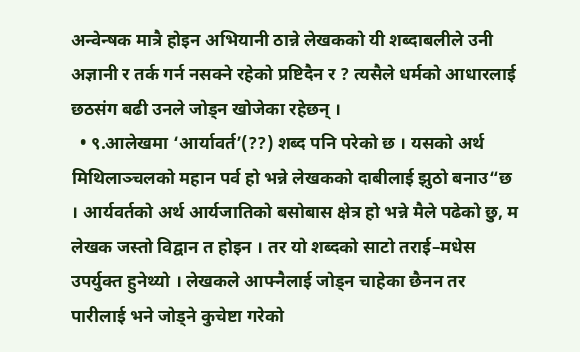अन्वेन्षक मात्रै होइन अभियानी ठान्ने लेखकको यी शब्दाबलीले उनी अज्ञानी र तर्क गर्न नसक्ने रहेको प्रष्टिदैन र ? त्यसैले धर्मको आधारलाई छठसंग बढी उनले जोड्न खोजेका रहेछन् ।
  • ९.आलेखमा ‘आर्यावर्त’(??) शब्द पनि परेको छ । यसको अर्थ मिथिलाञ्चलको महान पर्व हो भन्ने लेखकको दाबीलाई झुठो बनाउ“छ । आर्यवर्तको अर्थ आर्यजातिको बसोबास क्षेत्र हो भन्ने मैले पढेको छु, म लेखक जस्तो विद्वान त होइन । तर यो शब्दको साटो तराई–मधेस उपर्युक्त हुनेथ्यो । लेखकले आफ्नैलाई जोड्न चाहेका छैनन तर पारीलाई भने जोड्ने कुचेष्टा गरेको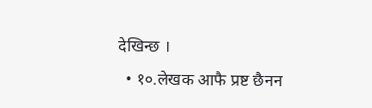देखिन्छ ।
  • १०.लेखक आफै प्रष्ट छैनन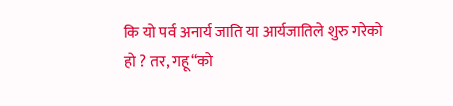कि यो पर्व अनार्य जाति या आर्यजातिले शुरु गरेको हो ? तर, गहू“को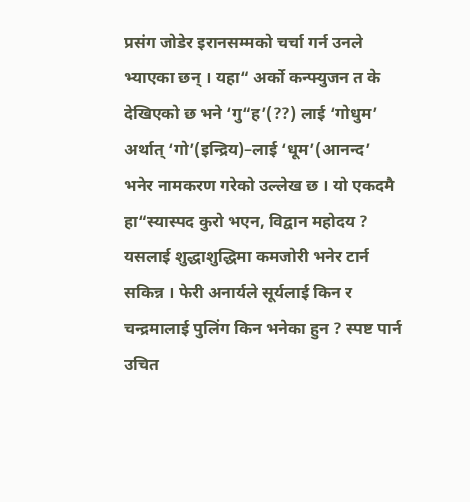प्रसंग जोडेर इरानसम्मको चर्चा गर्न उनले भ्याएका छन् । यहा“ अर्को कन्फ्युजन त के देखिएको छ भने ‘गु“ह’(??) लाई ‘गोधुम’ अर्थात् ‘गो’(इन्द्रिय)–लाई ‘धूम’(आनन्द’ भनेर नामकरण गरेको उल्लेख छ । यो एकदमै हा“स्यास्पद कुरो भएन, विद्वान महोदय ? यसलाई शुद्धाशुद्धिमा कमजोरी भनेर टार्न सकिन्न । फेरी अनार्यले सूर्यलाई किन र चन्द्रमालाई पुलिंग किन भनेका हुन ? स्पष्ट पार्न उचित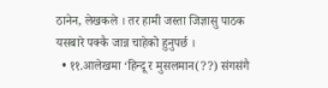ठानेन, लेखकले । तर हामी जस्ता जिज्ञासु पाठक यसबारे पक्कै जान्न चाहेको हुनुपर्छ ।
  • ११.आलेखमा ‘हिन्दू र मुसलमान(??) संगसंगै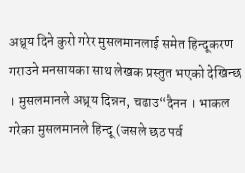अध्र्य दिने कुरो गरेर मुसलमानलाई समेत हिन्दूकरण गराउने मनसायका साथ लेखक प्रस्तुत भएको देखिन्छ । मुसलमानले अध्र्य दिन्नन, चढाउ“दैनन । भाकल गरेका मुसलमानले हिन्दू (जसले छठ पर्व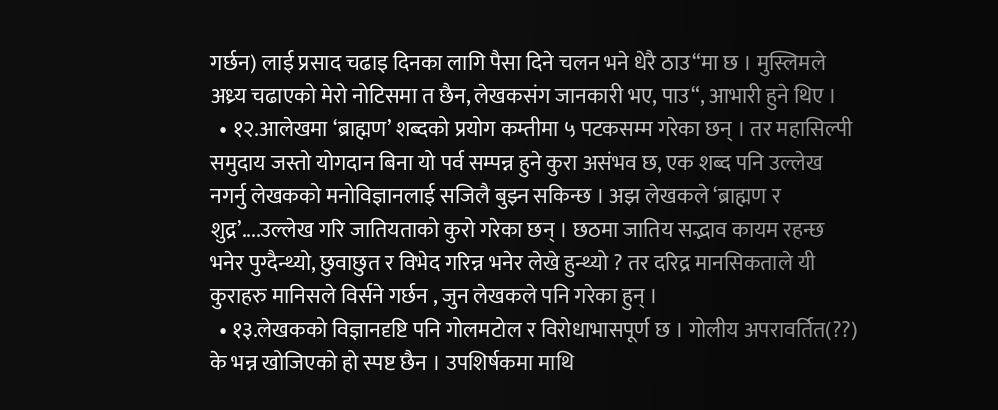गर्छन) लाई प्रसाद चढाइ दिनका लागि पैसा दिने चलन भने धेरै ठाउ“मा छ । मुस्लिमले अध्र्य चढाएको मेरो नोटिसमा त छैन, लेखकसंग जानकारी भए, पाउ“, आभारी हुने थिए ।
  • १२.आलेखमा ‘ब्राह्मण’ शब्दको प्रयोग कम्तीमा ५ पटकसम्म गरेका छन् । तर महासिल्पी समुदाय जस्तो योगदान बिना यो पर्व सम्पन्न हुने कुरा असंभव छ, एक शब्द पनि उल्लेख नगर्नु लेखकको मनोविज्ञानलाई सजिलै बुझ्न सकिन्छ । अझ लेखकले ‘ब्राह्मण र शुद्र’....उल्लेख गरि जातियताको कुरो गरेका छन् । छठमा जातिय सद्भाव कायम रहन्छ भनेर पुग्दैन्थ्यो, छुवाछुत र विभेद गरिन्न भनेर लेखे हुन्थ्यो ? तर दरिद्र मानसिकताले यी कुराहरु मानिसले विर्सने गर्छन , जुन लेखकले पनि गरेका हुन् ।
  • १३.लेखकको विज्ञानदृष्टि पनि गोलमटोल र विरोधाभासपूर्ण छ । गोलीय अपरावर्तित(??) के भन्न खोजिएको हो स्पष्ट छैन । उपशिर्षकमा माथि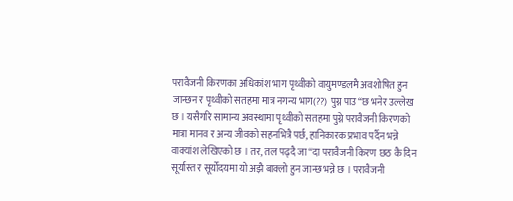परावैजनी किरणका अधिकांश भाग पृथ्वीको वायुमण्डलमै अवशोषित हुन जान्छन र पृथ्वीको सतहमा मात्र नगन्य भाग(??) पुग्न पाउ“छ भनेर उल्लेख छ । यसैगरि सामान्य अवस्थामा पृथ्वीको सतहमा पुग्ने परावैजनी किरणको मात्रा मानव र अन्य जीवको सहनभित्रै पर्छ, हानिकारक प्रभाव पर्दैन भन्ने वाक्यांश लेखिएको छ । तर, तल पढ्दै जा“दा परावैजनी किरण छठ कै दिन सूर्यास्त र सूर्योदयमा यो अझै बाक्लो हुन जान्छ भन्ने छ । परावैजनी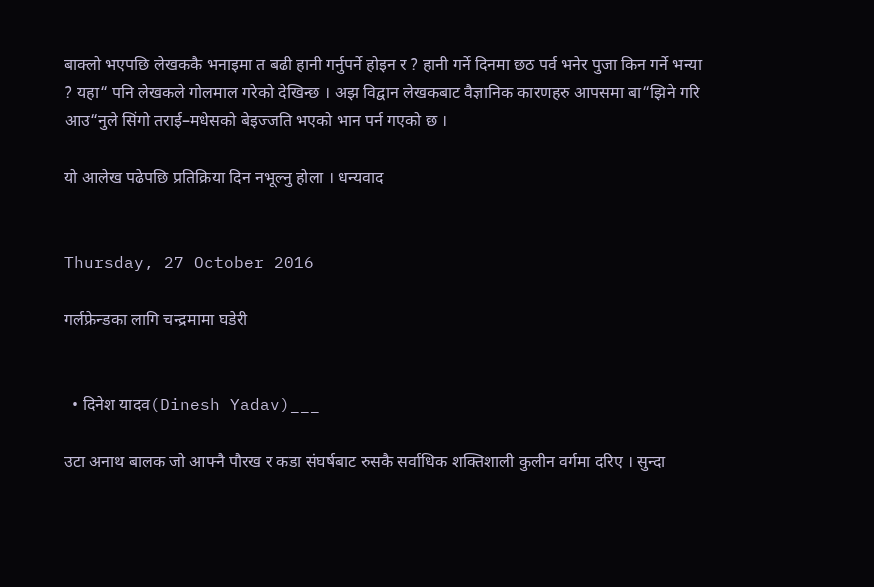बाक्लो भएपछि लेखककै भनाइमा त बढी हानी गर्नुपर्ने होइन र ? हानी गर्ने दिनमा छठ पर्व भनेर पुजा किन गर्ने भन्या ? यहा“ पनि लेखकले गोलमाल गरेको देखिन्छ । अझ विद्वान लेखकबाट वैज्ञानिक कारणहरु आपसमा बा“झिने गरि आउ“नुले सिंगो तराई–मधेसको बेइज्जति भएको भान पर्न गएको छ ।

यो आलेख पढेपछि प्रतिक्रिया दिन नभूल्नु होला । धन्यवाद


Thursday, 27 October 2016

गर्लफ्रेन्डका लागि चन्द्रमामा घडेरी


  • दिनेश यादव(Dinesh Yadav)___

उटा अनाथ बालक जो आफ्नै पौरख र कडा संघर्षबाट रुसकै सर्वाधिक शक्तिशाली कुलीन वर्गमा दरिए । सुन्दा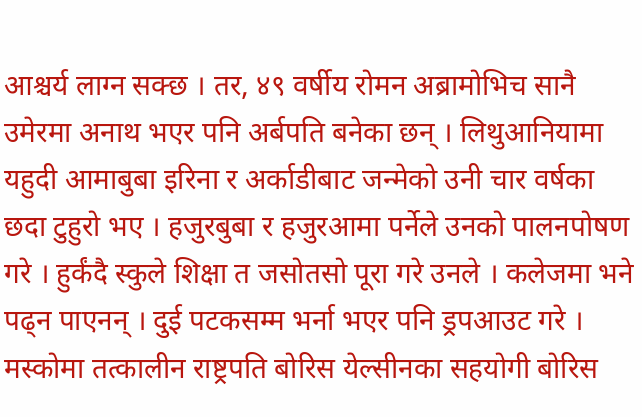आश्चर्य लाग्न सक्छ । तर, ४९ वर्षीय रोमन अब्रामोभिच सानै उमेरमा अनाथ भएर पनि अर्बपति बनेका छन् । लिथुआनियामा यहुदी आमाबुबा इरिना र अर्काडीबाट जन्मेको उनी चार वर्षका छदा टुहुरो भए । हजुरबुबा र हजुरआमा पर्नेले उनको पालनपोषण गरे । हुर्कंदै स्कुले शिक्षा त जसोतसो पूरा गरे उनले । कलेजमा भने पढ्न पाएनन् । दुई पटकसम्म भर्ना भएर पनि ड्रपआउट गरे । मस्कोमा तत्कालीन राष्ट्रपति बोरिस येल्सीनका सहयोगी बोरिस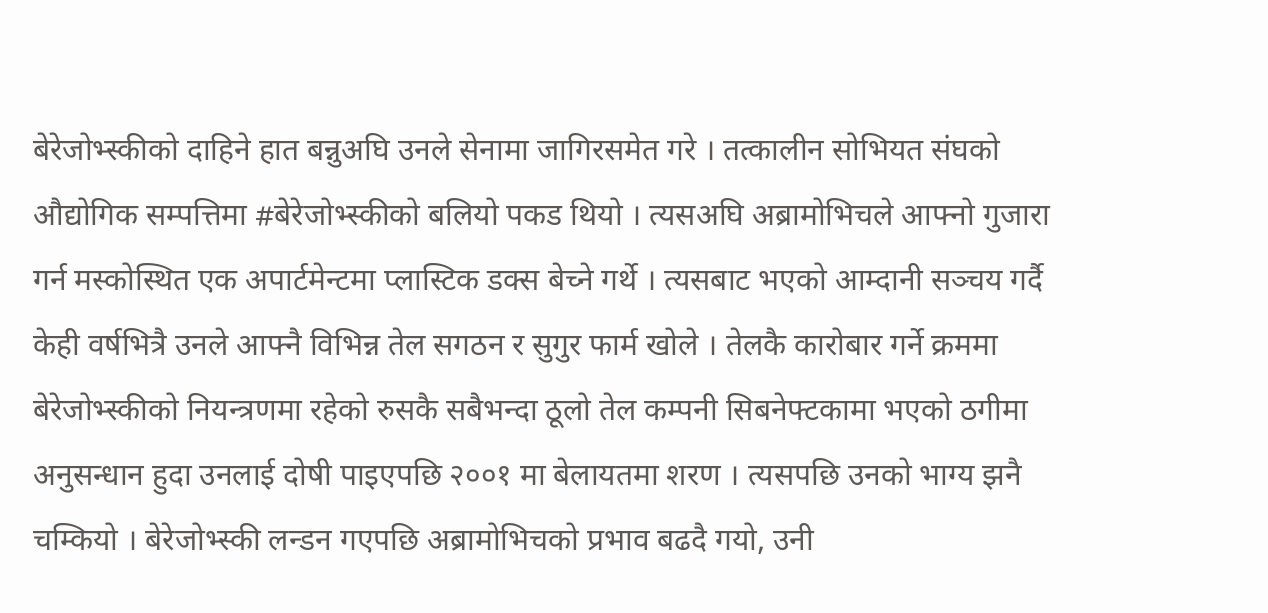बेरेजोभ्स्कीको दाहिने हात बन्नुअघि उनले सेनामा जागिरसमेत गरे । तत्कालीन सोभियत संघको औद्योगिक सम्पत्तिमा #बेरेजोभ्स्कीको बलियो पकड थियो । त्यसअघि अब्रामोभिचले आफ्नो गुजारा गर्न मस्कोस्थित एक अपार्टमेन्टमा प्लास्टिक डक्स बेच्ने गर्थे । त्यसबाट भएको आम्दानी सञ्चय गर्दै केही वर्षभित्रै उनले आफ्नै विभिन्न तेल सगठन र सुगुर फार्म खोले । तेलकै कारोबार गर्ने क्रममा बेरेजोभ्स्कीको नियन्त्रणमा रहेको रुसकै सबैभन्दा ठूलो तेल कम्पनी सिबनेफ्टकामा भएको ठगीमा अनुसन्धान हुदा उनलाई दोषी पाइएपछि २००१ मा बेलायतमा शरण । त्यसपछि उनको भाग्य झनै चम्कियो । बेरेजोभ्स्की लन्डन गएपछि अब्रामोभिचको प्रभाव बढदै गयो, उनी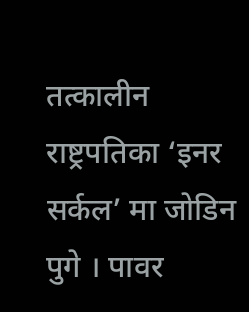तत्कालीन राष्ट्रपतिका ‘इनर सर्कल’ मा जोडिन पुगे । पावर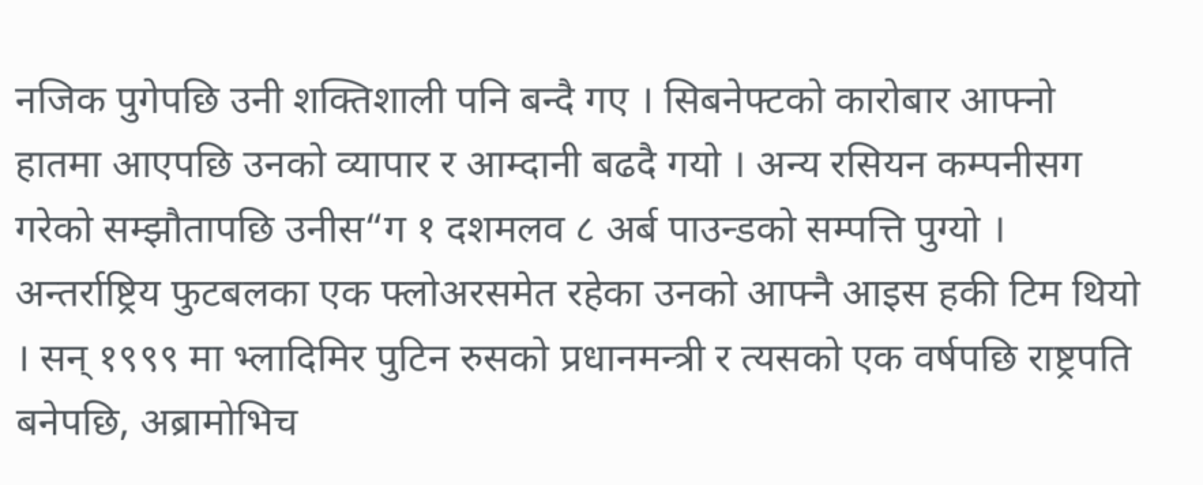नजिक पुगेपछि उनी शक्तिशाली पनि बन्दै गए । सिबनेफ्टको कारोबार आफ्नो हातमा आएपछि उनको व्यापार र आम्दानी बढदै गयो । अन्य रसियन कम्पनीसग गरेको सम्झौतापछि उनीस“ग १ दशमलव ८ अर्ब पाउन्डको सम्पत्ति पुग्यो । अन्तर्राष्ट्रिय फुटबलका एक फ्लोअरसमेत रहेका उनको आफ्नै आइस हकी टिम थियो । सन् १९९९ मा भ्लादिमिर पुटिन रुसको प्रधानमन्त्री र त्यसको एक वर्षपछि राष्ट्रपति बनेपछि, अब्रामोभिच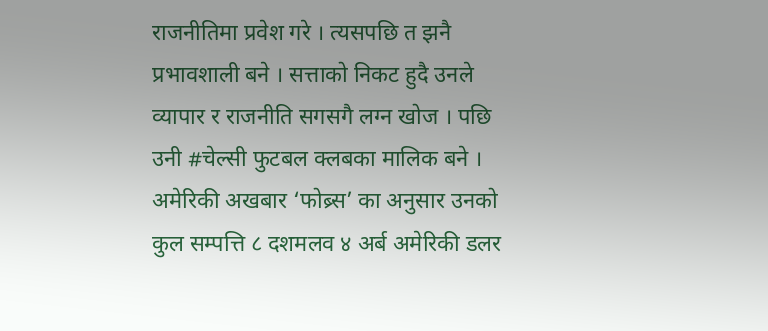राजनीतिमा प्रवेश गरे । त्यसपछि त झनै प्रभावशाली बने । सत्ताको निकट हुदै उनले व्यापार र राजनीति सगसगै लग्न खोज । पछि उनी #चेल्सी फुटबल क्लबका मालिक बने ।
अमेरिकी अखबार ‘फोब्र्स’ का अनुसार उनको कुल सम्पत्ति ८ दशमलव ४ अर्ब अमेरिकी डलर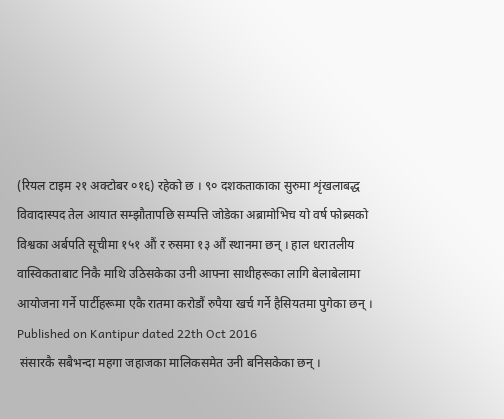(रियल टाइम २१ अक्टोबर ०१६) रहेको छ । ९० दशकताकाका सुरुमा शृंखलाबद्ध विवादास्पद तेल आयात सम्झौतापछि सम्पत्ति जोडेका अब्रामोभिच यो वर्ष फोब्र्सको विश्वका अर्बपति सूचीमा १५१ औं र रुसमा १३ औं स्थानमा छन् । हाल धरातलीय वास्विकताबाट निकै माथि उठिसकेका उनी आफ्ना साथीहरूका लागि बेलाबेलामा आयोजना गर्ने पार्टीहरूमा एकै रातमा करोडौं रुपैया खर्च गर्ने हैसियतमा पुगेका छन् ।
Published on Kantipur dated 22th Oct 2016
 संसारकै सबैभन्दा महगा जहाजका मालिकसमेत उनी बनिसकेका छन् ।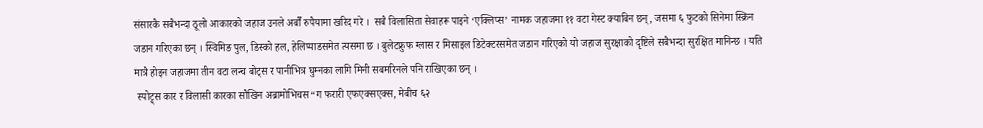संसारकै सबैभन्दा ठूलो आकारको जहाज उनले अर्बौं रुपैयामा खरिद गरे ।  सबै विलासिता सेवाहरू पाइने ‘एक्लिप्स’ नामक जहाजमा ११ वटा गेस्ट क्याबिन छन्, जसमा ६ फुटको सिनेमा स्क्रिन जडान गरिएका छन् । स्विमिङ पुल, डिस्को हल, हेलिप्याडसमेत त्यसमा छ । बुलेटफ्रुफ ग्लास र मिसाइल डिटेक्टरसमेत जडान गरिएको यो जहाज सुरक्षाको दृष्टिले सबैभन्दा सुरक्षित मानिन्छ । यति मात्रै होइन जहाजमा तीन वटा लन्च बोट्स र पानीभित्र घुम्नका लागि मिनी सबमरिनले पनि राखिएका छन् ।
 स्पोट्र्स कार र विलासी कारका सौखिन अब्रामोभिचस“ग फरारी एफएक्सएक्स, मेबीच ६२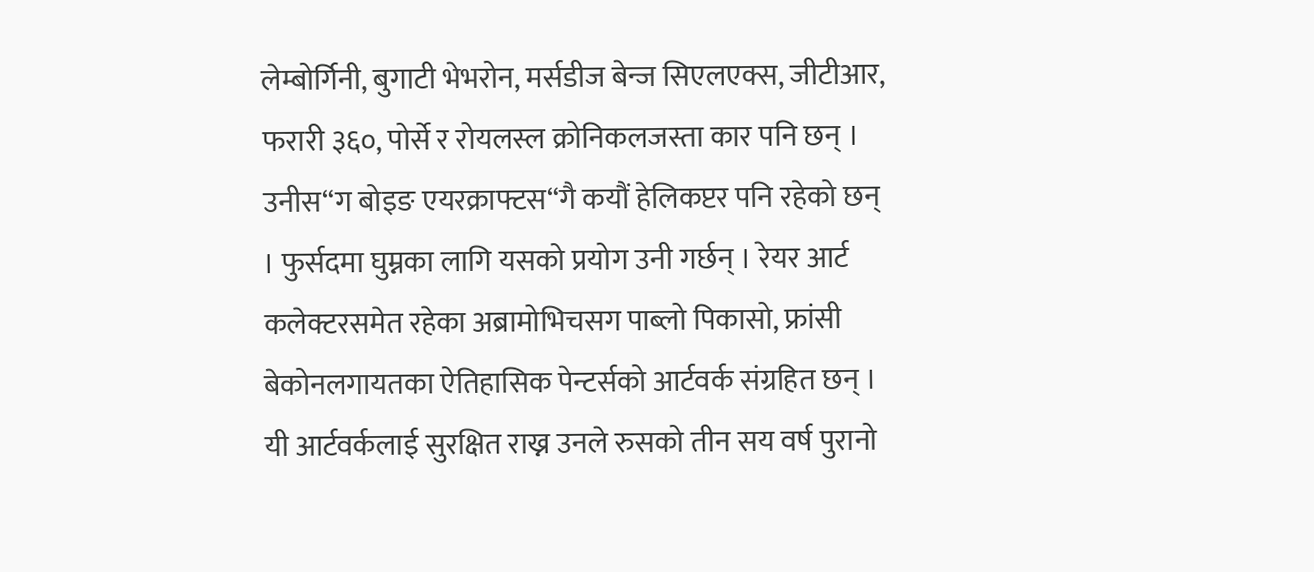लेम्बोर्गिनी, बुगाटी भेभरोन, मर्सडीज बेन्ज सिएलएक्स, जीटीआर, फरारी ३६०, पोर्से र रोयलस्ल क्रोनिकलजस्ता कार पनि छन् । उनीस“ग बोइङ एयरक्राफ्टस“गै कयौं हेलिकप्टर पनि रहेको छन् । फुर्सदमा घुम्नका लागि यसको प्रयोग उनी गर्छन् । रेयर आर्ट कलेक्टरसमेत रहेका अब्रामोभिचसग पाब्लो पिकासो, फ्रांसी बेकोनलगायतका ऐतिहासिक पेन्टर्सको आर्टवर्क संग्रहित छन् । यी आर्टवर्कलाई सुरक्षित राख्न उनले रुसको तीन सय वर्ष पुरानो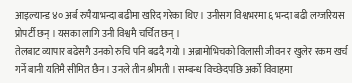आइल्यान्ड ४० अर्ब रुपैयाभन्दा बढीमा खरिद गरेका थिए । उनीसग विश्वभरमा ६ भन्दा बढी लग्जरियस प्रोपर्टी छन् । यसका लागि उनी विश्वमै चर्चित छन् ।
तेलबाट व्यापार बढेसगै उनको रुचि पनि बढदै गयो । अब्रामोभिचको विलासी जीवन र खुलेर रकम खर्च गर्ने बानी यतिमै सीमित छैन । उनले तीन श्रीमती । सम्बन्ध विच्छेदपछि अर्को विवाहमा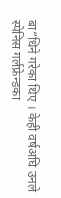बा“धिने गरेका थिए । केही वर्षअघि उनले स्पेनिस गर्लफ्रेन्डका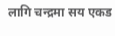लागि चन्द्रमा सय एकड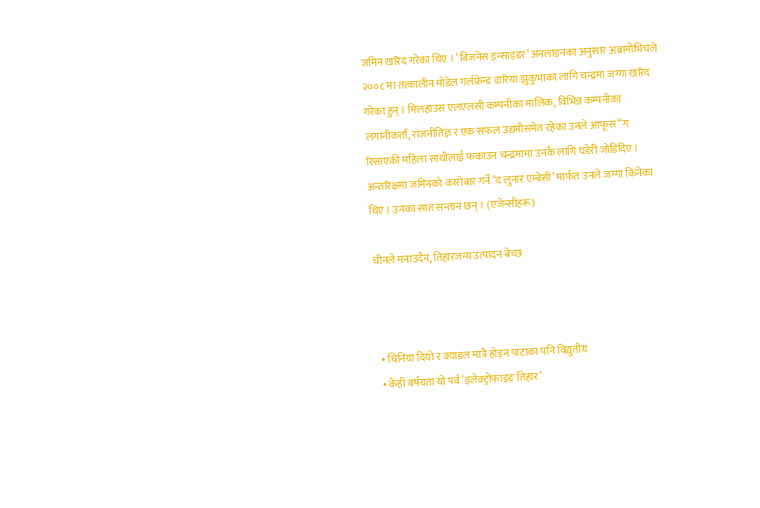जमिन खरिद गरेका थिए । ‘बिजनेस इन्साइडर’ अनलाइनका अनुसार अब्रामोभिचले २००८ मा तत्कालीन मोडेल गर्लफ्रेन्ड डारिया झुकुभाका लागि चन्द्रमा जग्गा खरिद गरेका हुन् । मिलहाउस एलएलसी कम्पनीका मालिक, विभिन्न कम्पनीका लगानीकर्ता, राजनीतिज्ञ र एक सफल उद्यमीसमेत रहेका उनले आफूस“ग रिसाएकी महिला साथीलाई फकाउन चन्द्रमामा उनकै लागि घडेरी जोडिदिए । अन्तरिक्षमा जमिनको कारोबार गर्ने ‘द लुनार एम्बेसी’ मार्फत उनले जग्गा किनेका थिए । उनका सात सन्तान छन् । (एजेन्सीहरू)

चीनले मनाउदैन, तिहारजन्य उत्पादन बेच्छ



  • चिनिया दियो र क्याडल मात्रै होइन पाटाका पनि विद्युतीय
  • केही वर्षयता यो पर्व ‘इलेक्ट्रोफाइङ तिहार’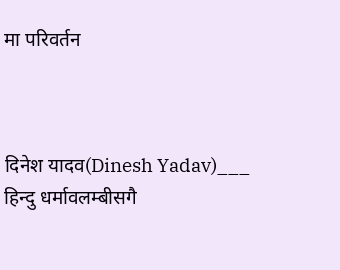मा परिवर्तन



दिनेश यादव(Dinesh Yadav)___
हिन्दु धर्मावलम्बीसगै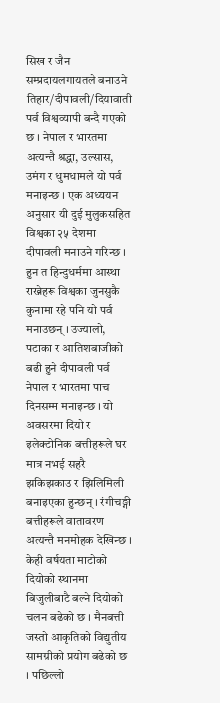सिख र जैन सम्प्रदायलगायतले बनाउने तिहार/दीपावली/दियावाती पर्व विश्वव्यापी बन्दै गएको छ । नेपाल र भारतमा अत्यन्तै श्रद्धा, उल्सास, उमंग र धुमधामले यो पर्व मनाइन्छ । एक अध्ययन अनुसार यी दुई मुलुकसहित विश्वका २५ देशमा दीपावली मनाउने गरिन्छ । हुन त हिन्दुधर्ममा आस्था राख्नेहरू विश्वका जुनसुकै कुनामा रहे पनि यो पर्व मनाउछन् । उज्यालो, पटाका र आतिशबाजीको बढी हुने दीपावली पर्व नेपाल र भारतमा पाच दिनसम्म मनाइन्छ । यो अवसरमा दियो र इलेक्टोनिक बत्तीहरूले घर मात्र नभई सहरै झकिझकाउ र झिलिमिली बनाइएका हुन्छन् । रंगीचङ्गी बत्तीहरूले वातावरण अत्यन्तै मनमोहक देखिन्छ । केही वर्षयता माटोको दियोको स्थानमा बिजुलीबाटै बल्ने दियोको चलन बढेको छ । मैनबत्ती जस्तो आकृतिको विद्युतीय सामग्रीको प्रयोग बढेको छ । पछिल्लो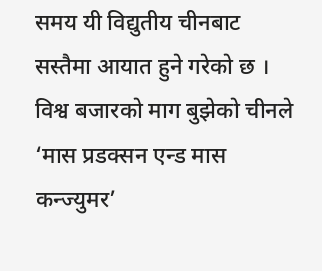समय यी विद्युतीय चीनबाट सस्तैमा आयात हुने गरेको छ । विश्व बजारको माग बुझेको चीनले ‘मास प्रडक्सन एन्ड मास कन्ज्युमर’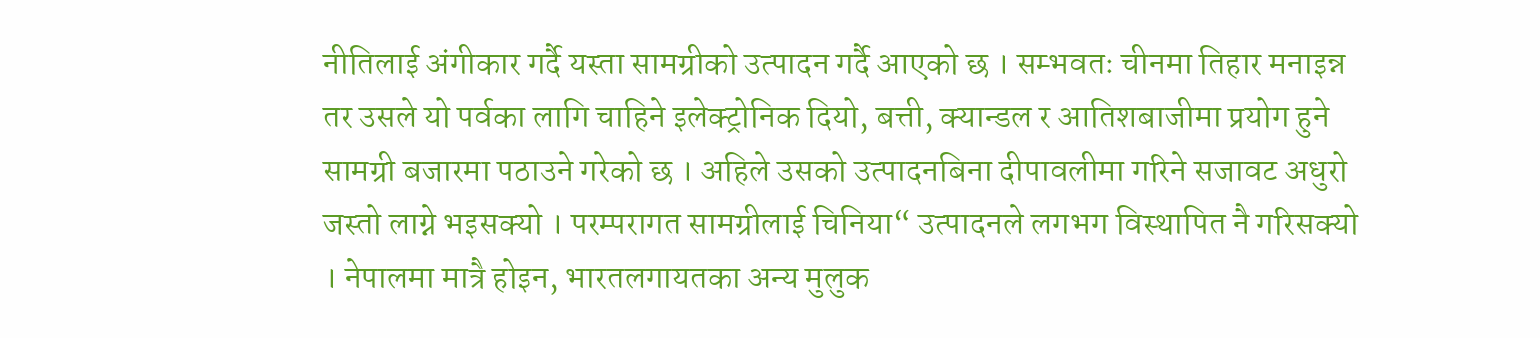नीतिलाई अंगीकार गर्दै यस्ता सामग्रीको उत्पादन गर्दै आएको छ । सम्भवतः चीनमा तिहार मनाइन्न तर उसले यो पर्वका लागि चाहिने इलेक्ट्रोनिक दियो, बत्ती, क्यान्डल र आतिशबाजीमा प्रयोग हुने सामग्री बजारमा पठाउने गरेको छ । अहिले उसको उत्पादनबिना दीपावलीमा गरिने सजावट अधुरो जस्तो लाग्ने भइसक्यो । परम्परागत सामग्रीलाई चिनिया“ उत्पादनले लगभग विस्थापित नै गरिसक्यो । नेपालमा मात्रै होइन, भारतलगायतका अन्य मुलुक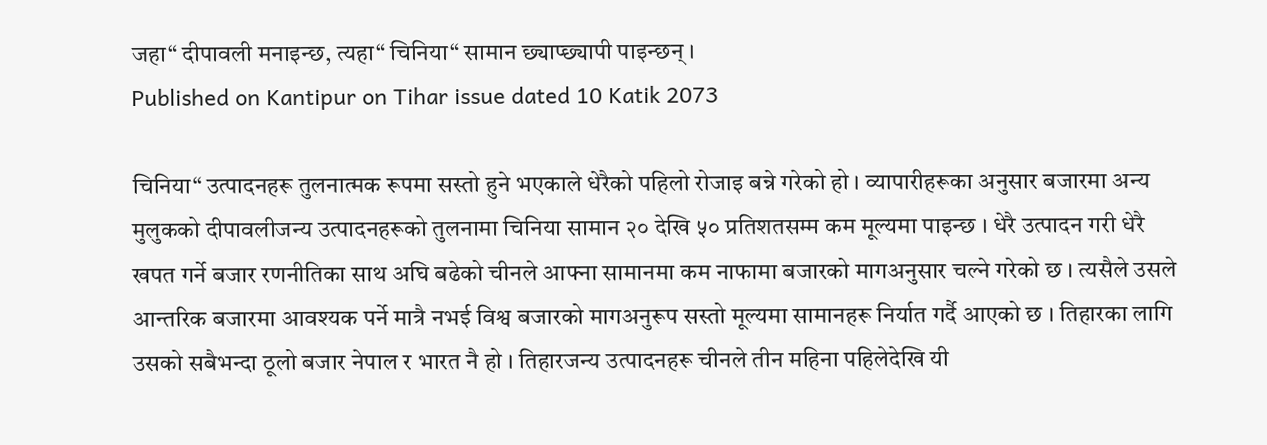जहा“ दीपावली मनाइन्छ, त्यहा“ चिनिया“ सामान छ्याप्छ्यापी पाइन्छन् ।
Published on Kantipur on Tihar issue dated 10 Katik 2073

चिनिया“ उत्पादनहरू तुलनात्मक रूपमा सस्तो हुने भएकाले धेरैको पहिलो रोजाइ बन्ने गरेको हो । व्यापारीहरूका अनुसार बजारमा अन्य मुलुकको दीपावलीजन्य उत्पादनहरूको तुलनामा चिनिया सामान २० देखि ५० प्रतिशतसम्म कम मूल्यमा पाइन्छ । धेरै उत्पादन गरी धेरै खपत गर्ने बजार रणनीतिका साथ अघि बढेको चीनले आफ्ना सामानमा कम नाफामा बजारको मागअनुसार चल्ने गरेको छ । त्यसैले उसले आन्तरिक बजारमा आवश्यक पर्ने मात्रै नभई विश्व बजारको मागअनुरूप सस्तो मूल्यमा सामानहरू निर्यात गर्दै आएको छ । तिहारका लागि उसको सबैभन्दा ठूलो बजार नेपाल र भारत नै हो । तिहारजन्य उत्पादनहरू चीनले तीन महिना पहिलेदेखि यी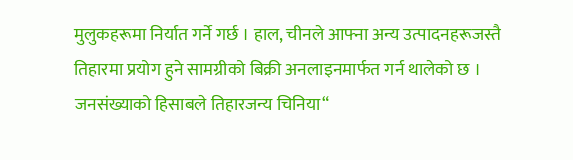मुलुकहरूमा निर्यात गर्ने गर्छ । हाल, चीनले आफ्ना अन्य उत्पादनहरूजस्तै तिहारमा प्रयोग हुने सामग्रीको बिक्री अनलाइनमार्फत गर्न थालेको छ । जनसंख्याको हिसाबले तिहारजन्य चिनिया“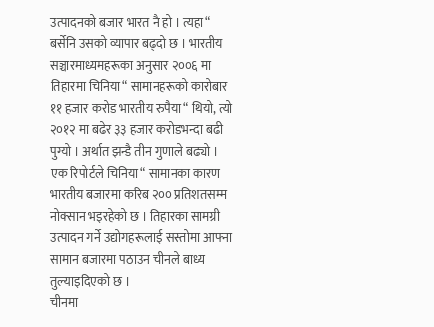उत्पादनको बजार भारत नै हो । त्यहा“ बर्सेनि उसको व्यापार बढ्दो छ । भारतीय सञ्चारमाध्यमहरूका अनुसार २००६ मा तिहारमा चिनिया“ सामानहरूको कारोबार ११ हजार करोड भारतीय रुपैया“ थियो, त्यो २०१२ मा बढेर ३३ हजार करोडभन्दा बढी पुग्यो । अर्थात झन्डै तीन गुणाले बढ्यो । एक रिपोर्टले चिनिया“ सामानका कारण भारतीय बजारमा करिब २०० प्रतिशतसम्म नोक्सान भइरहेको छ । तिहारका सामग्री उत्पादन गर्ने उद्योगहरूलाई सस्तोमा आफ्ना सामान बजारमा पठाउन चीनले बाध्य तुल्याइदिएको छ ।
चीनमा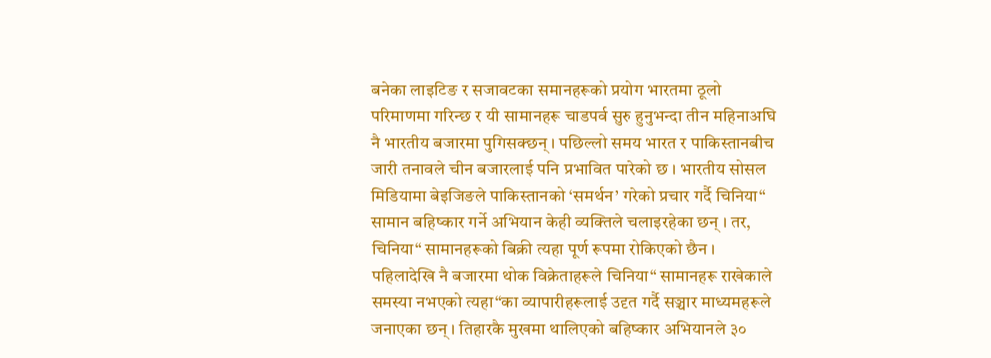बनेका लाइटिङ र सजावटका समानहरूको प्रयोग भारतमा ठूलो परिमाणमा गरिन्छ र यी सामानहरू चाडपर्व सुरु हुनुभन्दा तीन महिनाअघि नै भारतीय बजारमा पुगिसक्छन् । पछिल्लो समय भारत र पाकिस्तानबीच जारी तनावले चीन बजारलाई पनि प्रभावित पारेको छ । भारतीय सोसल मिडियामा बेइजिङले पाकिस्तानको ‘समर्थन’ गरेको प्रचार गर्दै चिनिया“ सामान बहिष्कार गर्ने अभियान केही व्यक्तिले चलाइरहेका छन् । तर, चिनिया“ सामानहरूको बिक्री त्यहा पूर्ण रूपमा रोकिएको छैन । पहिलादेखि नै बजारमा थोक विक्रेताहरूले चिनिया“ सामानहरू राखेकाले समस्या नभएको त्यहा“का व्यापारीहरूलाई उदृत गर्दै सञ्चार माध्यमहरूले जनाएका छन् । तिहारकै मुखमा थालिएको बहिष्कार अभियानले ३०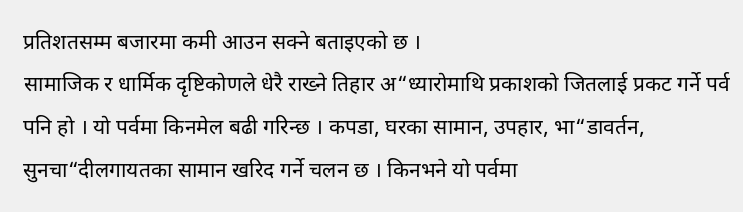प्रतिशतसम्म बजारमा कमी आउन सक्ने बताइएको छ ।
सामाजिक र धार्मिक दृष्टिकोणले धेरै राख्ने तिहार अ“ध्यारोमाथि प्रकाशको जितलाई प्रकट गर्ने पर्व पनि हो । यो पर्वमा किनमेल बढी गरिन्छ । कपडा, घरका सामान, उपहार, भा“डावर्तन, सुनचा“दीलगायतका सामान खरिद गर्ने चलन छ । किनभने यो पर्वमा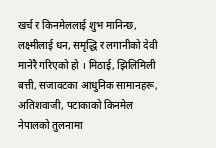खर्च र किनमेललाई शुभ मानिन्छ, लक्ष्मीलाई धन, समृद्धि र लगानीको देवी मानेरै गरिएको हो । मिठाई, झिलिमिली बत्ती, सजावटका आधुनिक सामानहरू, अतिशवाजी, पटाकाको किनमेल नेपालको तुलनामा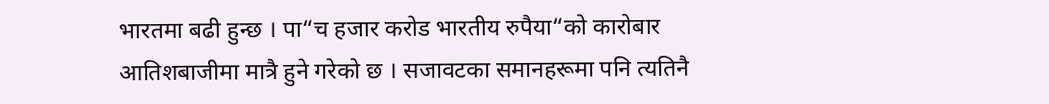भारतमा बढी हुन्छ । पा“च हजार करोड भारतीय रुपैया“को कारोबार आतिशबाजीमा मात्रै हुने गरेको छ । सजावटका समानहरूमा पनि त्यतिनै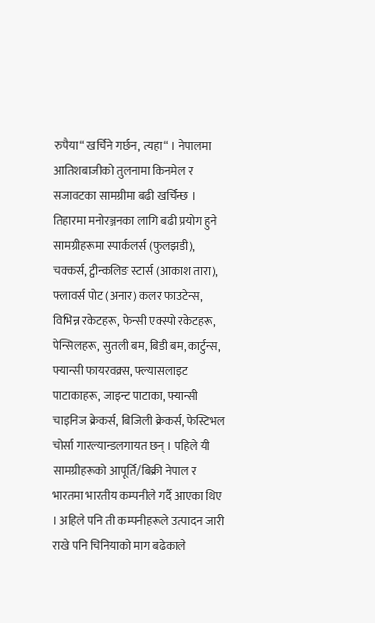रुपैया“ खर्चिने गर्छन, त्यहा“ । नेपालमा आतिशबाजीको तुलनामा किनमेल र सजावटका सामग्रीमा बढी खर्चिन्छ ।
तिहारमा मनोरञ्जनका लागि बढी प्रयोग हुने सामग्रीहरूमा स्पार्कलर्स (फुलझडी), चक्कर्स, ट्वीन्कलिङ स्टार्स (आकाश तारा), फ्लावर्स पोट (अनार) कलर फाउटेन्स, विभिन्न रकेटहरू, फेन्सी एक्स्पो रकेटहरू, पेन्सिलहरू, सुतली बम, बिडी बम, कार्टुन्स, फ्यान्सी फायरवक्र्स, फ्ल्यासलाइट पाटाकाहरू, जाइन्ट पाटाका, फ्यान्सी चाइनिज क्रेकर्स, बिजिली क्रेकर्स, फेस्टिभल चोर्सा गारल्यान्डलगायत छन् । पहिले यी सामग्रीहरूको आपूर्ति/बिक्री नेपाल र भारतमा भारतीय कम्पनीले गर्दै आएका थिए । अहिले पनि ती कम्पनीहरूले उत्पादन जारी राखे पनि चिनियाको माग बढेकाले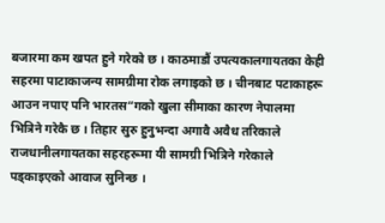बजारमा कम खपत हुने गरेको छ । काठमाडौं उपत्यकालगायतका केही सहरमा पाटाकाजन्य सामग्रीमा रोक लगाइको छ । चीनबाट पटाकाहरू आउन नपाए पनि भारतस“गको खुला सीमाका कारण नेपालमा भित्रिने गरेकै छ । तिहार सुरु हुनुभन्दा अगावै अवैध तरिकाले राजधानीलगायतका सहरहरूमा यी सामग्री भित्रिने गरेकाले पड्काइएको आवाज सुनिन्छ ।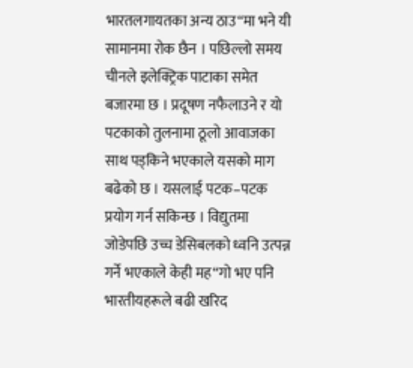भारतलगायतका अन्य ठाउ“मा भने यी सामानमा रोक छैन । पछिल्लो समय चीनले इलेक्ट्रिक पाटाका समेत बजारमा छ । प्रदूषण नफैलाउने र यो पटकाको तुलनामा ठूलो आवाजका साथ पड्किने भएकाले यसको माग बढेको छ । यसलाई पटक–पटक प्रयोग गर्न सकिन्छ । विद्युतमा जोडेपछि उच्च डेसिबलको ध्वनि उत्पन्न गर्ने भएकाले केही मह“गो भए पनि भारतीयहरूले बढी खरिद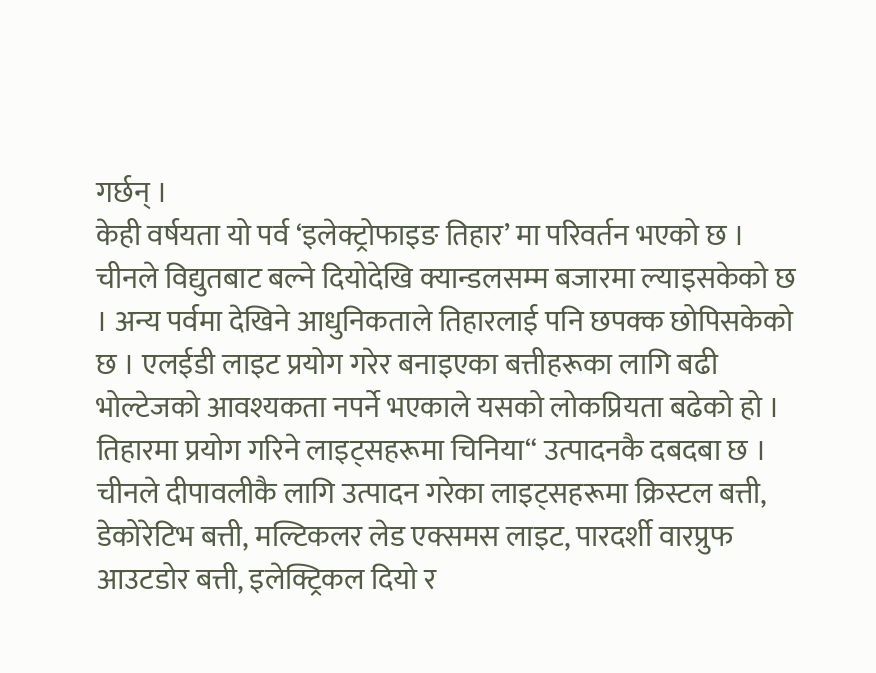गर्छन् ।
केही वर्षयता यो पर्व ‘इलेक्ट्रोफाइङ तिहार’ मा परिवर्तन भएको छ । चीनले विद्युतबाट बल्ने दियोदेखि क्यान्डलसम्म बजारमा ल्याइसकेको छ । अन्य पर्वमा देखिने आधुनिकताले तिहारलाई पनि छपक्क छोपिसकेको छ । एलईडी लाइट प्रयोग गरेर बनाइएका बत्तीहरूका लागि बढी भोल्टेजको आवश्यकता नपर्ने भएकाले यसको लोकप्रियता बढेको हो । तिहारमा प्रयोग गरिने लाइट्सहरूमा चिनिया“ उत्पादनकै दबदबा छ । चीनले दीपावलीकै लागि उत्पादन गरेका लाइट्सहरूमा क्रिस्टल बत्ती, डेकोरेटिभ बत्ती, मल्टिकलर लेड एक्समस लाइट, पारदर्शी वारप्रुफ आउटडोर बत्ती, इलेक्ट्रिकल दियो र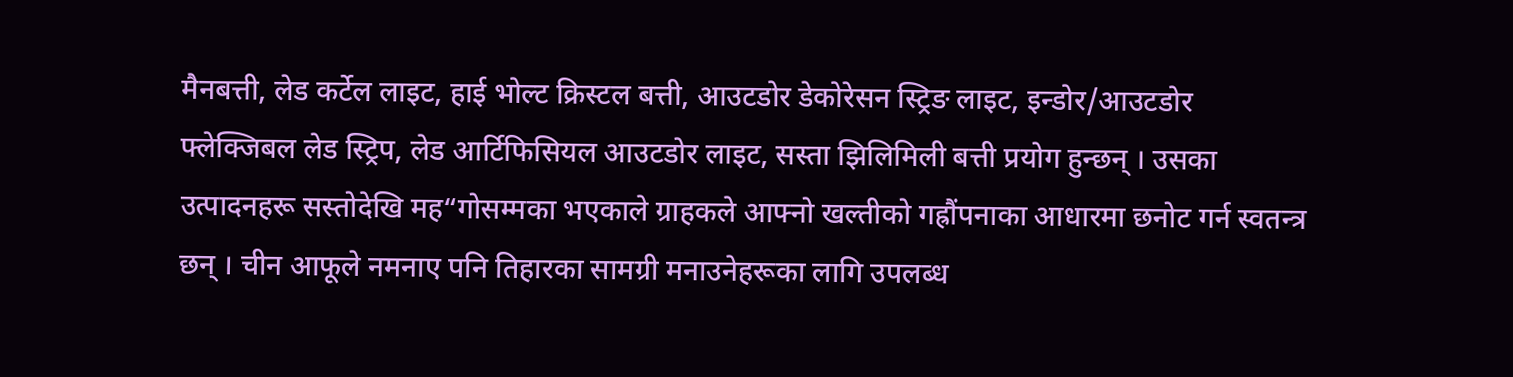मैनबत्ती, लेड कर्टेल लाइट, हाई भोल्ट क्रिस्टल बत्ती, आउटडोर डेकोरेसन स्ट्रिङ लाइट, इन्डोर/आउटडोर फ्लेक्जिबल लेड स्ट्रिप, लेड आर्टिफिसियल आउटडोर लाइट, सस्ता झिलिमिली बत्ती प्रयोग हुन्छन् । उसका उत्पादनहरू सस्तोदेखि मह“गोसम्मका भएकाले ग्राहकले आफ्नो खल्तीको गह्रौंपनाका आधारमा छनोट गर्न स्वतन्त्र छन् । चीन आफूले नमनाए पनि तिहारका सामग्री मनाउनेहरूका लागि उपलब्ध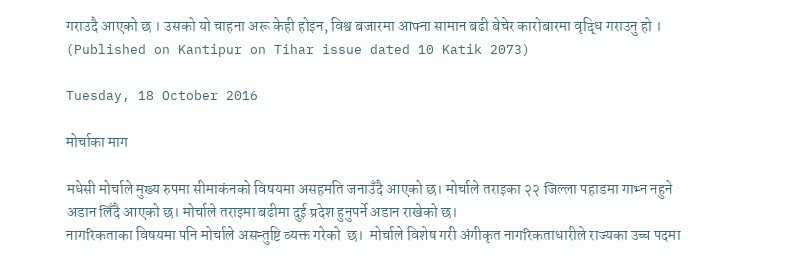गराउदै आएको छ । उसको यो चाहना अरू केही होइन, विश्व बजारमा आफ्ना सामान बढी बेचेर कारोबारमा वृद्धि गराउनु हो ।
(Published on Kantipur on Tihar issue dated 10 Katik 2073)

Tuesday, 18 October 2016

मोर्चाका माग

मधेसी मोर्चाले मुख्य रुपमा सीमाकंनको विषयमा असहमति जनाउँदै आएको छ। मोर्चाले तराइका २२ जिल्ला पहाडमा गाभ्न नहुने अडान लिँदै आएको छ। मोर्चाले तराइमा बढीमा दुई प्रदेश हुनुपर्ने अडान राखेको छ।
नागरिकताका विषयमा पनि मोर्चाले असन्तुष्टि व्यक्त गरेको  छ।  मोर्चाले विशेष गरी अंगीकृत नागरिकताधारीले राज्यका उच्च पदमा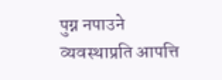पुग्न नपाउने व्यवस्थाप्रति आपत्ति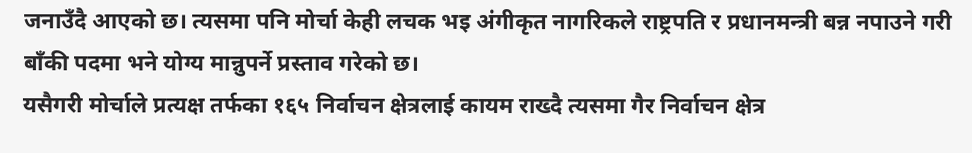जनाउँदै आएको छ। त्यसमा पनि मोर्चा केही लचक भइ अंगीकृत नागरिकले राष्ट्रपति र प्रधानमन्त्री बन्न नपाउने गरी बाँकी पदमा भने योग्य मान्नुपर्ने प्रस्ताव गरेको छ।
यसैगरी मोर्चाले प्रत्यक्ष तर्फका १६५ निर्वाचन क्षेत्रलाई कायम राख्दै त्यसमा गैर निर्वाचन क्षेत्र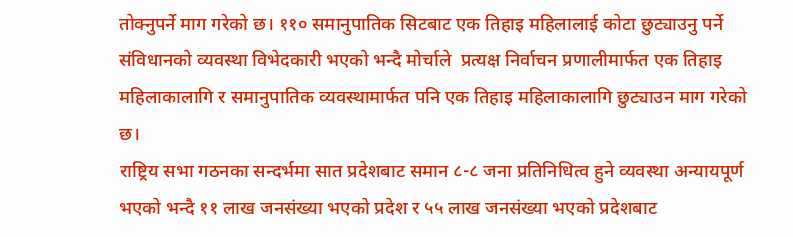तोक्नुपर्ने माग गरेको छ। ११० समानुपातिक सिटबाट एक तिहाइ महिलालाई कोटा छुट्याउनु पर्ने संविधानको व्यवस्था विभेदकारी भएको भन्दै मोर्चाले  प्रत्यक्ष निर्वाचन प्रणालीमार्फत एक तिहाइ महिलाकालागि र समानुपातिक व्यवस्थामार्फत पनि एक तिहाइ महिलाकालागि छुट्याउन माग गरेको छ।
राष्ट्रिय सभा गठनका सन्दर्भमा सात प्रदेशबाट समान ८-८ जना प्रतिनिधित्व हुने व्यवस्था अन्यायपूर्ण भएको भन्दै ११ लाख जनसंख्या भएको प्रदेश र ५५ लाख जनसंख्या भएको प्रदेशबाट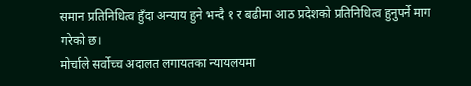समान प्रतिनिधित्व हुँदा अन्याय हुने भन्दै १ र बढीमा आठ प्रदेशको प्रतिनिधित्व हुनुपर्ने माग गरेको छ।
मोर्चाले सर्वोच्च अदालत लगायतका न्यायलयमा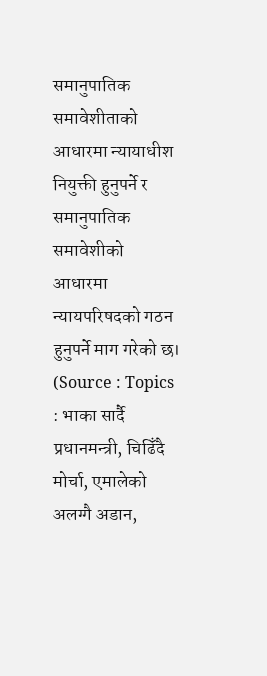समानुपातिक समावेशीताको आधारमा न्यायाधीश नियुक्ती हुनुपर्ने र समानुपातिक समावेशीको आधारमा न्यायपरिषदको गठन हुनुपर्ने माग गरेको छ।
(Source : Topics : भाका सार्दै प्रधानमन्त्री, चिढिँदै मोर्चा, एमालेको अलग्गै अडान,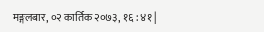मङ्गलबार, ०२ कार्तिक २०७३, १६ : ४१ |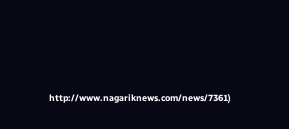http://www.nagariknews.com/news/7361)